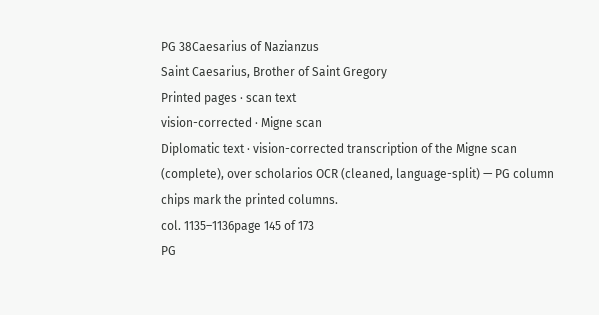PG 38Caesarius of Nazianzus
Saint Caesarius, Brother of Saint Gregory
Printed pages · scan text
vision-corrected · Migne scan
Diplomatic text · vision-corrected transcription of the Migne scan (complete), over scholarios OCR (cleaned, language-split) — PG column chips mark the printed columns.
col. 1135–1136page 145 of 173
PG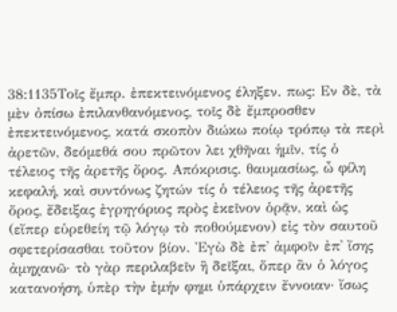38:1135Τοῖς ἔμπρ. ἐπεκτεινόμενος έληξεν. πως: Εν δὲ, τὰ μὲν ὀπίσω ἐπιλανθανόμενος, τοῖς δὲ ἔμπροσθεν ἐπεκτεινόμενος, κατά σκοπὸν διώκω ποίῳ τρόπῳ τὰ περὶ ἀρετῶν, δεόμεθά σου πρῶτον λει χθῆναι ἡμῖν, τίς ὁ τέλειος τῆς ἀρετῆς ὄρος. Απόκρισις. θαυμασίως, ὦ φίλη κεφαλή, καὶ συντόνως ζητών τίς ὁ τέλειος τῆς ἀρετῆς ὅρος, ἔδειξας ἐγρηγόριος πρὸς ἐκεῖνον ὁρᾷν, καὶ ὡς (εἴπερ εὑρεθείη τῷ λόγῳ τὸ ποθούμενον) εἰς τὸν σαυτοῦ σφετερίσασθαι τοῦτον βίον. Ἐγὼ δὲ ἐπ' ἀμφοῖν ἐπ' ἴσης ἀμηχανῶ· τὸ γὰρ περιλαβεῖν ἢ δεῖξαι, ὅπερ ἂν ὁ λόγος κατανοήση, ὑπὲρ τὴν ἐμήν φημι ὑπάρχειν ἔννοιαν· ἴσως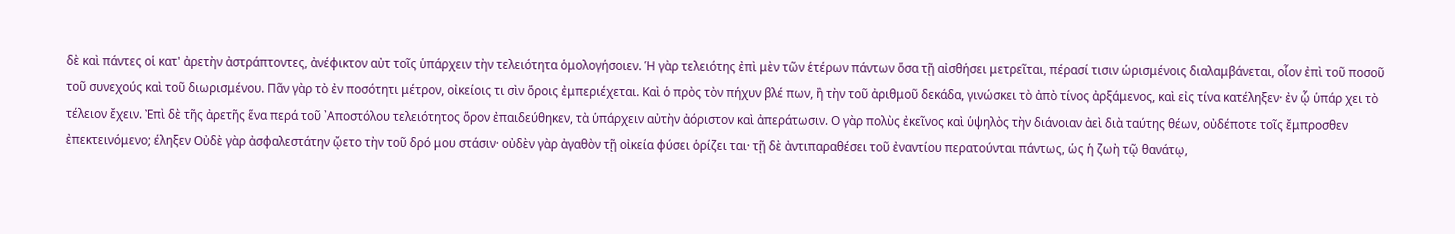δὲ καὶ πάντες οἱ κατ' ἀρετὴν ἀστράπτοντες, ἀνέφικτον αὐτ τοῖς ὑπάρχειν τὴν τελειότητα ὁμολογήσοιεν. Ἡ γὰρ τελειότης ἐπὶ μὲν τῶν ἑτέρων πάντων ὅσα τῇ αἰσθήσει μετρεῖται, πέρασί τισιν ὡρισμένοις διαλαμβάνεται, οἷον ἐπὶ τοῦ ποσοῦ τοῦ συνεχούς καὶ τοῦ διωρισμένου. Πᾶν γὰρ τὸ ἐν ποσότητι μέτρον, οἰκείοις τι σὶν ὅροις ἐμπεριέχεται. Καὶ ὁ πρὸς τὸν πήχυν βλέ πων, ἢ τὴν τοῦ ἀριθμοῦ δεκάδα, γινώσκει τὸ ἀπὸ τίνος ἀρξάμενος, καὶ εἰς τίνα κατέληξεν· ἐν ᾧ ὑπάρ χει τὸ τέλειον ἔχειν. Ἐπὶ δὲ τῆς ἀρετῆς ἕνα περά τοῦ ᾿Αποστόλου τελειότητος ὅρον ἐπαιδεύθηκεν, τὰ ὑπάρχειν αὐτὴν ἀόριστον καὶ ἀπεράτωσιν. Ο γὰρ πολὺς ἐκεῖνος καὶ ὑψηλὸς τὴν διάνοιαν ἀεὶ διὰ ταύτης θέων, οὐδέποτε τοῖς ἔμπροσθεν ἐπεκτεινόμενο; έληξεν Οὐδὲ γὰρ ἀσφαλεστάτην ᾤετο τὴν τοῦ δρό μου στάσιν· οὐδὲν γὰρ ἀγαθὸν τῇ οἰκεία φύσει ὁρίζει ται· τῇ δὲ ἀντιπαραθέσει τοῦ ἐναντίου περατούνται πάντως, ὡς ἡ ζωὴ τῷ θανάτῳ,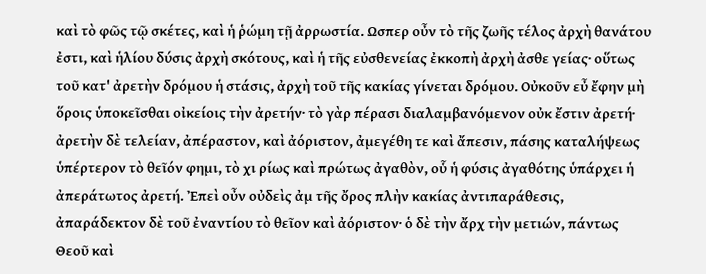καὶ τὸ φῶς τῷ σκέτες, καὶ ἡ ῥώμη τῇ ἀρρωστία. Ωσπερ οὖν τὸ τῆς ζωῆς τέλος ἀρχὴ θανάτου ἐστι, καὶ ἡλίου δύσις ἀρχὴ σκότους, καὶ ἡ τῆς εὐσθενείας ἐκκοπὴ ἀρχὴ ἀσθε γείας· οὕτως τοῦ κατ' ἀρετὴν δρόμου ἡ στάσις, ἀρχὴ τοῦ τῆς κακίας γίνεται δρόμου. Οὐκοῦν εὖ ἔφην μὴ ὅροις ὑποκεῖσθαι οἰκείοις τὴν ἀρετήν· τὸ γὰρ πέρασι διαλαμβανόμενον οὐκ ἔστιν ἀρετή· ἀρετὴν δὲ τελείαν, ἀπέραστον, καὶ ἀόριστον, ἀμεγέθη τε καὶ ἄπεσιν, πάσης καταλήψεως ὑπέρτερον τὸ θεῖόν φημι, τὸ χι ρίως καὶ πρώτως ἀγαθὸν, οὗ ἡ φύσις ἀγαθότης ὑπάρχει ἡ ἀπεράτωτος ἀρετή. Ἐπεὶ οὖν οὐδεὶς ἀμ τῆς ὄρος πλὴν κακίας ἀντιπαράθεσις, ἀπαράδεκτον δὲ τοῦ ἐναντίου τὸ θεῖον καὶ ἀόριστον· ὁ δὲ τὴν ἄρχ τὴν μετιών, πάντως Θεοῦ καὶ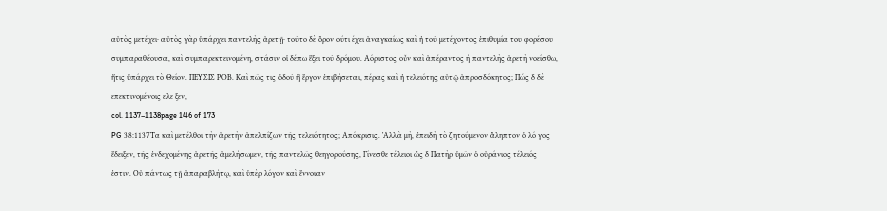αὐτὸς μετέχει· αὐτὸς γὰρ ὑπάρχει παντελὴς ἀρετῇ· τοῦτο δὲ ὄρον ούτι έχει ἀναγκαίως καὶ ἡ τοῦ μετέχοντος ἐπιθυμία του φορέσου συμπαραθέουσα, καὶ συμπαρεκτεινομένη, στάσιν οἱ δέπω ἕξει τοῦ δρόμου. Αόριστος οὖν καὶ ἀπέραντος ή παντελὴς ἀρετὴ νοείσθω, ἥτις ὑπάρχει τὸ Θείον. ΠΕΥΣΙΣ ΡΟΒ. Καὶ πῶς τις ὁδοῦ ἢ ἔργον ἐπιβήσεται, πέρας καὶ ἡ τελειότης αὐτῷ ἀπροσδόκητος; Πώς δ δὲ επεκτινομένοις ελε ξεν,
col. 1137–1138page 146 of 173
PG 38:1137Τα καὶ μετέλθοι τὴν ἀρετὴν ἀπελπίζων τῆς τελειότητος; Απόκρισις. ᾿Αλλὰ μὴ, ἐπειδὴ τὸ ζητούμενον ἄληπτον ὁ λό γος ἔδειξεν, τῆς ἐνδεχομένης ἀρετῆς ἀμελήσωμεν, τῆς παντελῶς θεηγορούσης, Γίνεσθε τέλειοι ὡς δ Πατὴρ ὑμῶν ὁ οὐράνιος τέλειός ἐστιν. Οὐ πάντως τῇ ἀπαραβλήτῳ, καὶ ὑπὲρ λόγον καὶ ἔννοιαν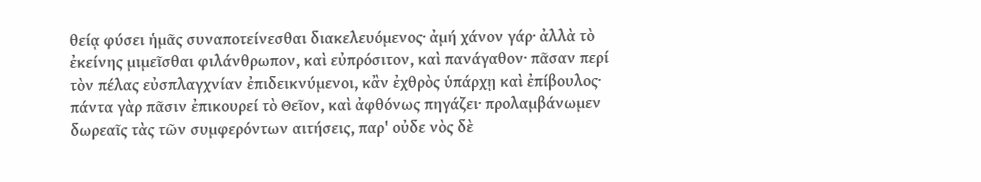θείᾳ φύσει ἡμᾶς συναποτείνεσθαι διακελευόμενος· ἀμή χάνον γάρ· ἀλλὰ τὸ ἐκείνης μιμεῖσθαι φιλάνθρωπον, καὶ εὐπρόσιτον, καὶ πανάγαθον· πᾶσαν περί τὸν πέλας εὐσπλαγχνίαν ἐπιδεικνύμενοι, κἂν ἐχθρὸς ὑπάρχῃ καὶ ἐπίβουλος· πάντα γὰρ πᾶσιν ἐπικουρεί τὸ Θεῖον, καὶ ἀφθόνως πηγάζει· προλαμβάνωμεν δωρεαῖς τὰς τῶν συμφερόντων αιτήσεις, παρ' οὐδε νὸς δὲ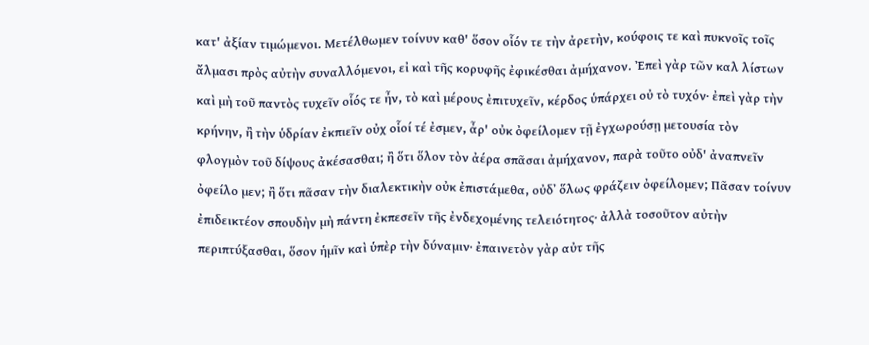κατ' ἀξίαν τιμώμενοι. Μετέλθωμεν τοίνυν καθ' ὅσον οἷόν τε τὴν ἀρετὴν, κούφοις τε καὶ πυκνοῖς τοῖς ἄλμασι πρὸς αὐτὴν συναλλόμενοι, εἰ καὶ τῆς κορυφῆς ἐφικέσθαι ἀμήχανον. Ἐπεὶ γὰρ τῶν καλ λίστων καὶ μὴ τοῦ παντὸς τυχεῖν οἷός τε ἦν, τὸ καὶ μέρους ἐπιτυχεῖν, κέρδος ὑπάρχει οὐ τὸ τυχόν· ἐπεὶ γὰρ τὴν κρήνην, ἢ τὴν ὑδρίαν ἐκπιεῖν οὐχ οἷοί τέ ἐσμεν, ἆρ' οὐκ ὀφείλομεν τῇ ἐγχωρούσῃ μετουσία τὸν φλογμὸν τοῦ δίψους ἀκέσασθαι; ἢ ὅτι ὅλον τὸν ἀέρα σπᾶσαι ἀμήχανον, παρὰ τοῦτο οὐδ' ἀναπνεῖν ὀφείλο μεν; ἢ ὅτι πᾶσαν τὴν διαλεκτικὴν οὐκ ἐπιστάμεθα, οὐδ᾽ ὅλως φράζειν ὀφείλομεν; Πᾶσαν τοίνυν ἐπιδεικτέον σπουδὴν μὴ πάντη ἐκπεσεῖν τῆς ἐνδεχομένης τελειότητος· ἀλλὰ τοσοῦτον αὐτὴν περιπτύξασθαι, ὅσον ἡμῖν καὶ ὑπὲρ τὴν δύναμιν· ἐπαινετὸν γὰρ αὐτ τῆς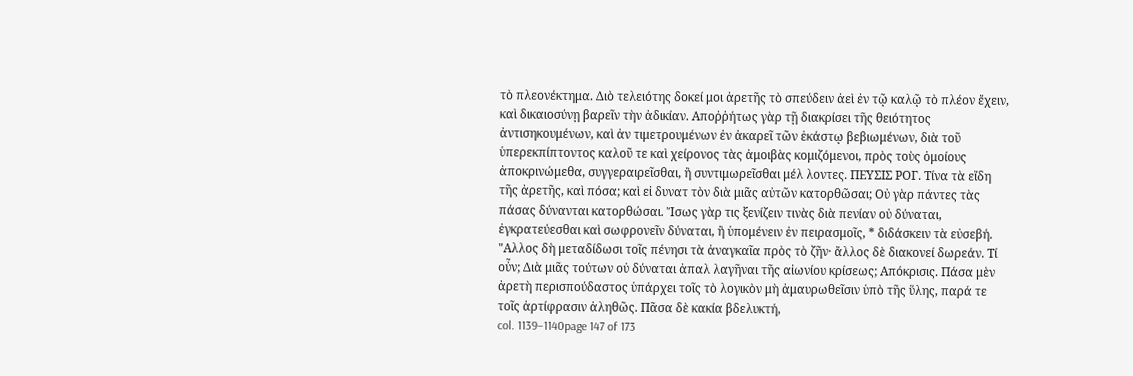τὸ πλεονέκτημα. Διὸ τελειότης δοκεί μοι ἀρετῆς τὸ σπεύδειν ἀεὶ ἐν τῷ καλῷ τὸ πλέον ἔχειν, καὶ δικαιοσύνῃ βαρεῖν τὴν ἀδικίαν. Αποῤῥήτως γὰρ τῇ διακρίσει τῆς θειότητος ἀντισηκουμένων, καὶ ἀν τιμετρουμένων ἐν ἀκαρεῖ τῶν ἑκάστῳ βεβιωμένων, διὰ τοῦ ὑπερεκπίπτοντος καλοῦ τε καὶ χείρονος τὰς ἀμοιβὰς κομιζόμενοι, πρὸς τοὺς ὁμοίους ἀποκρινώμεθα, συγγεραιρεῖσθαι, ἢ συντιμωρεῖσθαι μέλ λοντες. ΠΕΥΣΙΣ ΡΟΓ. Τίνα τὰ εἴδη τῆς ἀρετῆς, καὶ πόσα; καὶ εἰ δυνατ τὸν διὰ μιᾶς αὐτῶν κατορθῶσαι; Οὐ γὰρ πάντες τὰς πάσας δύνανται κατορθώσαι. Ἴσως γὰρ τις ξενίζειν τινὰς διὰ πενίαν οὐ δύναται, ἐγκρατεύεσθαι καὶ σωφρονεῖν δύναται, ἢ ὑπομένειν ἐν πειρασμοῖς, * διδάσκειν τὰ εὐσεβή. "Αλλος δὴ μεταδίδωσι τοῖς πένησι τὰ ἀναγκαῖα πρὸς τὸ ζῆν· ἄλλος δὲ διακονεί δωρεάν. Τί οὖν; Διὰ μιᾶς τούτων οὐ δύναται ἀπαλ λαγῆναι τῆς αἰωνίου κρίσεως; Απόκρισις. Πάσα μὲν ἀρετὴ περισπούδαστος ὑπάρχει τοῖς τὸ λογικὸν μὴ ἀμαυρωθεῖσιν ὑπὸ τῆς ὕλης, παρά τε τοῖς ἀρτίφρασιν ἀληθῶς. Πᾶσα δὲ κακία βδελυκτή,
col. 1139–1140page 147 of 173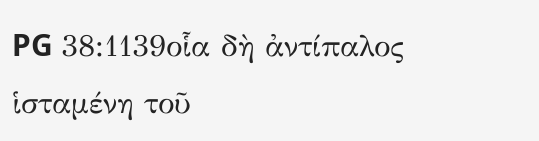PG 38:1139οἷα δὴ ἀντίπαλος ἱσταμένη τοῦ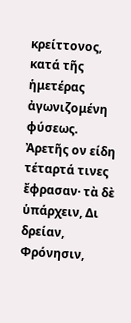κρείττονος, κατά τῆς ἡμετέρας ἀγωνιζομένη φύσεως. Ἀρετῆς ον είδη τέταρτά τινες ἔφρασαν· τὰ δὲ ὑπάρχειν, Δι δρείαν, Φρόνησιν,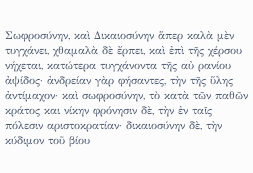Σωφροσύνην, καὶ Δικαιοσύνην ἅπερ καλὰ μὲν τυγχάνει, χθαμαλὰ δὲ ἔρπει, καὶ ἐπὶ τῆς χέρσου νήχεται, κατώτερα τυγχάνοντα τῆς αὐ ρανίου ἀψίδος· ἀνδρείαν γὰρ φήσαντες, τὴν τῆς ὕλης ἀντίμαχον· καὶ σωφροσύνην, τὸ κατὰ τῶν παθῶν κράτος και νίκην φρόνησιν δὲ, τὴν ἐν ταῖς πόλεσιν αριστοκρατίαν· δικαιοσύνην δὲ, τὴν κύδιμον τοῦ βίου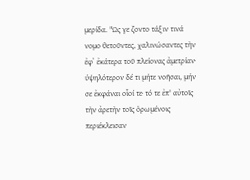μερίδα. "Ως γε ζοντο τάξιν τινά νομο θετοῦντες, χαλινώσαντες τὴν ἐφ᾽ ἐκάτερα τοῦ πλείονας ἀμετρίαν· ύψηλότερον δέ τι μήτε νοῆσαι, μήν σε ἐκφάναι οἷοί τε· τό τε ἐπ' αὐτοῖς τὴν ἀρετὴν τοῖς ὁρωμένοις περιέκλεισαν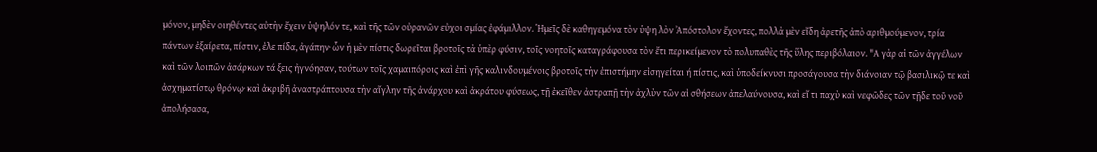μόνον, μηδὲν οιηθέντες αὐτὴν ἔχειν ὑψηλόν τε, καὶ τῆς τῶν οὐρανῶν εὐχοι σμίας ἐφάμιλλον. Ἡμεῖς δὲ καθηγεμόνα τὸν ὑψη λὸν Ἀπόστολον ἔχοντες, πολλὰ μὲν εἴδη ἀρετῆς ἀπὸ αριθμούμενον, τρία πάντων ἐξαίρετα, πίστιν, ἐλε πίδα, ἀγάπην· ὧν ἡ μὲν πίστις δωρεῖται βροτοῖς τὰ ὑπὲρ φύσιν, τοῖς νοητοῖς καταγράφουσα τὸν ἔτι περικείμενον τὸ πολυπαθὲς τῆς ὕλης περιβόλαιον. "Α γὰρ αἱ τῶν ἀγγέλων καὶ τῶν λοιπῶν ἀσάρκων τά ξεις ἠγνόησαν, τούτων τοῖς χαμαιπόροις καὶ ἐπὶ γῆς καλινδουμένοις βροτοῖς τὴν ἐπιστήμην εἰσηγείται ή πίστις, καὶ ὑποδείκνυσι προσάγουσα τὴν διάνοιαν τῷ βασιλικῷ τε καὶ ἀσχηματίστῳ θρόνῳ· καὶ ἀκριβῆ ἀναστράπτουσα τὴν αἴγλην τῆς ἀνάρχου καὶ ἀκράτου φύσεως, τῇ ἐκεῖθεν ἀστραπῇ τὴν ἀχλὺν τῶν αἰ σθήσεων ἀπελαύνουσα, καὶ εἴ τι παχὺ καὶ νεφῶδες τῶν τῇδε τοῦ νοῦ ἀπολήσασα,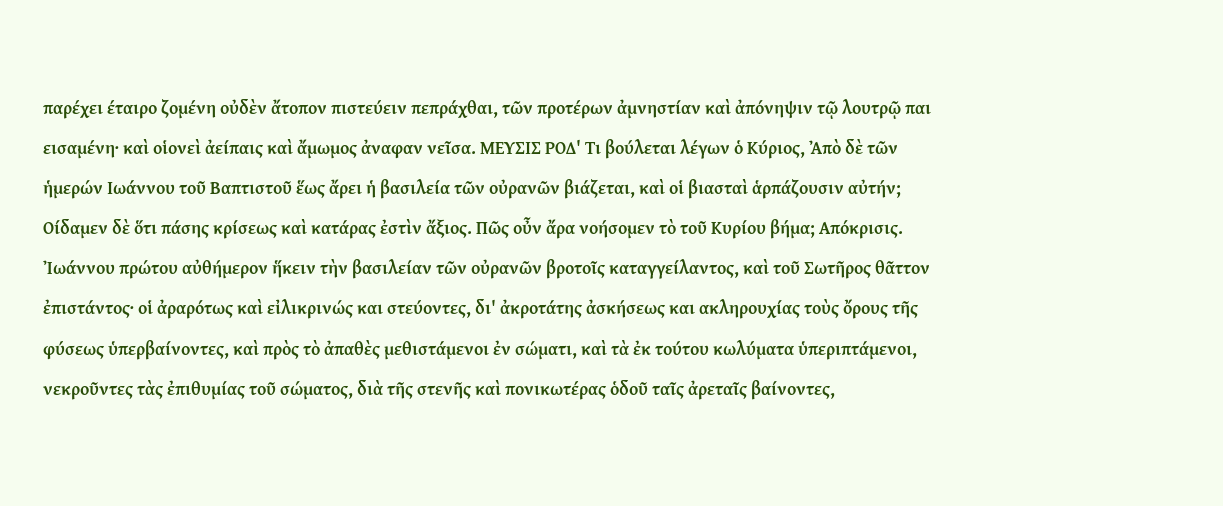παρέχει έταιρο ζομένη οὐδὲν ἄτοπον πιστεύειν πεπράχθαι, τῶν προτέρων ἀμνηστίαν καὶ ἀπόνηψιν τῷ λουτρῷ παι εισαμένη· καὶ οἱονεὶ ἀείπαις καὶ ἄμωμος ἀναφαν νεῖσα. ΜΕΥΣΙΣ ΡΟΔ' Τι βούλεται λέγων ὁ Κύριος, Ἀπὸ δὲ τῶν ἡμερών Ιωάννου τοῦ Βαπτιστοῦ ἕως ἄρει ἡ βασιλεία τῶν οὐρανῶν βιάζεται, καὶ οἱ βιασταὶ ἁρπάζουσιν αὐτήν; Οίδαμεν δὲ ὅτι πάσης κρίσεως καὶ κατάρας ἐστὶν ἄξιος. Πῶς οὖν ἄρα νοήσομεν τὸ τοῦ Κυρίου βήμα; Απόκρισις. Ἰωάννου πρώτου αὐθήμερον ἥκειν τὴν βασιλείαν τῶν οὐρανῶν βροτοῖς καταγγείλαντος, καὶ τοῦ Σωτῆρος θᾶττον ἐπιστάντος· οἱ ἀραρότως καὶ εἰλικρινώς και στεύοντες, δι' ἀκροτάτης ἀσκήσεως και ακληρουχίας τοὺς ὄρους τῆς φύσεως ὑπερβαίνοντες, καὶ πρὸς τὸ ἀπαθὲς μεθιστάμενοι ἐν σώματι, καὶ τὰ ἐκ τούτου κωλύματα ὑπεριπτάμενοι, νεκροῦντες τὰς ἐπιθυμίας τοῦ σώματος, διὰ τῆς στενῆς καὶ πονικωτέρας ὁδοῦ ταῖς ἀρεταῖς βαίνοντες,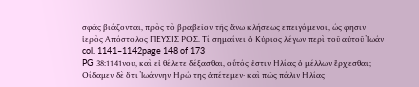σφᾶς βιάζονται, πρὸς τὸ βραβεῖον τῆς ἄνω κλήσεως επειγόμενοι, ώς φησιν ἱερὸς Απόστολος ΠΕΥΣΙΣ ΡΟΣ. Τί σημαίνει ὁ Κύριος λέγων περὶ τοῦ αὐτοῦ Ἰωάν
col. 1141–1142page 148 of 173
PG 38:1141νου, καὶ εἰ θέλετε δέξασθαι, οὗτός ἐστιν Ηλίας ὁ μέλλων ἔρχεσθαι; Οίδαμεν δὲ ὅτι Ἰωάννην Ηρώ της ἀπέτεμεν· καὶ πῶς πάλιν Ηλίας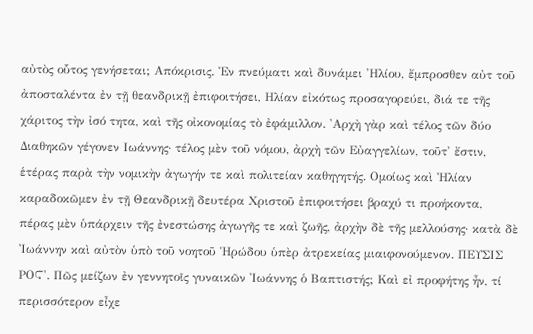αὐτὸς οὗτος γενήσεται; Απόκρισις. Ἐν πνεύματι καὶ δυνάμει 'Ηλίου, ἔμπροσθεν αὐτ τοῦ ἀποσταλέντα ἐν τῇ θεανδρικῇ ἐπιφοιτήσει, Ηλίαν εἰκότως προσαγορεύει, διά τε τῆς χάριτος τὴν ἰσό τητα, καὶ τῆς οἰκονομίας τὸ ἐφάμιλλον. 'Αρχὴ γὰρ καὶ τέλος τῶν δύο Διαθηκῶν γέγονεν Ιωάννης· τέλος μὲν τοῦ νόμου, ἀρχὴ τῶν Εὐαγγελίων, τοῦτ' ἔστιν, ἑτέρας παρὰ τὴν νομικὴν ἀγωγήν τε καὶ πολιτείαν καθηγητής. Ομοίως καὶ Ἠλίαν καραδοκῶμεν ἐν τῇ Θεανδρικῇ δευτέρα Χριστοῦ ἐπιφοιτήσει βραχύ τι προήκοντα, πέρας μὲν ὑπάρχειν τῆς ἐνεστώσης ἀγωγῆς τε καὶ ζωῆς, ἀρχὴν δὲ τῆς μελλούσης· κατὰ δὲ Ἰωάννην καὶ αὐτὸν ὑπὸ τοῦ νοητοῦ Ἡρώδου ὑπὲρ ἀτρεκείας μιαιφονούμενον. ΠΕΥΣΙΣ ΡΟϚ'. Πῶς μείζων ἐν γεννητοῖς γυναικῶν Ἰωάννης ὁ Βαπτιστής; Καὶ εἰ προφήτης ἦν, τί περισσότερον εἶχε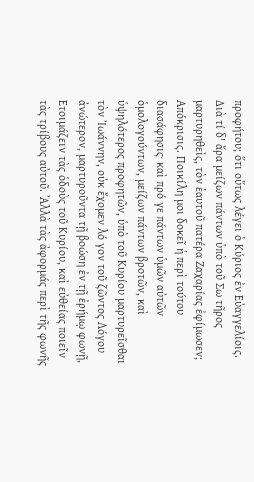προφήτου; ὅτι οὕτως λέγει ὁ Κύριος ἐν Εὐαγγελίοις. Διὰ τί δ' ἄρα μείζων πάντων ὑπὸ τοῦ Σω τῆρος μαρτυρηθεὶς, τὸν ἑαυτοῦ πατέρα Ζαχαρίας ἐφίμωσεν; Απόκρισις. Ποικίλη μοι δοκεῖ ἡ περὶ τούτου διασάφησις· καὶ πρό γε πάντων ὑμῶν αὐτῶν ὁμολογούντων, μείζων πάντων βροτῶν, καὶ ὑψηλότερος προφητῶν, ὑπὸ τοῦ Κυρίου μαρτυρεῖσθαι τὸν Ἰωάννην, οὐκ ἔχομεν λό γον τοῦ ζῶντος Λόγου ἀνώτερον, μαρτυροῦντα τῇ βοώση ἐν τῇ ἐρήμῳ φωνῇ, Ετοιμάζειν τὰς ὁδοὺς τοῦ Κυρίου, καὶ εὐθείας ποιεῖν τὰς τρίβους αὐτοῦ. ᾿Αλλὰ τὰς ἀφορμάς περὶ τῆς φωνῆς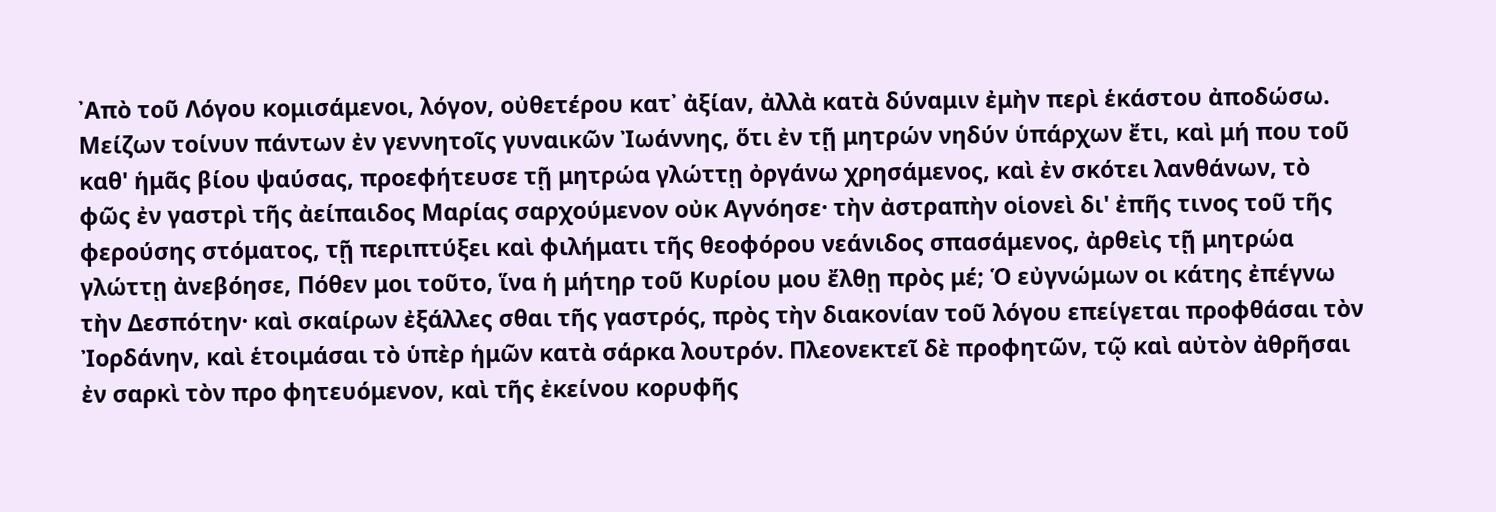᾿Απὸ τοῦ Λόγου κομισάμενοι, λόγον, οὐθετέρου κατ᾽ ἀξίαν, ἀλλὰ κατὰ δύναμιν ἐμὴν περὶ ἑκάστου ἀποδώσω. Μείζων τοίνυν πάντων ἐν γεννητοῖς γυναικῶν Ἰωάννης, ὅτι ἐν τῇ μητρών νηδύν ὑπάρχων ἔτι, καὶ μή που τοῦ καθ' ἡμᾶς βίου ψαύσας, προεφήτευσε τῇ μητρώα γλώττῃ ὀργάνω χρησάμενος, καὶ ἐν σκότει λανθάνων, τὸ φῶς ἐν γαστρὶ τῆς ἀείπαιδος Μαρίας σαρχούμενον οὐκ Αγνόησε· τὴν ἀστραπὴν οἱονεὶ δι' ἐπῆς τινος τοῦ τῆς φερούσης στόματος, τῇ περιπτύξει καὶ φιλήματι τῆς θεοφόρου νεάνιδος σπασάμενος, ἀρθεὶς τῇ μητρώα γλώττῃ ἀνεβόησε, Πόθεν μοι τοῦτο, ἵνα ἡ μήτηρ τοῦ Κυρίου μου ἔλθῃ πρὸς μέ; Ὁ εὐγνώμων οι κάτης ἐπέγνω τὴν Δεσπότην· καὶ σκαίρων ἐξάλλες σθαι τῆς γαστρός, πρὸς τὴν διακονίαν τοῦ λόγου επείγεται προφθάσαι τὸν Ἰορδάνην, καὶ ἑτοιμάσαι τὸ ὑπὲρ ἡμῶν κατὰ σάρκα λουτρόν. Πλεονεκτεῖ δὲ προφητῶν, τῷ καὶ αὐτὸν ἀθρῆσαι ἐν σαρκὶ τὸν προ φητευόμενον, καὶ τῆς ἐκείνου κορυφῆς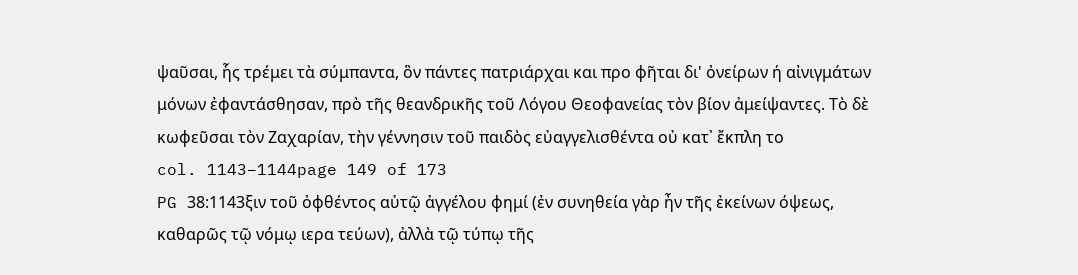ψαῦσαι, ἧς τρέμει τὰ σύμπαντα, ὃν πάντες πατριάρχαι και προ φῆται δι' ὀνείρων ή αἰνιγμάτων μόνων ἐφαντάσθησαν, πρὸ τῆς θεανδρικῆς τοῦ Λόγου Θεοφανείας τὸν βίον ἀμείψαντες. Τὸ δὲ κωφεῦσαι τὸν Ζαχαρίαν, τὴν γέννησιν τοῦ παιδὸς εὐαγγελισθέντα οὐ κατ᾽ ἔκπλη το
col. 1143–1144page 149 of 173
PG 38:1143ξιν τοῦ ὀφθέντος αὐτῷ ἀγγέλου φημί (ἐν συνηθεία γὰρ ἦν τῆς ἐκείνων όψεως, καθαρῶς τῷ νόμῳ ιερα τεύων), ἀλλὰ τῷ τύπῳ τῆς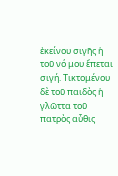ἐκείνου σιγῆς ἡ τοῦ νό μου ἔπεται σιγή. Τικτομένου δὲ τοῦ παιδὸς ἡ γλῶττα τοῦ πατρὸς αὖθις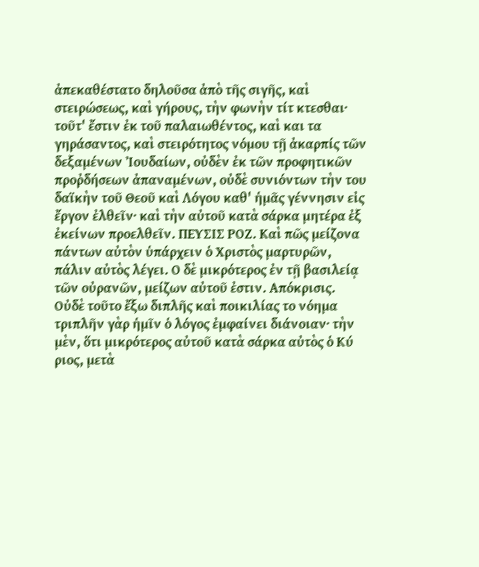ἀπεκαθέστατο δηλοῦσα ἀπὸ τῆς σιγῆς, καὶ στειρώσεως, καὶ γήρους, τὴν φωνὴν τίτ κτεσθαι· τοῦτ' ἔστιν ἐκ τοῦ παλαιωθέντος, καὶ και τα γηράσαντος, καὶ στειρότητος νόμου τῇ ἀκαρπίς τῶν δεξαμένων Ἰουδαίων, οὐδὲν ἐκ τῶν προφητικῶν προῤδήσεων ἀπαναμένων, οὐδὲ συνιόντων τὴν του δαϊκὴν τοῦ Θεοῦ καὶ Λόγου καθ' ἡμᾶς γέννησιν εἰς ἔργον ἐλθεῖν· καὶ τὴν αὐτοῦ κατὰ σάρκα μητέρα ἐξ ἐκείνων προελθεῖν. ΠΕΥΣΙΣ ΡΟΖ. Καὶ πῶς μείζονα πάντων αὐτὸν ὑπάρχειν ὁ Χριστὸς μαρτυρῶν, πάλιν αὐτὸς λέγει. Ο δὲ μικρότερος ἐν τῇ βασιλείᾳ τῶν οὐρανῶν, μείζων αὐτοῦ ἐστιν. Απόκρισις. Οὐδὲ τοῦτο ἔξω διπλῆς καὶ ποικιλίας το νόημα τριπλῆν γὰρ ἡμῖν ὁ λόγος ἐμφαίνει διάνοιαν· τὴν μὲν, ὅτι μικρότερος αὐτοῦ κατὰ σάρκα αὐτὸς ὁ Κύ ριος, μετὰ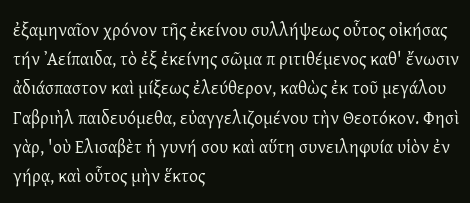ἐξαμηναῖον χρόνον τῆς ἐκείνου συλλήψεως οὗτος οἰκήσας τήν ᾿Αείπαιδα, τὸ ἐξ ἐκείνης σῶμα π ριτιθέμενος καθ' ἔνωσιν ἀδιάσπαστον καὶ μίξεως ἐλεύθερον, καθὼς ἐκ τοῦ μεγάλου Γαβριὴλ παιδευόμεθα, εὐαγγελιζομένου τὴν Θεοτόκον. Φησὶ γὰρ, 'οὺ Ελισαβὲτ ἡ γυνή σου καὶ αὕτη συνειληφυία υἱὸν ἐν γήρᾳ, καὶ οὗτος μὴν ἕκτος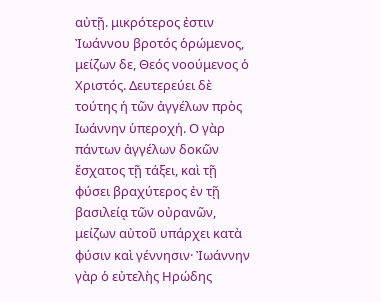αὐτῇ. μικρότερος ἐστιν Ἰωάννου βροτός ὁρώμενος, μείζων δε, Θεός νοούμενος ὁ Χριστός. Δευτερεύει δὲ τούτης ή τῶν ἀγγέλων πρὸς Ιωάννην ὑπεροχή. Ο γὰρ πάντων ἀγγέλων δοκῶν ἔσχατος τῇ τάξει, καὶ τῇ φύσει βραχύτερος ἐν τῇ βασιλείᾳ τῶν οὐρανῶν, μείζων αὐτοῦ υπάρχει κατὰ φύσιν καὶ γέννησιν· Ἰωάννην γὰρ ὁ εὐτελὴς Ηρώδης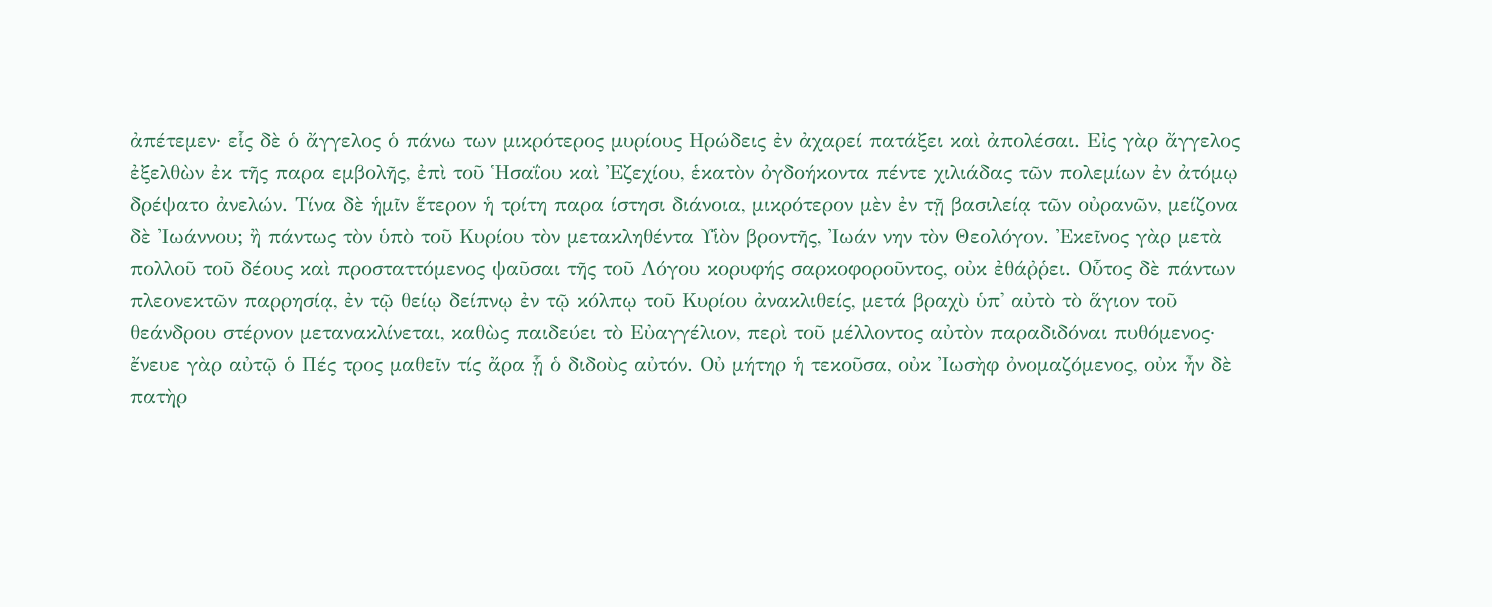ἀπέτεμεν· εἷς δὲ ὁ ἄγγελος ὁ πάνω των μικρότερος μυρίους Ηρώδεις ἐν ἀχαρεί πατάξει καὶ ἀπολέσαι. Εἰς γὰρ ἄγγελος ἐξελθὼν ἐκ τῆς παρα εμβολῆς, ἐπὶ τοῦ Ἡσαΐου καὶ Ἐζεχίου, ἑκατὸν ὀγδοήκοντα πέντε χιλιάδας τῶν πολεμίων ἐν ἀτόμῳ δρέψατο ἀνελών. Τίνα δὲ ἡμῖν ἕτερον ἡ τρίτη παρα ίστησι διάνοια, μικρότερον μὲν ἐν τῇ βασιλείᾳ τῶν οὐρανῶν, μείζονα δὲ Ἰωάννου; ἢ πάντως τὸν ὑπὸ τοῦ Κυρίου τὸν μετακληθέντα Υἱὸν βροντῆς, Ἰωάν νην τὸν Θεολόγον. Ἐκεῖνος γὰρ μετὰ πολλοῦ τοῦ δέους καὶ προσταττόμενος ψαῦσαι τῆς τοῦ Λόγου κορυφής σαρκοφοροῦντος, οὐκ ἐθάῤῥει. Οὗτος δὲ πάντων πλεονεκτῶν παρρησίᾳ, ἐν τῷ θείῳ δείπνῳ ἐν τῷ κόλπῳ τοῦ Κυρίου ἀνακλιθείς, μετά βραχὺ ὑπ' αὐτὸ τὸ ἅγιον τοῦ θεάνδρου στέρνον μετανακλίνεται, καθὼς παιδεύει τὸ Εὐαγγέλιον, περὶ τοῦ μέλλοντος αὐτὸν παραδιδόναι πυθόμενος· ἔνευε γὰρ αὐτῷ ὁ Πές τρος μαθεῖν τίς ἄρα ᾗ ὁ διδοὺς αὐτόν. Οὐ μήτηρ ἡ τεκοῦσα, οὐκ Ἰωσὴφ ὀνομαζόμενος, οὐκ ἦν δὲ πατὴρ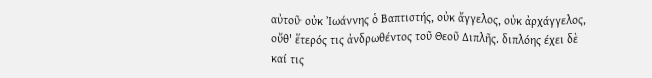αὐτοῦ· οὐκ Ἰωάννης ὁ Βαπτιστής, οὐκ ἄγγελος, οὐκ ἀρχάγγελος, οὔθ' ἕτερός τις ἀνδρωθέντος τοῦ Θεοῦ Διπλῆς. διπλόης έχει δὲ καί τις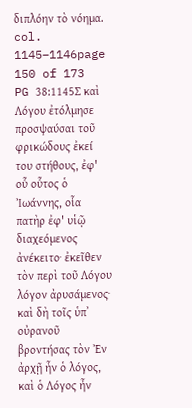διπλόην τὸ νόημα.
col. 1145–1146page 150 of 173
PG 38:1145Σ καὶ Λόγου ἐτόλμησε προσψαύσαι τοῦ φρικώδους ἐκεί του στήθους, ἐφ' οὗ οὗτος ὁ Ἰωάννης, οἷα πατὴρ ἐφ' υἱῷ διαχεόμενος ἀνέκειτο· ἐκεῖθεν τὸν περὶ τοῦ Λόγου λόγον ἀρυσάμενος· καὶ δὴ τοῖς ὑπ᾽ οὐρανοῦ βροντήσας τὸν Ἐν ἀρχῇ ἦν ὁ λόγος, καὶ ὁ Λόγος ἦν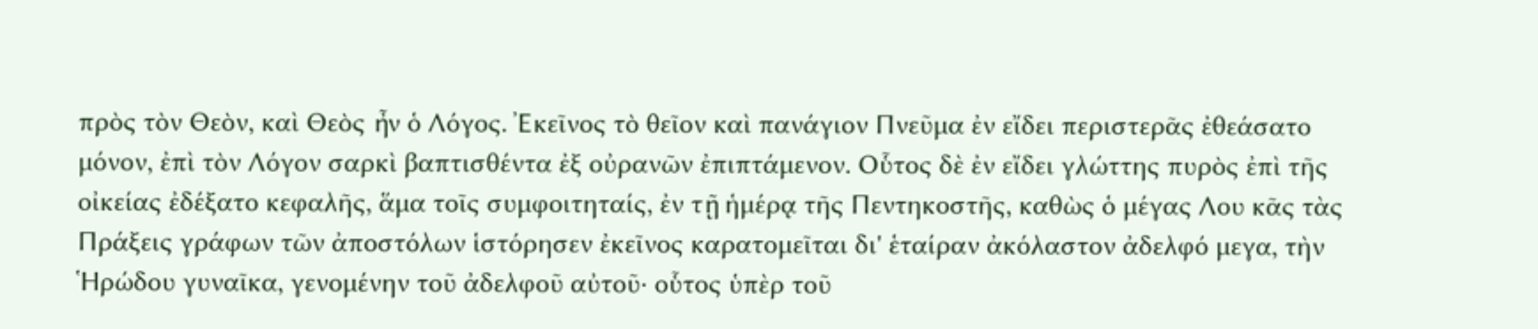πρὸς τὸν Θεὸν, καὶ Θεὸς ἦν ὁ Λόγος. Ἐκεῖνος τὸ θεῖον καὶ πανάγιον Πνεῦμα ἐν εἴδει περιστερᾶς ἐθεάσατο μόνον, ἐπὶ τὸν Λόγον σαρκὶ βαπτισθέντα ἐξ οὐρανῶν ἐπιπτάμενον. Οὗτος δὲ ἐν εἴδει γλώττης πυρὸς ἐπὶ τῆς οἰκείας ἐδέξατο κεφαλῆς, ἅμα τοῖς συμφοιτηταίς, ἐν τῇ ἡμέρᾳ τῆς Πεντηκοστῆς, καθὼς ὁ μέγας Λου κᾶς τὰς Πράξεις γράφων τῶν ἀποστόλων ἱστόρησεν ἐκεῖνος καρατομεῖται δι' ἑταίραν ἀκόλαστον ἀδελφό μεγα, τὴν Ἡρώδου γυναῖκα, γενομένην τοῦ ἀδελφοῦ αὐτοῦ· οὗτος ὑπὲρ τοῦ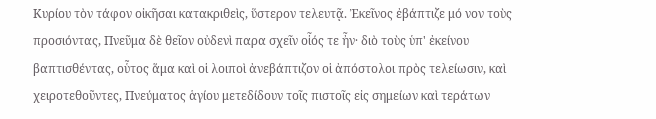Κυρίου τὸν τάφον οἰκῆσαι κατακριθεὶς, ὕστερον τελευτᾷ. Ἐκεῖνος ἐβάπτιζε μό νον τοὺς προσιόντας, Πνεῦμα δὲ θεῖον οὐδενὶ παρα σχεῖν οἷός τε ἦν· διὸ τοὺς ὑπ' ἐκείνου βαπτισθέντας, οὗτος ἅμα καὶ οἱ λοιποὶ ἀνεβάπτιζον οἱ ἀπόστολοι πρὸς τελείωσιν, καὶ χειροτεθοῦντες, Πνεύματος ἁγίου μετεδίδουν τοῖς πιστοῖς εἰς σημείων καὶ τεράτων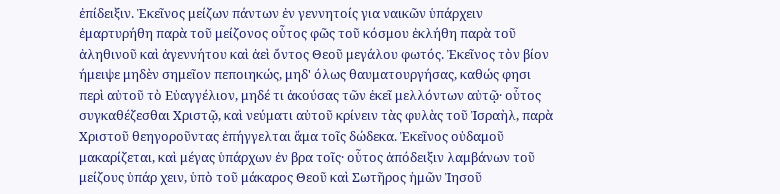ἐπίδειξιν. Ἐκεῖνος μείζων πάντων ἐν γεννητοίς για ναικῶν ὑπάρχειν ἐμαρτυρήθη παρὰ τοῦ μείζονος οὗτος φῶς τοῦ κόσμου ἐκλήθη παρὰ τοῦ ἀληθινοῦ καὶ ἀγεννήτου καὶ ἀεὶ ὄντος Θεοῦ μεγάλου φωτός. Ἐκεῖνος τὸν βίον ήμειψε μηδὲν σημεῖον πεποιηκώς, μηδ' όλως θαυματουργήσας, καθώς φησι περὶ αὐτοῦ τὸ Εὐαγγέλιον, μηδέ τι ἀκούσας τῶν ἐκεῖ μελλόντων αὐτῷ· οὗτος συγκαθέζεσθαι Χριστῷ, καὶ νεύματι αὐτοῦ κρίνειν τὰς φυλὰς τοῦ Ἰσραὴλ, παρὰ Χριστοῦ θεηγοροῦντας ἐπήγγελται ἅμα τοῖς δώδεκα. Ἐκεῖνος οὐδαμοῦ μακαρίζεται, καὶ μέγας ὑπάρχων ἐν βρα τοῖς· οὗτος ἀπόδειξιν λαμβάνων τοῦ μείζους ὑπάρ χειν, ὑπὸ τοῦ μάκαρος Θεοῦ καὶ Σωτῆρος ἡμῶν Ἰησοῦ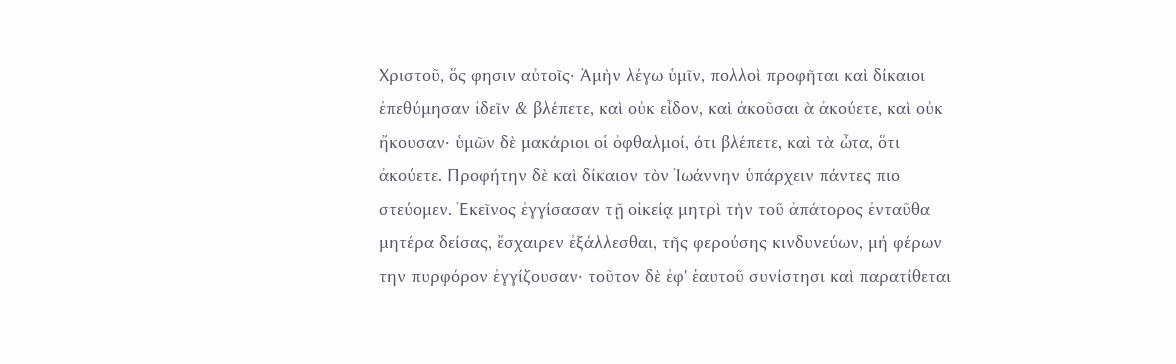Χριστοῦ, ὅς φησιν αὐτοῖς· Ἀμὴν λέγω ὑμῖν, πολλοὶ προφῆται καὶ δίκαιοι ἐπεθύμησαν ἰδεῖν & βλέπετε, καὶ οὐκ εἶδον, καὶ ἀκοῦσαι ὰ ἀκούετε, καὶ οὐκ ἤκουσαν· ὑμῶν δὲ μακάριοι οἱ ὀφθαλμοί, ότι βλέπετε, καὶ τὰ ὦτα, ὅτι ἀκούετε. Προφήτην δὲ καὶ δίκαιον τὸν Ἰωάννην ὑπάρχειν πάντες πιο στεύομεν. Ἐκεῖνος ἐγγίσασαν τῇ οἰκείᾳ μητρὶ τὴν τοῦ ἀπάτορος ἐνταῦθα μητέρα δείσας, ἔσχαιρεν ἐξάλλεσθαι, τῆς φερούσης κινδυνεύων, μή φέρων την πυρφόρον ἐγγίζουσαν· τοῦτον δὲ ἐφ' ἑαυτοῦ συνίστησι καὶ παρατίθεται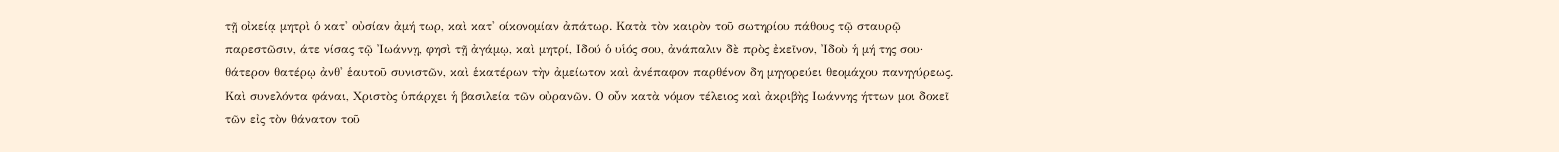τῇ οἰκείᾳ μητρὶ ὁ κατ' οὐσίαν ἀμή τωρ, καὶ κατ' οίκονομίαν ἀπάτωρ. Κατὰ τὸν καιρὸν τοῦ σωτηρίου πάθους τῷ σταυρῷ παρεστῶσιν, άτε νίσας τῷ Ἰωάννῃ, φησὶ τῇ ἀγάμῳ, καὶ μητρί, Ιδού ὁ υἱός σου, ἀνάπαλιν δὲ πρὸς ἐκεῖνον, Ἰδοὺ ἡ μή της σου· θάτερον θατέρῳ ἀνθ' ἑαυτοῦ συνιστῶν, καὶ ἑκατέρων τὴν ἀμείωτον καὶ ἀνέπαφον παρθένον δη μηγορεύει θεομάχου πανηγύρεως. Καὶ συνελόντα φάναι, Χριστὸς ὑπάρχει ἡ βασιλεία τῶν οὐρανῶν. Ο οὖν κατὰ νόμον τέλειος καὶ ἀκριβὴς Ιωάννης ήττων μοι δοκεῖ τῶν εἰς τὸν θάνατον τοῦ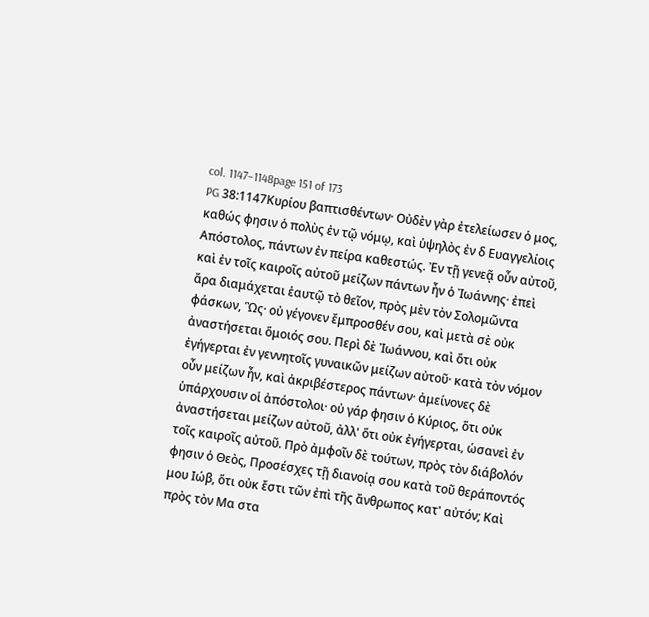col. 1147–1148page 151 of 173
PG 38:1147Κυρίου βαπτισθέντων· Οὐδὲν γὰρ ἐτελείωσεν ὁ μος, καθώς φησιν ὁ πολὺς ἐν τῷ νόμῳ, καὶ ὑψηλὸς ἐν δ Ευαγγελίοις Απόστολος, πάντων ἐν πείρα καθεστώς. Ἐν τῇ γενεᾷ οὖν αὐτοῦ, καὶ ἐν τοῖς καιροῖς αὐτοῦ μείζων πάντων ἦν ὁ Ἰωάννης· ἐπεὶ ἄρα διαμάχεται ἑαυτῷ τὸ θεῖον, πρὸς μὲν τὸν Σολομῶντα φάσκων, Ὣς· οὐ γέγονεν ἔμπροσθέν σου, καὶ μετὰ σὲ οὐκ ἀναστήσεται ὅμοιός σου. Περὶ δὲ Ἰωάννου, καὶ ὅτι οὐκ ἐγήγερται ἐν γεννητοῖς γυναικῶν μείζων αὐτοῦ· κατὰ τὸν νόμον οὖν μείζων ἦν, καὶ ἀκριβέστερος πάντων· ἀμείνονες δὲ ὑπάρχουσιν οἱ ἀπόστολοι· οὐ γάρ φησιν ὁ Κύριος, ὅτι οὐκ ἀναστήσεται μείζων αὐτοῦ, ἀλλ' ὅτι οὐκ ἐγήγερται, ὡσανεὶ ἐν τοῖς καιροῖς αὐτοῦ. Πρὸ ἀμφοῖν δὲ τούτων, πρὸς τὸν διάβολόν φησιν ὁ Θεὸς, Προσέσχες τῇ διανοίᾳ σου κατὰ τοῦ θεράποντός μου Ιώβ, ὅτι οὐκ ἔστι τῶν ἐπὶ τῆς ἄνθρωπος κατ' αὐτόν; Καὶ πρὸς τὸν Μα στα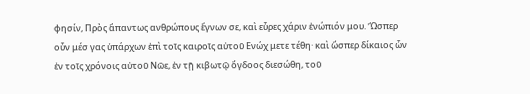φησίν, Πρὸς ἅπαντως ανθρώπους ἔγνων σε, καὶ εὗρες χάριν ἐνώπιόν μου. Ὥσπερ οὖν μέσ γας ὑπάρχων ἐπὶ τοῖς καιροῖς αὐτοῦ Ενώχ μετε τέθη· καὶ ὥσπερ δίκαιος ὧν ἐν τοῖς χρόνοις αὐτοῦ Νῶε, ἐν τῇ κιβωτῷ ὄγδοος διεσώθη, τοῦ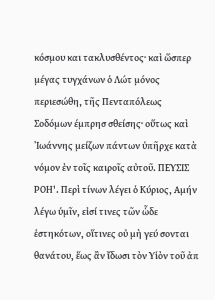κόσμου και τακλυσθέντος· καὶ ὥσπερ μέγας τυγχάνων ὁ Λώτ μόνος περιεσώθη, τῆς Πενταπόλεως Σοδόμων έμπρησ σθείσης· οὕτως καὶ Ἰωάννης μείζων πάντων ὑπῆρχε κατὰ νόμον ἐν τοῖς καιροῖς αὐτοῦ. ΠΕΥΣΙΣ ΡΟΗ'. Περὶ τίνων λέγει ὁ Κύριος, Αμήν λέγω ὑμῖν, εἰσί τινες τῶν ὧδε ἑστηκότων, οἵτινες οὐ μὴ γεύ σονται θανάτου, ἕως ἂν ἴδωσι τὸν Υἱὸν τοῦ ἀπ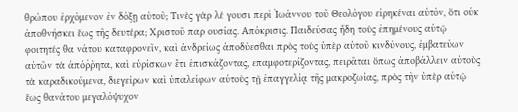θρώπου ἐρχόμενον ἐν δόξῃ αὐτοῦ; Τινὲς γὰρ λέ γουσι περὶ Ἰωάννου τοῦ Θεολόγου εἰρηκέναι αὐτόν, ὅτι οὐκ ἀποθνήσκει ἕως τῆς δευτέρα; Χριστοῦ παρ ουσίας. Απόκρισις. Παιδεύσας ἤδη τοὺς ἐπημένους αὐτῷ φοιτητές θα νάτου καταφρονεῖν, καὶ ἀνδρείως ἀποδύεσθαι πρὸς τοὺς ὑπὲρ αὐτοῦ κινδύνους, ἐμβατεύων αὐτῶν τὰ ἀπόῤῥητα, καὶ εὑρίσκων ἔτι ἐπισκάζοντας, επαμφοτερίζοντας, πειρᾶται ὅπως ἀποβάλλειν αὐτοὺς τὰ καραδικούμενα, διεγείρων καὶ ὑπαλείφων αὐτοὺς τῇ ἐπαγγελίᾳ τῆς μακροζωίας, πρὸς τὴν ὑπὲρ αὐτῷ ἕως θανάτου μεγαλόψυχον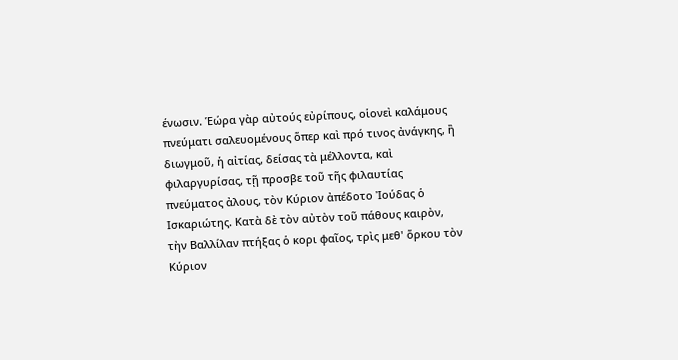ένωσιν. Ἑώρα γὰρ αὐτούς εὐρίπους, οἱονεὶ καλάμους πνεύματι σαλευομένους ὅπερ καὶ πρό τινος ἀνάγκης, ἢ διωγμοῦ, ἡ αἰτίας, δείσας τὰ μέλλοντα, καὶ φιλαργυρίσας, τῇ προσβε τοῦ τῆς φιλαυτίας πνεύματος ἀλους, τὸν Κύριον ἀπέδοτο Ἰούδας ὁ Ισκαριώτης. Κατὰ δὲ τὸν αὐτὸν τοῦ πάθους καιρὸν, τὴν Βαλλίλαν πτήξας ὁ κορι φαῖος, τρὶς μεθ' ὅρκου τὸν Κύριον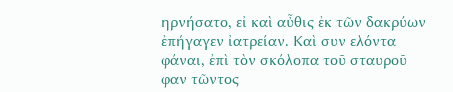ηρνήσατο, εἰ καὶ αὖθις ἐκ τῶν δακρύων ἐπήγαγεν ἰατρείαν. Καὶ συν ελόντα φάναι, ἐπὶ τὸν σκόλοπα τοῦ σταυροῦ φαν τῶντος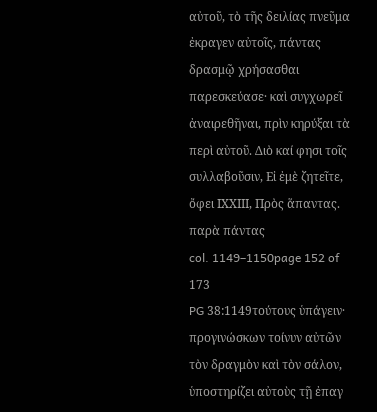αὐτοῦ, τὸ τῆς δειλίας πνεῦμα ἐκραγεν αὐτοῖς, πάντας δρασμῷ χρήσασθαι παρεσκεύασε· καὶ συγχωρεῖ ἀναιρεθῆναι, πρὶν κηρύξαι τὰ περὶ αὐτοῦ. Διὸ καί φησι τοῖς συλλαβοῦσιν, Εἰ ἐμὲ ζητεῖτε, ὄφει ΙΧΧΙΙΙ, Πρὸς ἅπαντας. παρὰ πάντας
col. 1149–1150page 152 of 173
PG 38:1149τούτους ὑπάγειν· προγινώσκων τοίνυν αὐτῶν τὸν δραγμὸν καὶ τὸν σάλον, ὑποστηρίζει αὐτοὺς τῇ ἐπαγ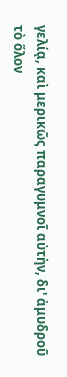γελίᾳ, καὶ μερικῶς παραγυμνοῖ αὐτὴν, δι' ἀμυδροῦ τὸ ὅλον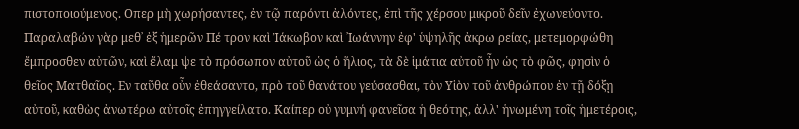πιστοποιούμενος. Οπερ μὴ χωρήσαντες, ἐν τῷ παρόντι ἀλόντες, ἐπὶ τῆς χέρσου μικροῦ δεῖν ἐχωνεύοντο. Παραλαβών γὰρ μεθ᾽ ἐξ ἡμερῶν Πέ τρον καὶ Ἰάκωβον καὶ ᾿Ιωάννην ἐφ' ὑψηλῆς ἀκρω ρείας, μετεμορφώθη ἔμπροσθεν αὐτῶν, καὶ ἔλαμ ψε τὸ πρόσωπον αὐτοῦ ὡς ὁ ἥλιος, τὰ δὲ ἱμάτια αὐτοῦ ἦν ὡς τὸ φῶς, φησὶν ὁ θεῖος Ματθαῖος. Εν ταῦθα οὖν ἐθεάσαντο, πρὸ τοῦ θανάτου γεύσασθαι, τὸν Υἱὸν τοῦ ἀνθρώπου ἐν τῇ δόξῃ αὐτοῦ, καθὼς ἀνωτέρω αὐτοῖς ἐπηγγείλατο. Καίπερ οὐ γυμνή φανεῖσα ἡ θεότης, ἀλλ' ἡνωμένη τοῖς ἡμετέροις,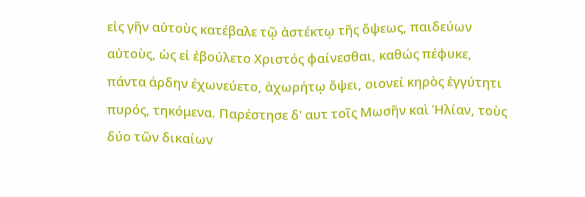εἰς γῆν αὐτοὺς κατέβαλε τῷ ἀστέκτῳ τῆς ὄψεως, παιδεύων αὐτοὺς, ὡς εἰ ἐβούλετο Χριστός φαίνεσθαι, καθώς πέφυκε, πάντα άρδην έχωνεύετο, ἀχωρήτῳ ὄψει, οιονεί κηρὸς ἐγγύτητι πυρός, τηκόμενα. Παρέστησε δ' αυτ τοῖς Μωσῆν καὶ Ἡλίαν, τοὺς δύο τῶν δικαίων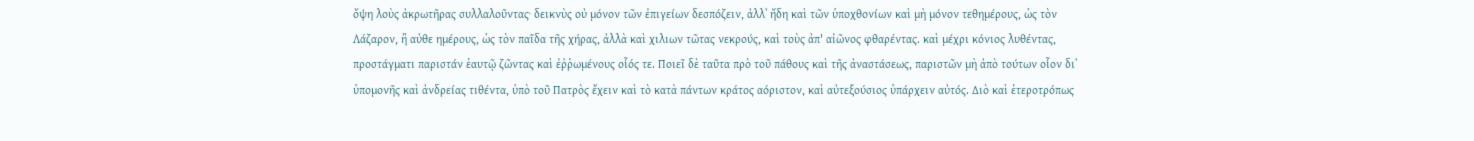ὄψη λοὺς ἀκρωτῆρας συλλαλοῦντας· δεικνὺς οὐ μόνον τῶν ἐπιγείων δεσπόζειν, ἀλλ᾽ ἤδη καὶ τῶν ὑποχθονίων καὶ μὴ μόνον τεθημέρους, ὡς τὸν Λάζαρον, ἢ αὐθε ημέρους, ὡς τὸν παῖδα τῆς χήρας, ἀλλὰ καὶ χιλιων τῶτας νεκρούς, καὶ τοὺς ἀπ' αἰῶνος φθαρέντας. καὶ μέχρι κόνιος λυθέντας, προστάγματι παριστάν ἑαυτῷ ζῶντας καὶ ἐῤῥωμένους οἷός τε. Ποιεῖ δὲ ταῦτα πρὸ τοῦ πάθους καὶ τῆς ἀναστάσεως, παριστῶν μὴ ἀπὸ τούτων οἷον δι᾽ ὑπομονῆς καὶ ἀνδρείας τιθέντα, ὑπὸ τοῦ Πατρὸς ἔχειν καὶ τὸ κατὰ πάντων κράτος αόριστον, καὶ αὐτεξούσιος ὑπάρχειν αὐτός. Διὸ καὶ ἑτεροτρόπως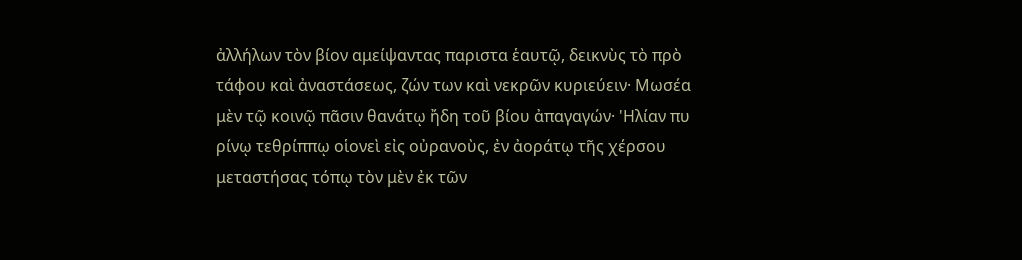ἀλλήλων τὸν βίον αμείψαντας παριστα ἑαυτῷ, δεικνὺς τὸ πρὸ τάφου καὶ ἀναστάσεως, ζών των καὶ νεκρῶν κυριεύειν· Μωσέα μὲν τῷ κοινῷ πᾶσιν θανάτῳ ἤδη τοῦ βίου ἀπαγαγών· 'Ηλίαν πυ ρίνῳ τεθρίππῳ οἱονεὶ εἰς οὐρανοὺς, ἐν ἀοράτῳ τῆς χέρσου μεταστήσας τόπῳ τὸν μὲν ἐκ τῶν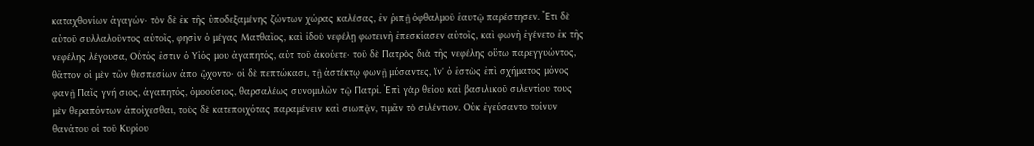καταχθονίων ἀγαγών· τὸν δὲ ἐκ τῆς ὑποδεξαμένης ζώντων χώρας καλέσας, ἐν ῥιπῇ ὀφθαλμοῦ ἑαυτῷ παρέστησεν. Ἔτι δὲ αὐτοῦ συλλαλοῦντος αὐτοῖς, φησὶν ὁ μέγας Ματθαῖος, καὶ ἰδοὺ νεφέλῃ φωτεινὴ ἐπεσκίασεν αὐτοῖς, καὶ φωνὴ ἐγένετο ἐκ τῆς νεφέλης λέγουσα, Οὗτός ἐστιν ὁ Υἱός μου ἀγαπητός, αὐτ τοῦ ἀκούετε· τοῦ δὲ Πατρὸς διὰ τῆς νεφέλης οὕτω παρεγγυώντος, θᾶττον οἱ μὲν τῶν θεσπεσίων ἀπο ᾤχοντο· οἱ δὲ πεπτώκασι, τῇ ἀστέκτῳ φωνῇ μύσαντες, ἵν' ὁ ἑστὼς ἐπὶ σχήματος μόνος φανῇ Παῖς γνή σιος, ἀγαπητός, ὁμοούσιος, θαρσαλέως συνομιλῶν τῷ Πατρί. Ἐπὶ γὰρ θείου καὶ βασιλικοῦ σιλεντίου τους μὲν θεραπόντων ἀποίχεσθαι, τοὺς δὲ κατεποιχότας παραμένειν καὶ σιωπᾷν, τιμᾶν τὸ σιλέντιον. Οὐκ ἐγεύσαντο τοίνυν θανάτου οἱ τοῦ Κυρίου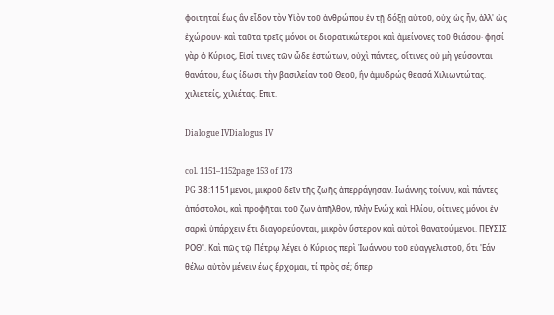φοιτηταί ἕως ἂν εἶδον τὸν Υἱὸν τοῦ ἀνθρώπου ἐν τῇ δόξῃ αὐτοῦ, οὐχ ὡς ἦν, ἀλλ' ὡς ἐχώρουν· καὶ ταῦτα τρεῖς μόνοι οι διορατικώτεροι καὶ ἀμείνονες τοῦ θιάσου· φησί γὰρ ὁ Κύριος, Εἰσί τινες τῶν ὧδε ἑστώτων, οὐχὶ πάντες, οἵτινες οὐ μὴ γεύσονται θανάτου, ἕως ίδωσι τὴν βασιλείαν τοῦ Θεοῦ, ἣν ἀμυδρώς θεασά Χιλιωντώτας. χιλιετείς, χιλιέτας. Επιτ.

Dialogue IVDialogus IV

col. 1151–1152page 153 of 173
PG 38:1151μενοι, μικροῦ δεῖν τῆς ζωῆς ἀπερράγησαν. Ιωάννης τοίνυν, καὶ πάντες ἀπόστολοι, καὶ προφῆται τοῦ ζων ἀπῆλθον, πλὴν Ενώχ καὶ Ηλίου, οίτινες μόνοι ἐν σαρκὶ ὑπάρχειν ἔτι διαγορεύονται, μικρὸν ὕστερον καὶ αὐτοὶ θανατούμενοι. ΠΕΥΣΙΣ ΡΟΘ'. Καὶ πῶς τῷ Πέτρῳ λέγει ὁ Κύριος περὶ Ἰωάννου τοῦ εὐαγγελιστοῦ, ὅτι 'Εάν θέλω αὐτὸν μένειν έως ἔρχομαι, τί πρὸς σέ; ὅπερ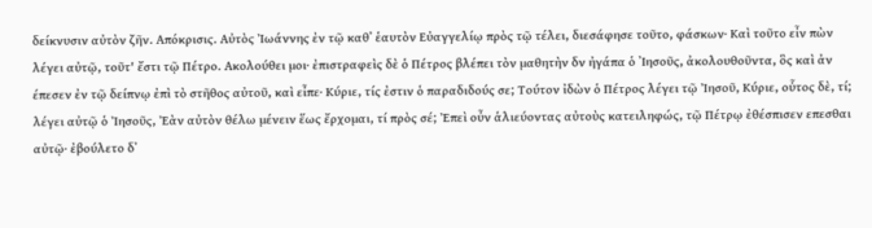δείκνυσιν αὐτὸν ζῆν. Απόκρισις. Αὐτὸς Ἰωάννης ἐν τῷ καθ᾿ ἑαυτὸν Εὐαγγελίῳ πρὸς τῷ τέλει, διεσάφησε τοῦτο, φάσκων· Καὶ τοῦτο εἶν πὼν λέγει αὐτῷ, τοῦτ' ἔστι τῷ Πέτρο. Ακολούθει μοι· ἐπιστραφεὶς δὲ ὁ Πέτρος βλέπει τὸν μαθητὴν δν ἠγάπα ὁ ᾿Ιησοῦς, ἀκολουθοῦντα, ὃς καὶ ἀν έπεσεν ἐν τῷ δείπνῳ ἐπὶ τὸ στῆθος αὐτοῦ, καὶ εἶπε· Κύριε, τίς ἐστιν ὁ παραδιδούς σε; Τούτον ἰδὼν ὁ Πέτρος λέγει τῷ Ἰησοῦ, Κύριε, οὗτος δὲ, τί; λέγει αὐτῷ ὁ Ἰησοῦς, Ἐὰν αὐτὸν θέλω μένειν ἕως ἔρχομαι, τί πρὸς σέ; Ἐπεὶ οὖν ἁλιεύοντας αὐτοὺς κατειληφώς, τῷ Πέτρῳ ἐθέσπισεν επεσθαι αὐτῷ· ἐβούλετο δ᾽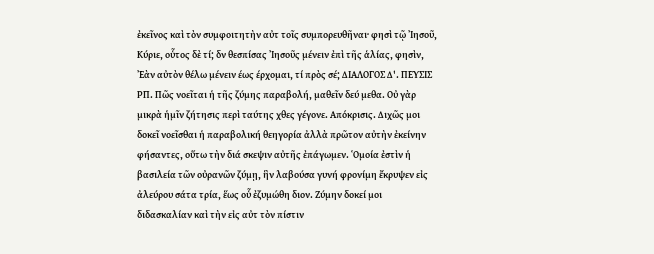ἐκεῖνος καὶ τὸν συμφοιτητὴν αὐτ τοῖς συμπορευθῆναι· φησὶ τῷ Ἰησοῦ, Κύριε, οὗτος δὲ τί; δν θεσπίσας Ἰησοῦς μένειν ἐπὶ τῆς ἁλίας, φησὶν, Ἐὰν αὐτὸν θέλω μένειν έως έρχομαι, τί πρὸς σέ; ΔΙΑΛΟΓΟΣ Δ'. ΠΕΥΣΙΣ ΡΠ. Πῶς νοεῖται ἡ τῆς ζύμης παραβολή, μαθεῖν δεύ μεθα. Οὐ γὰρ μικρὰ ἡμῖν ζήτησις περὶ ταύτης χθες γέγονε. Απόκρισις. Διχῶς μοι δοκεῖ νοεῖσθαι ἡ παραβολική θεηγορία ἀλλὰ πρῶτον αὐτὴν ἐκείνην φήσαντες, οὕτω τὴν διά σκεψιν αὐτῆς ἐπάγωμεν. ῾Ομοία ἐστὶν ἡ βασιλεία τῶν οὐρανῶν ζύμῃ, ἣν λαβούσα γυνή φρονίμη ἔκρυψεν εἰς ἀλεύρου σάτα τρία, ἕως οὗ ἐζυμώθη διον. Ζύμην δοκεί μοι διδασκαλίαν καὶ τὴν εἰς αὐτ τὸν πίστιν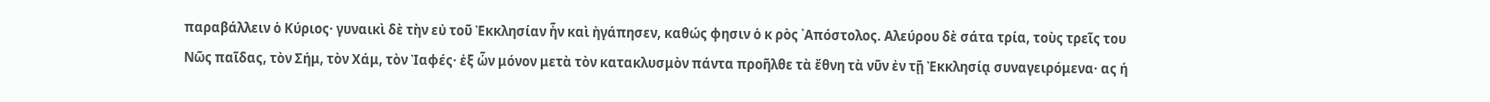παραβάλλειν ὁ Κύριος· γυναικὶ δὲ τὴν εὐ τοῦ Ἐκκλησίαν ἦν καὶ ἠγάπησεν, καθώς φησιν ὁ κ ρὸς ᾿Απόστολος. Αλεύρου δὲ σάτα τρία, τοὺς τρεῖς του Νῶς παῖδας, τὸν Σήμ, τὸν Χάμ, τὸν Ἰαφές· ἐξ ὧν μόνον μετὰ τὸν κατακλυσμὸν πάντα προῆλθε τὰ ἔθνη τὰ νῦν ἐν τῇ Ἐκκλησίᾳ συναγειρόμενα· ας ή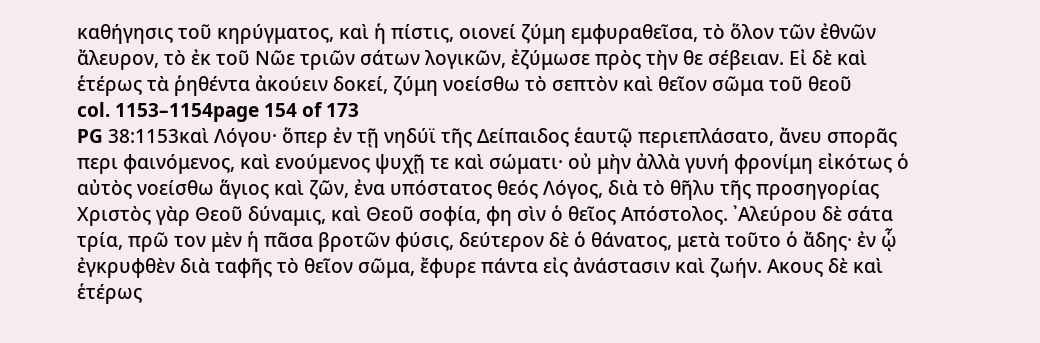καθήγησις τοῦ κηρύγματος, καὶ ἡ πίστις, οιονεί ζύμη εμφυραθεῖσα, τὸ ὅλον τῶν ἐθνῶν ἄλευρον, τὸ ἐκ τοῦ Νῶε τριῶν σάτων λογικῶν, ἐζύμωσε πρὸς τὴν θε σέβειαν. Εἰ δὲ καὶ ἑτέρως τὰ ῥηθέντα ἀκούειν δοκεί, ζύμη νοείσθω τὸ σεπτὸν καὶ θεῖον σῶμα τοῦ θεοῦ
col. 1153–1154page 154 of 173
PG 38:1153καὶ Λόγου· ὅπερ ἐν τῇ νηδύϊ τῆς Δείπαιδος ἑαυτῷ περιεπλάσατο, ἄνευ σπορᾶς περι φαινόμενος, καὶ ενούμενος ψυχῇ τε καὶ σώματι· οὐ μὴν ἀλλὰ γυνή φρονίμη εἰκότως ὁ αὐτὸς νοείσθω ἅγιος καὶ ζῶν, ἐνα υπόστατος θεός Λόγος, διὰ τὸ θῆλυ τῆς προσηγορίας Χριστὸς γὰρ Θεοῦ δύναμις, καὶ Θεοῦ σοφία, φη σὶν ὁ θεῖος Απόστολος. ᾿Αλεύρου δὲ σάτα τρία, πρῶ τον μὲν ἡ πᾶσα βροτῶν φύσις, δεύτερον δὲ ὁ θάνατος, μετὰ τοῦτο ὁ ἄδης· ἐν ᾧ ἐγκρυφθὲν διὰ ταφῆς τὸ θεῖον σῶμα, ἔφυρε πάντα εἰς ἀνάστασιν καὶ ζωήν. Ακους δὲ καὶ ἑτέρως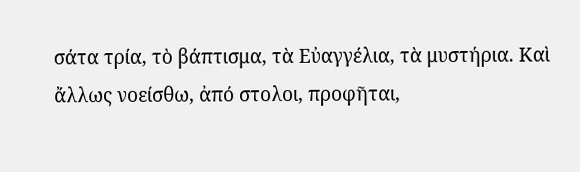σάτα τρία, τὸ βάπτισμα, τὰ Εὐαγγέλια, τὰ μυστήρια. Καὶ ἄλλως νοείσθω, ἀπό στολοι, προφῆται,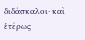διδάσκαλοι· καὶ ἑτέρως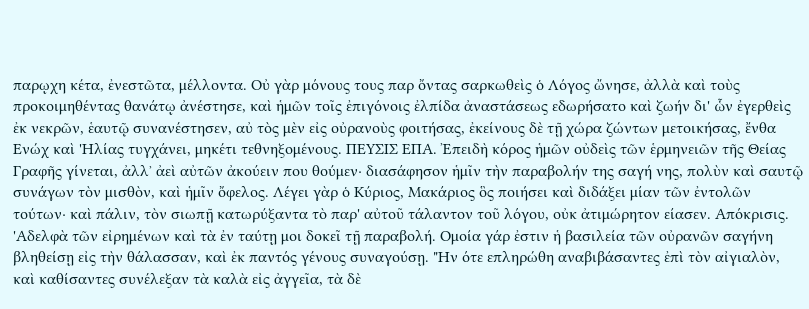παρῳχη κέτα, ἐνεστῶτα, μέλλοντα. Οὐ γὰρ μόνους τους παρ ὄντας σαρκωθεὶς ὁ Λόγος ὤνησε, ἀλλὰ καὶ τοὺς προκοιμηθέντας θανάτῳ ἀνέστησε, καὶ ἡμῶν τοῖς ἐπιγόνοις ἐλπίδα ἀναστάσεως εδωρήσατο καὶ ζωήν δι' ὧν ἐγερθεὶς ἐκ νεκρῶν, ἑαυτῷ συνανέστησεν, αὐ τὸς μὲν εἰς οὐρανοὺς φοιτήσας, ἐκείνους δὲ τῇ χώρα ζώντων μετοικήσας, ἔνθα Ενώχ καὶ 'Ηλίας τυγχάνει, μηκέτι τεθνηξομένους. ΠΕΥΣΙΣ ΕΠΑ. Ἐπειδὴ κόρος ἡμῶν οὐδεὶς τῶν ἑρμηνειῶν τῆς Θείας Γραφῆς γίνεται, ἀλλ᾽ ἀεὶ αὐτῶν ἀκούειν που θούμεν· διασάφησον ἡμῖν τὴν παραβολήν της σαγή νης, πολὺν καὶ σαυτῷ συνάγων τὸν μισθὸν, καὶ ἡμῖν ὄφελος. Λέγει γὰρ ὁ Κύριος, Μακάριος ὃς ποιήσει καὶ διδάξει μίαν τῶν ἐντολῶν τούτων· καὶ πάλιν, τὸν σιωπῇ κατωρύξαντα τὸ παρ' αὐτοῦ τάλαντον τοῦ λόγου, οὐκ ἀτιμώρητον είασεν. Απόκρισις. 'Αδελφὰ τῶν εἰρημένων καὶ τὰ ἐν ταύτῃ μοι δοκεῖ τῇ παραβολή. Ομοία γάρ ἐστιν ἡ βασιλεία τῶν οὐρανῶν σαγήνη βληθείσῃ εἰς τὴν θάλασσαν, καὶ ἐκ παντός γένους συναγούσῃ. "Ην ότε επληρώθη αναβιβάσαντες ἐπὶ τὸν αἰγιαλὸν, καὶ καθίσαντες συνέλεξαν τὰ καλὰ εἰς ἀγγεῖα, τὰ δὲ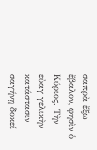σαπρὰ ἔξω ἔβαλον, φησὶν ὁ Κύριος. Τὴν εὐαγ γελικὴν κατάστασιν σαγήνῃ δοκεί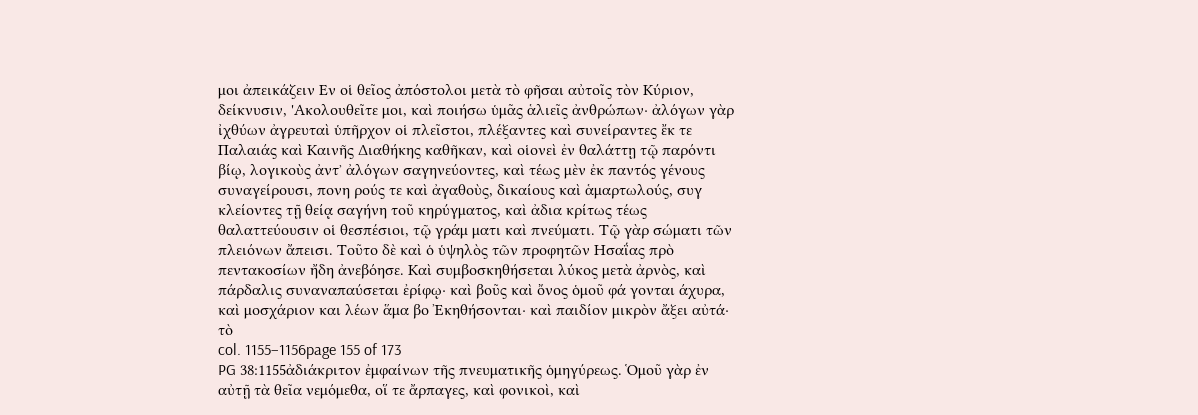μοι ἀπεικάζειν Εν οἱ θεῖος ἀπόστολοι μετὰ τὸ φῆσαι αὐτοῖς τὸν Κύριον, δείκνυσιν, 'Ακολουθεῖτε μοι, καὶ ποιήσω ὑμᾶς ἁλιεῖς ἀνθρώπων· ἀλόγων γὰρ ἰχθύων ἀγρευταὶ ὑπῆρχον οἱ πλεῖστοι, πλέξαντες καὶ συνείραντες ἔκ τε Παλαιάς καὶ Καινῆς Διαθήκης καθῆκαν, καὶ οἱονεὶ ἐν θαλάττῃ τῷ παρόντι βίῳ, λογικοὺς ἀντ᾽ ἀλόγων σαγηνεύοντες, καὶ τέως μὲν ἐκ παντός γένους συναγείρουσι, πονη ρούς τε καὶ ἀγαθοὺς, δικαίους καὶ ἁμαρτωλούς, συγ κλείοντες τῇ θείᾳ σαγήνη τοῦ κηρύγματος, καὶ ἀδια κρίτως τέως θαλαττεύουσιν οἱ θεσπέσιοι, τῷ γράμ ματι καὶ πνεύματι. Τῷ γὰρ σώματι τῶν πλειόνων ἄπεισι. Τοῦτο δὲ καὶ ὁ ὑψηλὸς τῶν προφητῶν Ησαΐας πρὸ πεντακοσίων ἤδη ἀνεβόησε. Καὶ συμβοσκηθήσεται λύκος μετὰ ἀρνὸς, καὶ πάρδαλις συναναπαύσεται ἐρίφῳ· καὶ βοῦς καὶ ὄνος ὁμοῦ φά γονται άχυρα, καὶ μοσχάριον και λέων ἅμα βο Ἐκηθήσονται· καὶ παιδίον μικρὸν ἄξει αὐτά· τὸ
col. 1155–1156page 155 of 173
PG 38:1155ἀδιάκριτον ἐμφαίνων τῆς πνευματικῆς ὁμηγύρεως. Ὁμοῦ γὰρ ἐν αὐτῇ τὰ θεῖα νεμόμεθα, οἵ τε ἄρπαγες, καὶ φονικοὶ, καὶ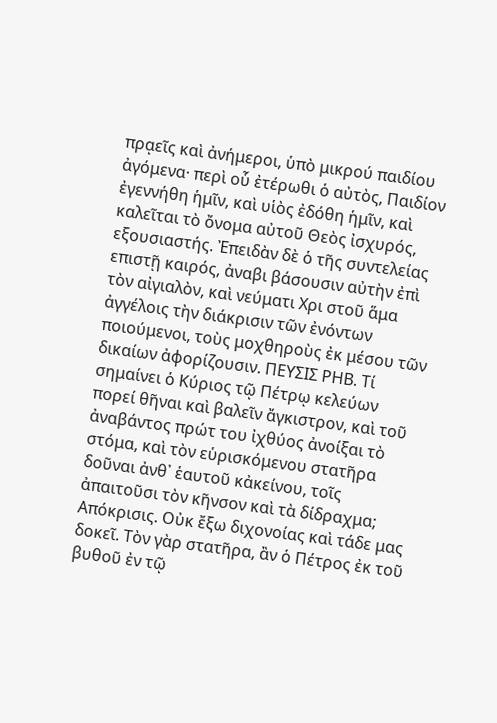πρᾳεῖς καὶ ἀνήμεροι, ὑπὸ μικρού παιδίου ἀγόμενα· περὶ οὗ ἐτέρωθι ὁ αὐτὸς, Παιδίον ἐγεννήθη ἡμῖν, καὶ υἱὸς ἐδόθη ἡμῖν, καὶ καλεῖται τὸ ὄνομα αὐτοῦ Θεὸς ἰσχυρός, εξουσιαστής. Ἐπειδὰν δὲ ὁ τῆς συντελείας επιστῇ καιρός, ἀναβι βάσουσιν αὐτὴν ἐπὶ τὸν αἰγιαλὸν, καὶ νεύματι Χρι στοῦ ἅμα ἀγγέλοις τὴν διάκρισιν τῶν ἐνόντων ποιούμενοι, τοὺς μοχθηροὺς ἐκ μέσου τῶν δικαίων ἀφορίζουσιν. ΠΕΥΣΙΣ ΡΗΒ. Τί σημαίνει ὁ Κύριος τῷ Πέτρῳ κελεύων πορεί θῆναι καὶ βαλεῖν ἄγκιστρον, καὶ τοῦ ἀναβάντος πρώτ του ἰχθύος ἀνοίξαι τὸ στόμα, καὶ τὸν εὑρισκόμενου στατῆρα δοῦναι ἀνθ᾿ ἑαυτοῦ κἀκείνου, τοῖς ἀπαιτοῦσι τὸν κῆνσον καὶ τὰ δίδραχμα; Απόκρισις. Οὐκ ἔξω διχονοίας καὶ τάδε μας δοκεῖ. Τὸν γὰρ στατῆρα, ἂν ὁ Πέτρος ἐκ τοῦ βυθοῦ ἐν τῷ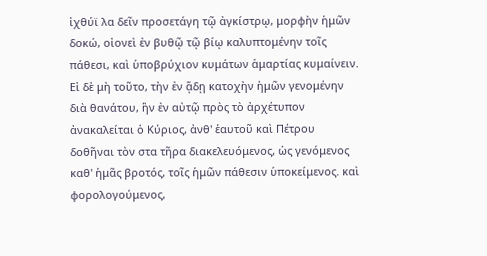ἰχθύϊ λα δεῖν προσετάγη τῷ ἀγκίστρῳ, μορφὴν ἡμῶν δοκώ, οἰονεὶ ἐν βυθῷ τῷ βίῳ καλυπτομένην τοῖς πάθεσι, καὶ ὑποβρύχιον κυμάτων ἁμαρτίας κυμαίνειν. Εἰ δὲ μὴ τοῦτο, τὴν ἐν ᾅδῃ κατοχὴν ἡμῶν γενομένην διὰ θανάτου, ἣν ἐν αὐτῷ πρὸς τὸ ἀρχέτυπον ἀνακαλείται ὁ Κύριος, ἀνθ' ἑαυτοῦ καὶ Πέτρου δοθῆναι τὸν στα τῆρα διακελευόμενος, ὡς γενόμενος καθ' ἡμᾶς βροτός, τοῖς ἡμῶν πάθεσιν ὑποκείμενος. καὶ φορολογούμενος,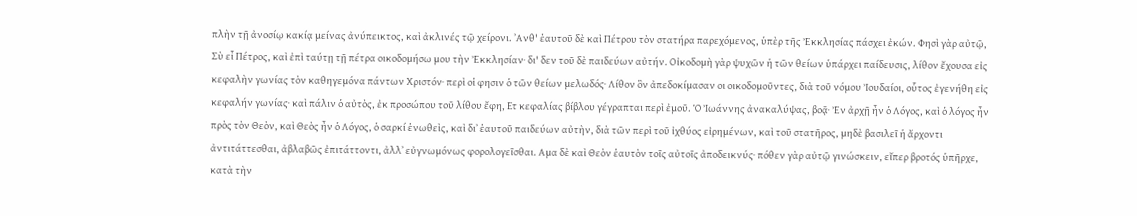πλὴν τῇ ἀνοσίῳ κακίᾳ μείνας ἀνύπεικτος, καὶ ἀκλινές τῷ χείρονι. ᾿Ανθ' ἑαυτοῦ δὲ καὶ Πέτρου τὸν στατήρα παρεχόμενος, ὑπὲρ τῆς Ἐκκλησίας πάσχει ἐκών. Φησὶ γὰρ αὐτῷ, Σὺ εἶ Πέτρος, καὶ ἐπὶ ταύτῃ τῇ πέτρα οικοδομήσω μου τὴν Ἐκκλησίαν· δι' δεν τοῦ δὲ παιδεύων αὐτήν. Οἰκοδομὴ γὰρ ψυχῶν ἡ τῶν θείων ὑπάρχει παίδευσις, λίθον ἔχουσα εἰς κεφαλὴν γωνίας τὸν καθηγεμόνα πάντων Χριστόν· περὶ οἱ φησιν ὁ τῶν θείων μελωδός· Λίθον ὃν ἀπεδοκίμασαν οι οικοδομοῦντες, διὰ τοῦ νόμου Ἰουδαίοι, οὗτος ἐγενήθη εἰς κεφαλήν γωνίας· καὶ πάλιν ὁ αὐτὸς, ἐκ προσώπου τοῦ λίθου ἔφη, Ετ κεφαλίας βίβλου γέγραπται περὶ ἐμοῦ. Ὁ Ἰωάννης ἀνακαλύψας, βοᾷ· Ἐν ἀρχῇ ἦν ὁ Λόγος, καὶ ὁ λόγος ἦν πρὸς τὸν Θεὸν, καὶ Θεὸς ἦν ὁ Λόγος, ὁ σαρκί ἑνωθεὶς, καὶ δι᾿ ἑαυτοῦ παιδεύων αὐτὴν, διὰ τῶν περὶ τοῦ ἰχθύος εἰρημένων, καὶ τοῦ στατῆρος, μηδὲ βασιλεῖ ἡ ἄρχοντι ἀντιτάττεσθαι, ἀβλαβῶς ἐπιτάττοντι, ἀλλ᾽ εὐγνωμόνως φορολογεῖσθαι. Αμα δὲ καὶ Θεὸν ἑαυτὸν τοῖς αὐτοῖς ἀποδεικνύς· πόθεν γὰρ αὐτῷ γινώσκειν, εἴπερ βροτός ὑπῆρχε, κατὰ τὴν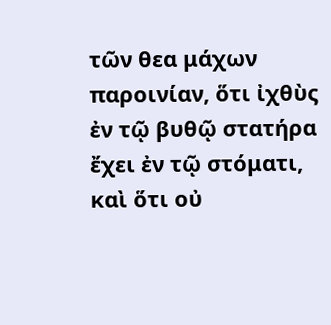τῶν θεα μάχων παροινίαν, ὅτι ἰχθὺς ἐν τῷ βυθῷ στατήρα ἔχει ἐν τῷ στόματι, καὶ ὅτι οὐ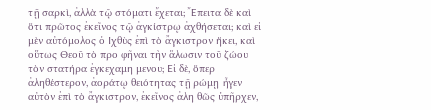τῇ σαρκὶ, ἀλλὰ τῷ στόματι ἔχεται; Ἔπειτα δὲ καὶ ὅτι πρῶτος ἐκεῖνος τῷ ἀγκίστρῳ ἀχθήσεται; καὶ εἰ μὲν αὐτόμολος ὁ Ιχθὺς ἐπὶ τὸ ἄγκιστρον ἥκει, καὶ οὕτως Θεοῦ τὸ προ φῆναι τὴν ἅλωσιν τοῦ ζώου τὸν στατήρα ἐγκεχαμη μενου; Εἰ δὲ, ὅπερ ἀληθέστερον, ἀοράτῳ θειότητας τῇ ρώμῃ ἦγεν αὐτὸν ἐπὶ τὸ ἄγκιστρον, ἐκεῖνος ἀλη θῶς ὑπῆρχεν,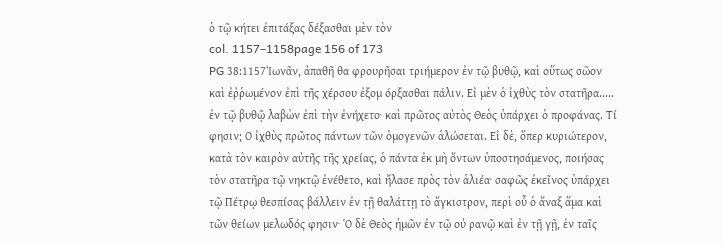ὁ τῷ κήτει ἐπιτάξας δέξασθαι μὲν τὸν
col. 1157–1158page 156 of 173
PG 38:1157Ἰωνᾶν, ἀπαθῆ θα φρουρῆσαι τριήμερον ἐν τῷ βυθῷ, καὶ οὕτως σῶον καὶ ἐῤῥωμένον ἐπὶ τῆς χέρσου ἐξομ όρξασθαι πάλιν. Εἰ μὲν ὁ ἰχθὺς τὸν στατῆρα..... ἐν τῷ βυθῷ λαβὼν ἐπὶ τὴν ἐνήχετο· καὶ πρῶτος αὐτὸς Θεὸς ὑπάρχει ὁ προφάνας. Τί φησιν; Ο ἰχθὺς πρῶτος πάντων τῶν ὁμογενῶν ἁλώσεται. Εἰ δὲ, ὅπερ κυριώτερον, κατὰ τὸν καιρὸν αὐτῆς τῆς χρείας, ὁ πάντα ἐκ μὴ ὄντων ὑποστησάμενος, ποιήσας τὸν στατῆρα τῷ νηκτῷ ἐνέθετο, καὶ ἤλασε πρὸς τὸν ἁλιέα· σαφῶς ἐκεῖνος ὑπάρχει τῷ Πέτρῳ θεσπίσας βάλλειν ἐν τῇ θαλάττῃ τὸ ἄγκιστρον, περὶ οὗ ὁ ἄναξ ἅμα καὶ τῶν θείων μελωδός φησιν· Ὁ δὲ Θεὸς ἡμῶν ἐν τῷ οὐ ρανῷ καὶ ἐν τῇ γῇ, ἐν ταῖς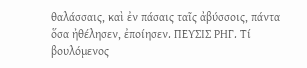θαλάσσαις, καὶ ἐν πάσαις ταῖς ἀβύσσοις, πάντα ὅσα ἠθέλησεν, ἐποίησεν. ΠΕΥΣΙΣ ΡΗΓ. Τί βουλόμενος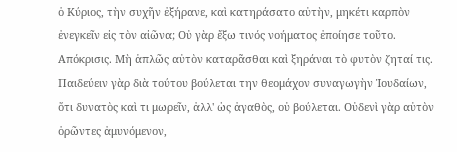ὁ Κύριος, τὴν συχῆν ἐξήρανε, καὶ κατηράσατο αὐτὴν, μηκέτι καρπὸν ἐνεγκεῖν εἰς τὸν αἰῶνα; Οὐ γὰρ ἔξω τινός νοήματος ἐποίησε τοῦτο. Απόκρισις. Μὴ ἁπλῶς αὐτὸν καταρᾶσθαι καὶ ξηράναι τὸ φυτὸν ζηταί τις. Παιδεύειν γὰρ διὰ τούτου βούλεται την θεομάχον συναγωγὴν Ἰουδαίων, ὅτι δυνατὸς καὶ τι μωρεῖν, ἀλλ' ὡς ἀγαθὸς, οὐ βούλεται. Οὐδενὶ γὰρ αὐτὸν ὁρῶντες ἀμυνόμενον,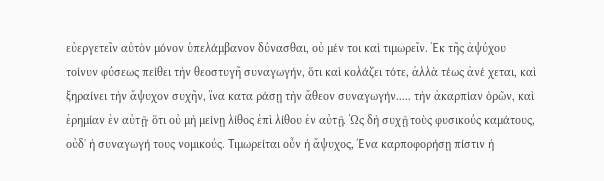εὐεργετεῖν αὐτὸν μόνον ὑπελάμβανον δύνασθαι, οὐ μέν τοι καὶ τιμωρεῖν. Ἐκ τῆς ἀψύχου τοίνυν φύσεως πείθει τὴν θεοστυγῆ συναγωγήν, ὅτι καὶ κολάζει τότε, ἀλλὰ τέως ἀνέ χεται, καὶ ξηραίνει τὴν ἄψυχον συχῆν, ἵνα κατα ράσῃ τὴν ἄθεον συναγωγήν..... τὴν ἀκαρπίαν ὁρῶν, καὶ ἐρημίαν ἐν αὐτῇ· ὅτι οὐ μὴ μείνῃ λίθος ἐπὶ λίθου ἐν αὐτῇ. Ὡς δὴ συχῇ τοὺς φυσικούς καμάτους, οὐδ᾽ ἡ συναγωγή τους νομικούς. Τιμωρείται οὖν ἡ ἄψυχος, Ένα καρποφορήσῃ πίστιν ἡ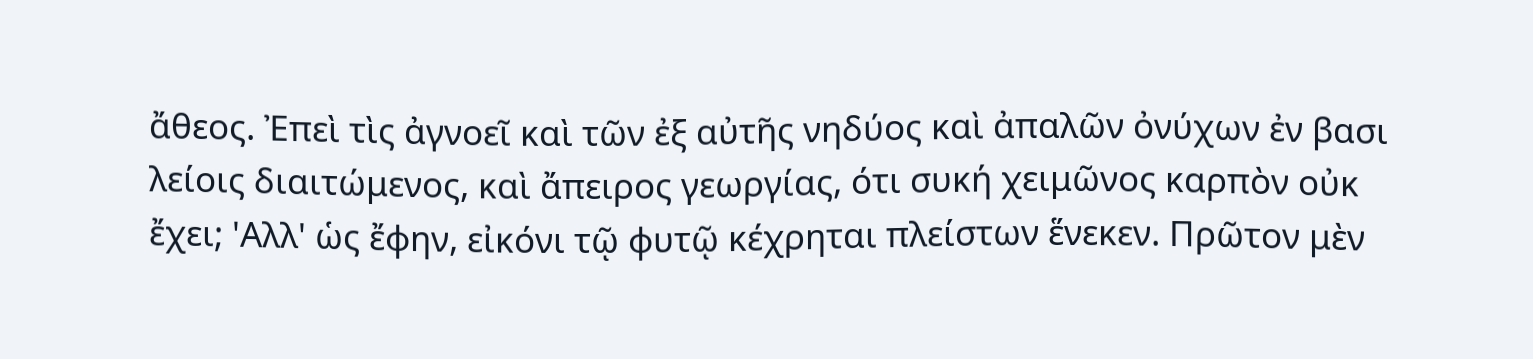ἄθεος. Ἐπεὶ τὶς ἀγνοεῖ καὶ τῶν ἐξ αὐτῆς νηδύος καὶ ἀπαλῶν ὀνύχων ἐν βασι λείοις διαιτώμενος, καὶ ἄπειρος γεωργίας, ότι συκή χειμῶνος καρπὸν οὐκ ἔχει; 'Αλλ' ὡς ἔφην, εἰκόνι τῷ φυτῷ κέχρηται πλείστων ἕνεκεν. Πρῶτον μὲν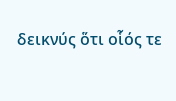δεικνύς ὅτι οἷός τε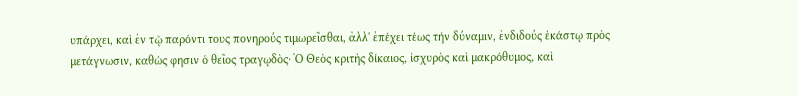υπάρχει, καὶ ἐν τῷ παρόντι τους πονηρούς τιμωρεῖσθαι, ἀλλ' ἐπέχει τέως τήν δύναμιν, ἐνδιδούς ἑκάστῳ πρὸς μετάγνωσιν, καθώς φησιν ὁ θεῖος τραγῳδὸς· Ὁ Θεὸς κριτὴς δίκαιος, ἰσχυρὸς καὶ μακρόθυμος, καὶ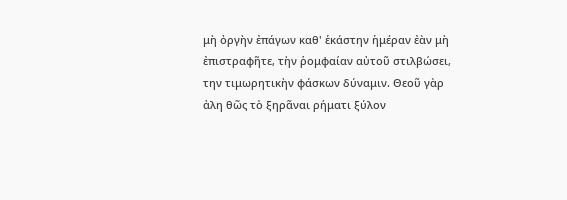μὴ ὀργὴν ἐπάγων καθ' ἑκάστην ἡμέραν ἐὰν μὴ ἐπιστραφῆτε, τὴν ῥομφαίαν αὐτοῦ στιλβώσει, την τιμωρητικὴν φάσκων δύναμιν. Θεοῦ γὰρ ἀλη θῶς τὸ ξηρᾶναι ρήματι ξύλον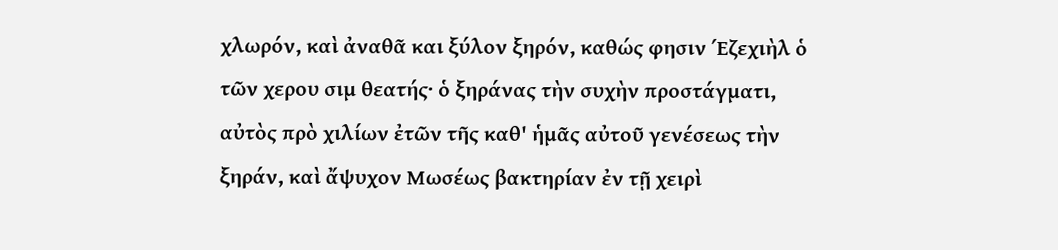χλωρόν, καὶ ἀναθᾶ και ξύλον ξηρόν, καθώς φησιν Έζεχιὴλ ὁ τῶν χερου σιμ θεατής· ὁ ξηράνας τὴν συχὴν προστάγματι, αὐτὸς πρὸ χιλίων ἐτῶν τῆς καθ' ἡμᾶς αὐτοῦ γενέσεως τὴν ξηράν, καὶ ἄψυχον Μωσέως βακτηρίαν ἐν τῇ χειρὶ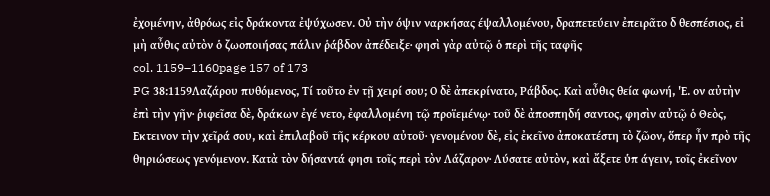ἐχομένην, ἀθρόως εἰς δράκοντα ἐψύχωσεν. Οὐ τὴν όψιν ναρκήσας έψαλλομένου, δραπετεύειν ἐπειρᾶτο δ θεσπέσιος, εἰ μὴ αὖθις αὐτὸν ὁ ζωοποιήσας πάλιν ῥάβδον ἀπέδειξε· φησὶ γὰρ αὐτῷ ὁ περὶ τῆς ταφῆς
col. 1159–1160page 157 of 173
PG 38:1159Λαζάρου πυθόμενος, Τί τοῦτο ἐν τῇ χειρί σου; Ο δὲ ἀπεκρίνατο, Ράβδος. Καὶ αὖθις θεία φωνή, 'Ε. ον αὐτὴν ἐπὶ τὴν γῆν· ῥιφεῖσα δὲ, δράκων ἐγέ νετο, ἐφαλλομένη τῷ προϊεμένῳ· τοῦ δὲ ἀποσπηδή σαντος, φησὶν αὐτῷ ὁ Θεὸς, Εκτεινον τὴν χεῖρά σου, καὶ ἐπιλαβοῦ τῆς κέρκου αὐτοῦ· γενομένου δὲ, εἰς ἐκεῖνο ἀποκατέστη τὸ ζῶον, ὅπερ ἦν πρὸ τῆς θηριώσεως γενόμενον. Κατὰ τὸν δήσαντά φησι τοῖς περὶ τὸν Λάζαρον· Λύσατε αὐτὸν, καὶ ἄξετε ὑπ άγειν, τοῖς ἐκεῖνον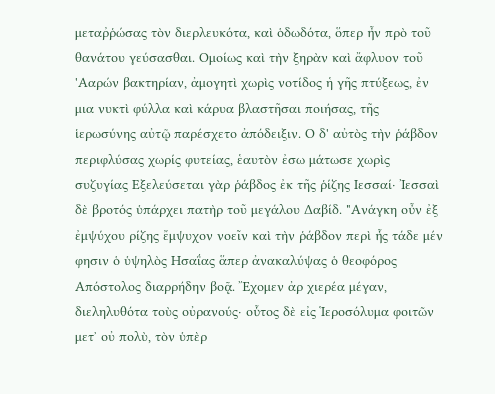μεταῤῥώσας τὸν διερλευκότα, καὶ ὁδωδότα, ὅπερ ἦν πρὸ τοῦ θανάτου γεύσασθαι. Ομοίως καὶ τὴν ξηρὰν καὶ ἄφλυον τοῦ 'Ααρών βακτηρίαν, ἀμογητὶ χωρὶς νοτίδος ἡ γῆς πτύξεως, ἐν μια νυκτὶ φύλλα καὶ κάρυα βλαστῆσαι ποιήσας, τῆς ἱερωσύνης αὐτῷ παρέσχετο ἀπόδειξιν. Ο δ' αὐτὸς τὴν ῥάβδον περιφλύσας χωρίς φυτείας, ἑαυτὸν ἐσω μάτωσε χωρὶς συζυγίας Εξελεύσεται γὰρ ῥάβδος ἐκ τῆς ῥίζης Ιεσσαί· Ἰεσσαὶ δὲ βροτός ὑπάρχει πατὴρ τοῦ μεγάλου Δαβίδ. "Ανάγκη οὖν ἐξ ἐμψύχου ρίζης ἔμψυχον νοεῖν καὶ τὴν ῥάβδον περὶ ἧς τάδε μέν φησιν ὁ ὑψηλὸς Ησαΐας ἅπερ ἀνακαλύψας ὁ θεοφόρος Απόστολος διαρρήδην βοᾷ. Ἔχομεν ἀρ χιερέα μέγαν, διεληλυθότα τοὺς οὐρανούς· οὗτος δὲ εἰς Ἱεροσόλυμα φοιτῶν μετ᾿ οὐ πολὺ, τὸν ὑπὲρ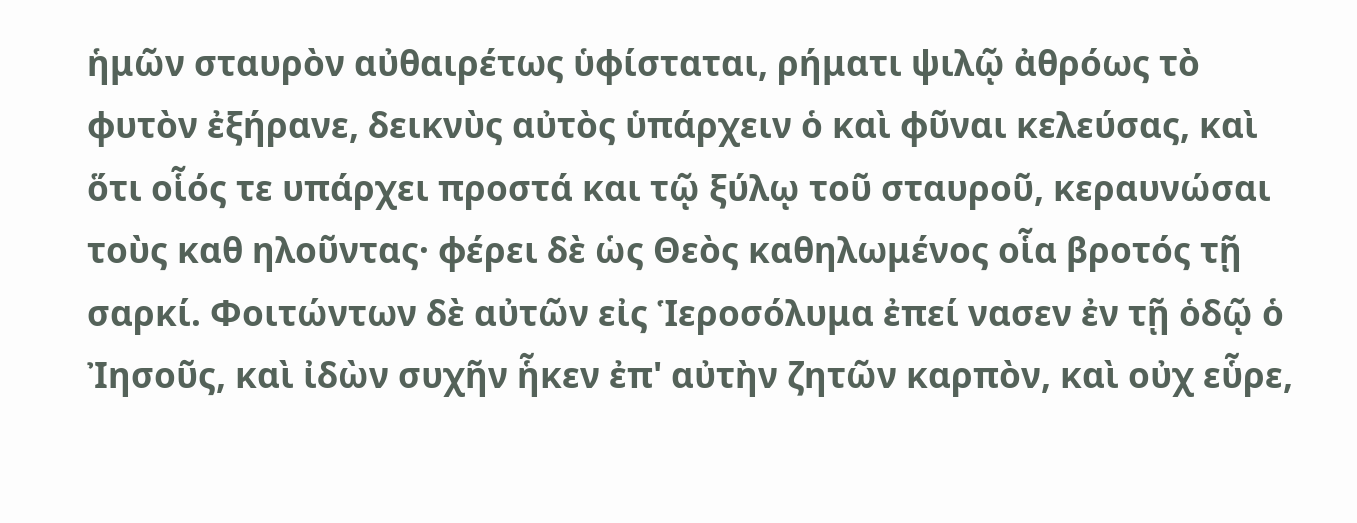ἡμῶν σταυρὸν αὐθαιρέτως ὑφίσταται, ρήματι ψιλῷ ἀθρόως τὸ φυτὸν ἐξήρανε, δεικνὺς αὐτὸς ὑπάρχειν ὁ καὶ φῦναι κελεύσας, καὶ ὅτι οἷός τε υπάρχει προστά και τῷ ξύλῳ τοῦ σταυροῦ, κεραυνώσαι τοὺς καθ ηλοῦντας· φέρει δὲ ὡς Θεὸς καθηλωμένος οἷα βροτός τῇ σαρκί. Φοιτώντων δὲ αὐτῶν εἰς Ἱεροσόλυμα ἐπεί νασεν ἐν τῇ ὁδῷ ὁ Ἰησοῦς, καὶ ἰδὼν συχῆν ἧκεν ἐπ' αὐτὴν ζητῶν καρπὸν, καὶ οὐχ εὗρε,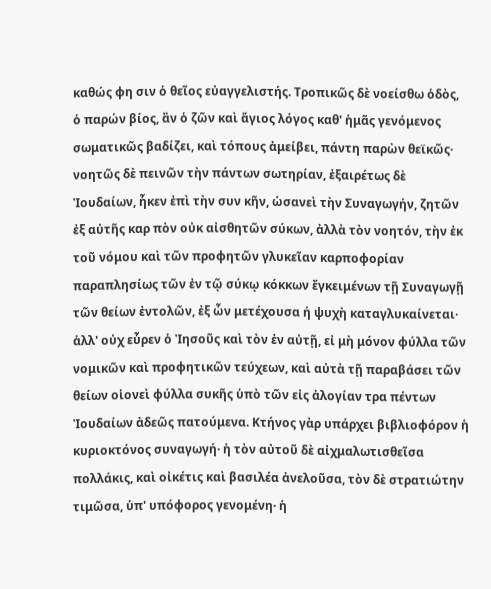καθώς φη σιν ὁ θεῖος εὐαγγελιστής. Τροπικῶς δὲ νοείσθω ὁδὸς, ὁ παρών βίος, ἂν ὁ ζῶν καὶ ἅγιος λόγος καθ' ἡμᾶς γενόμενος σωματικῶς βαδίζει, καὶ τόπους ἀμείβει, πάντη παρὼν θεϊκῶς· νοητῶς δὲ πεινῶν τὴν πάντων σωτηρίαν, ἐξαιρέτως δὲ Ἰουδαίων, ἧκεν ἐπὶ τὴν συν κῆν, ὡσανεὶ τὴν Συναγωγήν, ζητῶν ἐξ αὐτῆς καρ πὸν οὐκ αἰσθητῶν σύκων, ἀλλὰ τὸν νοητόν, τὴν ἐκ τοῦ νόμου καὶ τῶν προφητῶν γλυκεῖαν καρποφορίαν παραπλησίως τῶν ἐν τῷ σύκῳ κόκκων ἔγκειμένων τῇ Συναγωγῇ τῶν θείων ἐντολῶν, ἐξ ὧν μετέχουσα ή ψυχὴ καταγλυκαίνεται· ἀλλ' οὐχ εὗρεν ὁ Ἰησοῦς καὶ τὸν ἐν αὐτῇ, εἰ μὴ μόνον φύλλα τῶν νομικῶν καὶ προφητικῶν τεύχεων, καὶ αὐτὰ τῇ παραβάσει τῶν θείων οἱονεὶ φύλλα συκῆς ὑπὸ τῶν εἰς ἀλογίαν τρα πέντων Ἰουδαίων ἀδεῶς πατούμενα. Κτήνος γὰρ υπάρχει βιβλιοφόρον ἡ κυριοκτόνος συναγωγή· ἡ τὸν αὐτοῦ δὲ αἰχμαλωτισθεῖσα πολλάκις, καὶ οἰκέτις καὶ βασιλέα ἀνελοῦσα, τὸν δὲ στρατιώτην τιμῶσα, ὑπ' υπόφορος γενομένη· ἡ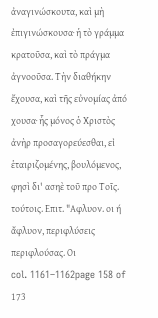ἀναγινώσκουτα, καὶ μὴ ἐπιγινώσκουσα· ἡ τὸ γράμμα κρατοῦσα, καὶ τὸ πράγμα ἀγνοοῦσα. Τὴν διαθήκην ἔχουσα, καὶ τῆς εὐνομίας ἀπό χουσα· ἧς μόνος ὁ Χριστὸς ἀνὴρ προσαγορεύεσθαι, εἰ ἑταιριζομένης, βουλόμενος, φησὶ δι' ασηὲ τοῦ προ Τοῖς. τούτοις. Επιτ. "Αφλυον. οι ή ἄφλυον, περιφλύσεις περιφλούσας. Οι
col. 1161–1162page 158 of 173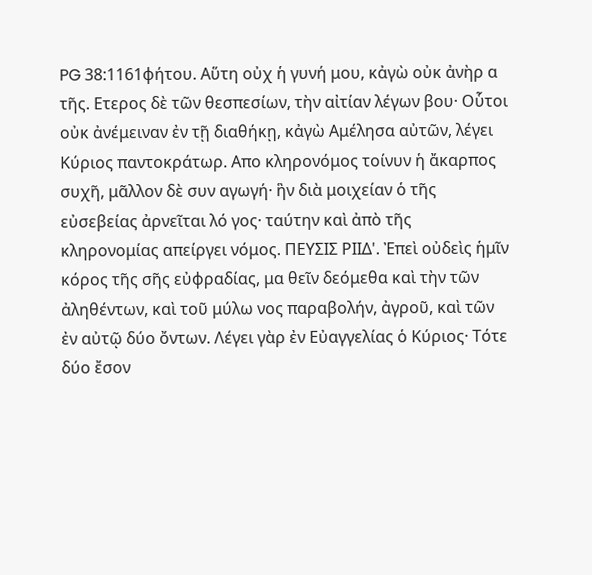PG 38:1161φήτου. Αὕτη οὐχ ἡ γυνή μου, κἀγὼ οὐκ ἀνὴρ α τῆς. Ετερος δὲ τῶν θεσπεσίων, τὴν αἰτίαν λέγων βου· Οὗτοι οὐκ ἀνέμειναν ἐν τῇ διαθήκῃ, κἀγὼ Αμέλησα αὐτῶν, λέγει Κύριος παντοκράτωρ. Απο κληρονόμος τοίνυν ἡ ἄκαρπος συχῆ, μᾶλλον δὲ συν αγωγή· ἣν διὰ μοιχείαν ὁ τῆς εὐσεβείας ἀρνεῖται λό γος· ταύτην καὶ ἀπὸ τῆς κληρονομίας απείργει νόμος. ΠΕΥΣΙΣ ΡΙΙΔ'. Ἐπεὶ οὐδεὶς ἡμῖν κόρος τῆς σῆς εὐφραδίας, μα θεῖν δεόμεθα καὶ τὴν τῶν ἀληθέντων, καὶ τοῦ μύλω νος παραβολήν, ἀγροῦ, καὶ τῶν ἐν αὐτῷ δύο ὄντων. Λέγει γὰρ ἐν Εὐαγγελίας ὁ Κύριος· Τότε δύο ἔσον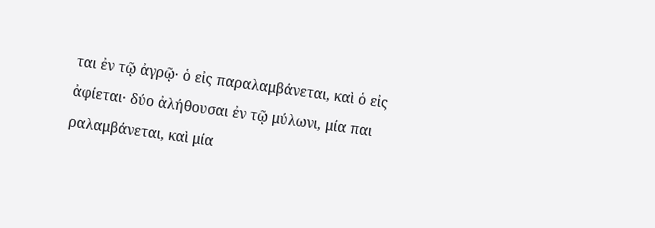ται ἐν τῷ ἀγρῷ· ὁ εἰς παραλαμβάνεται, καὶ ὁ εἰς ἀφίεται· δύο ἀλήθουσαι ἐν τῷ μύλωνι, μία παι ραλαμβάνεται, καὶ μία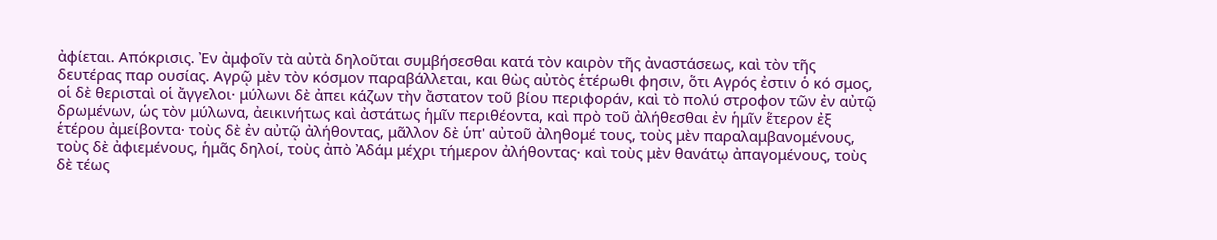ἀφίεται. Απόκρισις. Ἐν ἀμφοῖν τὰ αὐτὰ δηλοῦται συμβήσεσθαι κατά τὸν καιρὸν τῆς ἀναστάσεως, καὶ τὸν τῆς δευτέρας παρ ουσίας. Αγρῷ μὲν τὸν κόσμον παραβάλλεται, και θὼς αὐτὸς ἑτέρωθι φησιν, ὅτι Αγρός ἐστιν ὁ κό σμος, οἱ δὲ θερισταὶ οἱ ἄγγελοι· μύλωνι δὲ ἀπει κάζων τὴν ἄστατον τοῦ βίου περιφοράν, καὶ τὸ πολύ στροφον τῶν ἐν αὐτῷ δρωμένων, ὡς τὸν μύλωνα, ἀεικινήτως καὶ ἀστάτως ἡμῖν περιθέοντα, καὶ πρὸ τοῦ ἀλήθεσθαι ἐν ἡμῖν ἕτερον ἐξ ἑτέρου ἀμείβοντα· τοὺς δὲ ἐν αὐτῷ ἀλήθοντας, μᾶλλον δὲ ὑπ' αὐτοῦ ἀληθομέ τους, τοὺς μὲν παραλαμβανομένους, τοὺς δὲ ἀφιεμένους, ἡμᾶς δηλοί, τοὺς ἀπὸ Ἀδάμ μέχρι τήμερον ἀλήθοντας· καὶ τοὺς μὲν θανάτῳ ἀπαγομένους, τοὺς δὲ τέως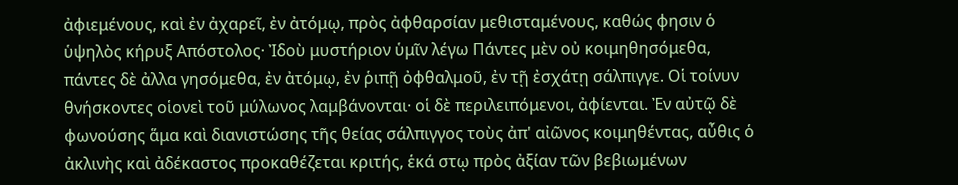ἀφιεμένους, καὶ ἐν ἀχαρεῖ, ἐν ἀτόμῳ, πρὸς ἀφθαρσίαν μεθισταμένους, καθώς φησιν ὁ ὑψηλὸς κήρυξ Απόστολος· Ἰδοὺ μυστήριον ὑμῖν λέγω Πάντες μὲν οὐ κοιμηθησόμεθα, πάντες δὲ ἀλλα γησόμεθα, ἐν ἀτόμῳ, ἐν ῥιπῇ ὀφθαλμοῦ, ἐν τῇ ἐσχάτῃ σάλπιγγε. Οἱ τοίνυν θνήσκοντες οἱονεὶ τοῦ μύλωνος λαμβάνονται· οἱ δὲ περιλειπόμενοι, ἀφίενται. Ἐν αὐτῷ δὲ φωνούσης ἅμα καὶ διανιστώσης τῆς θείας σάλπιγγος τοὺς ἀπ' αἰῶνος κοιμηθέντας, αὖθις ὁ ἀκλινὴς καὶ ἀδέκαστος προκαθέζεται κριτής, ἑκά στῳ πρὸς ἀξίαν τῶν βεβιωμένων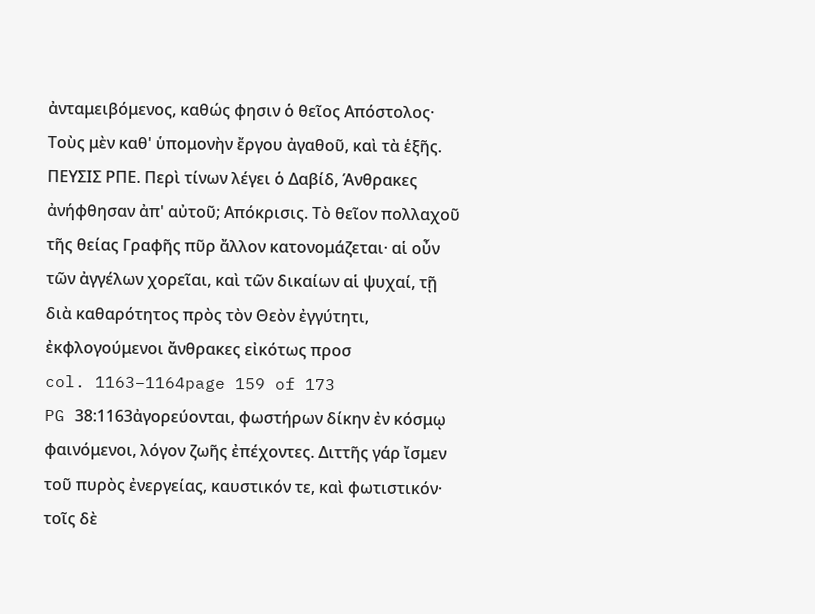ἀνταμειβόμενος, καθώς φησιν ὁ θεῖος Απόστολος· Τοὺς μὲν καθ' ὑπομονὴν ἔργου ἀγαθοῦ, καὶ τὰ ἑξῆς. ΠΕΥΣΙΣ ΡΠΕ. Περὶ τίνων λέγει ὁ Δαβίδ, Άνθρακες ἀνήφθησαν ἀπ' αὐτοῦ; Απόκρισις. Τὸ θεῖον πολλαχοῦ τῆς θείας Γραφῆς πῦρ ἄλλον κατονομάζεται· αἱ οὖν τῶν ἀγγέλων χορεῖαι, καὶ τῶν δικαίων αἱ ψυχαί, τῇ διὰ καθαρότητος πρὸς τὸν Θεὸν ἐγγύτητι, ἐκφλογούμενοι ἄνθρακες εἰκότως προσ
col. 1163–1164page 159 of 173
PG 38:1163ἀγορεύονται, φωστήρων δίκην ἐν κόσμῳ φαινόμενοι, λόγον ζωῆς ἐπέχοντες. Διττῆς γάρ ἴσμεν τοῦ πυρὸς ἐνεργείας, καυστικόν τε, καὶ φωτιστικόν· τοῖς δὲ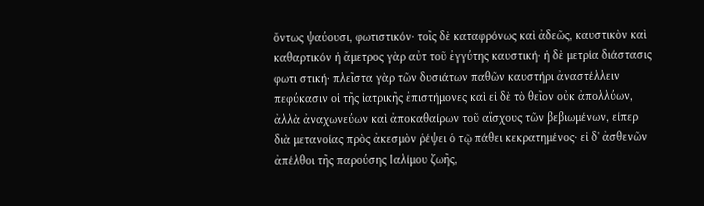ὄντως ψαύουσι, φωτιστικόν· τοῖς δὲ καταφρόνως καὶ ἀδεῶς, καυστικὸν καὶ καθαρτικόν ἡ ἄμετρος γὰρ αὐτ τοῦ ἐγγύτης καυστική· ἡ δὲ μετρία διάστασις φωτι στική· πλεῖστα γὰρ τῶν δυσιάτων παθῶν καυστήρι ἀναστέλλειν πεφύκασιν οἱ τῆς ἰατρικῆς ἐπιστήμονες καὶ εἰ δὲ τὸ θεῖον οὐκ ἀπολλύων, ἀλλὰ ἀναχωνεύων καὶ ἀποκαθαίρων τοῦ αἴσχους τῶν βεβιωμένων, είπερ διὰ μετανοίας πρὸς ἀκεσμὸν ῥέψει ὁ τῷ πάθει κεκρατημένος· εἰ δ' ἀσθενῶν ἀπέλθοι τῆς παρούσης Ιαλίμου ζωῆς,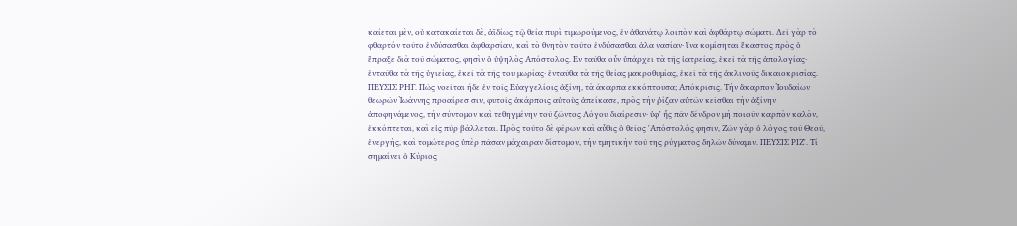καίεται μὲν, οὐ κατακαίεται δὲ, ἀϊδίως τῷ θεία πυρὶ τιμωρούμενος, ἐν ἀθανάτῳ λοιπὸν καὶ ἀφθάρτῳ σώματι. Δεῖ γὰρ τὸ φθαρτόν τοῦτο ἐνδύσασθαι ἀφθαρσίαν, καὶ τὸ θνητὸν τοῦτο ἐνδύσασθαι ἀλα νασίαν· ἵνα κομίσηται ἕκαστος πρὸς ὁ ἔπραξε διὰ τοῦ σώματος, φησὶν ὁ ὑψηλὸς Απόστολος. Εν ταῦθα οὖν ὑπάρχει τὰ τῆς ἰατρείας, ἐκεῖ τὰ τῆς ἀπολογίας· ἐνταῦθα τὰ τῆς ὑγιείας, ἐκεῖ τὰ τῆς του μωρίας· ἐνταῦθα τὰ τῆς θείας μακροθυμίας, ἐκεῖ τὰ τῆς ἀκλινοῦς δικαιοκρισίας. ΠΕΥΣΙΣ ΡΗΓ. Πῶς νοεῖται ήδε ἐν τοῖς Εὐαγγελίοις ἀξίνη, τὰ άκαρπα εκκόπτουσα; Απόκρισις. Τὴν ἄκαρπον Ἰουδαίων θεωρῶν Ἰωάννης προαίρεσ σιν, φυτοῖς ἀκάρποις αὐτοὺς ἀπείκασε, πρὸς τὴν ῥίζαν αὐτῶν κεῖσθαι τὴν ἀξίνην ἀποφηνάμενος, τὴν σύντομον καὶ τεθηγμένην τοῦ ζῶντος Λόγου διαίρεσιν· ὑφ᾽ ἧς πᾶν δένδρον μὴ ποιοῦν καρπὸν καλὸν, ἐκκόπτεται, καὶ εἰς πῦρ βάλλεται. Πρὸς τοῦτο δὲ φέρων καὶ αὖθις ὁ θεῖος ᾿Απόστολός φησιν, Ζῶν γὰρ ὁ λόγος τοῦ Θεοῦ, ἐνεργὴς, καὶ τομώτερος ὑπὲρ πᾶσαν μάχαιραν δίστομον, τὴν τμητικὴν τοῦ της ρύγματος δηλῶν δύναμιν. ΠΕΥΣΙΣ ΡΙΖ'. Τί σημαίνει ὁ Κύριος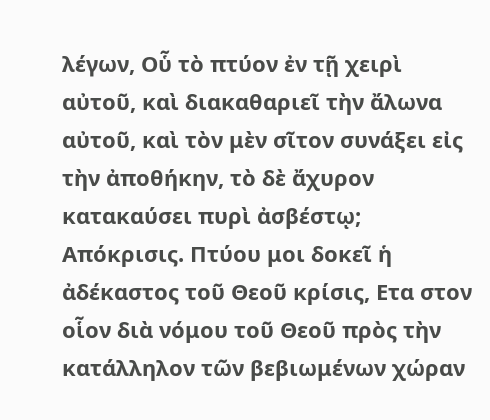λέγων, Οὗ τὸ πτύον ἐν τῇ χειρὶ αὐτοῦ, καὶ διακαθαριεῖ τὴν ἄλωνα αὐτοῦ, καὶ τὸν μὲν σῖτον συνάξει εἰς τὴν ἀποθήκην, τὸ δὲ ἄχυρον κατακαύσει πυρὶ ἀσβέστῳ; Απόκρισις. Πτύου μοι δοκεῖ ἡ ἀδέκαστος τοῦ Θεοῦ κρίσις, Ετα στον οἷον διὰ νόμου τοῦ Θεοῦ πρὸς τὴν κατάλληλον τῶν βεβιωμένων χώραν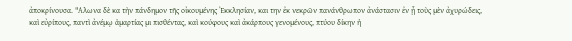ἀποκρίνουσα. "Αλωνα δὲ κα τὴν πάνδημον τῆς οἰκουμένης Ἐκκλησίαν, και την ἐκ νεκρῶν πανάνθρωπον ἀνάστασιν ἐν ᾗ τοὺς μὲν ἀχυρώδεις, καὶ εὐρίπους, παντὶ ἀνέμῳ ἁμαρτίας μι πισθέντας, καὶ κούφους καὶ ἀκάρπους γενομένους, πτύου δίκην ἡ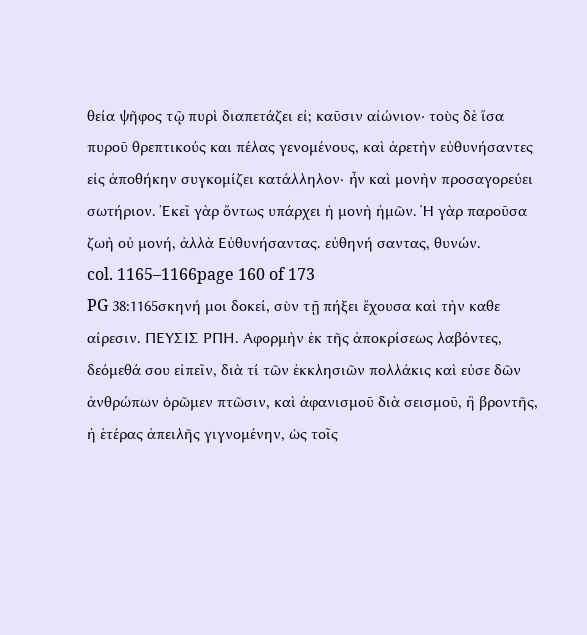θεία ψῆφος τῷ πυρὶ διαπετάζει εἰ; καῦσιν αἰώνιον· τοὺς δὲ ἴσα πυροῦ θρεπτικούς και πέλας γενομένους, καὶ ἀρετὴν εὐθυνήσαντες εἰς ἀποθήκην συγκομίζει κατάλληλον· ἦν καὶ μονὴν προσαγορεύει σωτήριον. Ἐκεῖ γὰρ ὄντως υπάρχει ἡ μονὴ ἡμῶν. Ἡ γὰρ παροῦσα ζωὴ οὐ μονή, ἀλλὰ Εὐθυνήσαντας. εὐθηνή σαντας, θυνών.
col. 1165–1166page 160 of 173
PG 38:1165σκηνή μοι δοκεί, σὺν τῇ πήξει ἔχουσα καὶ τὴν καθε αίρεσιν. ΠΕΥΣΙΣ ΡΠΗ. Αφορμὴν ἐκ τῆς ἀποκρίσεως λαβόντες, δεόμεθά σου εἰπεῖν, διὰ τί τῶν ἐκκλησιῶν πολλάκις καὶ εὐσε δῶν ἀνθρώπων ὁρῶμεν πτῶσιν, καὶ ἀφανισμοῦ διὰ σεισμοῦ, ἢ βροντῆς, ἡ ἑτέρας ἀπειλῆς γιγνομένην, ὡς τοῖς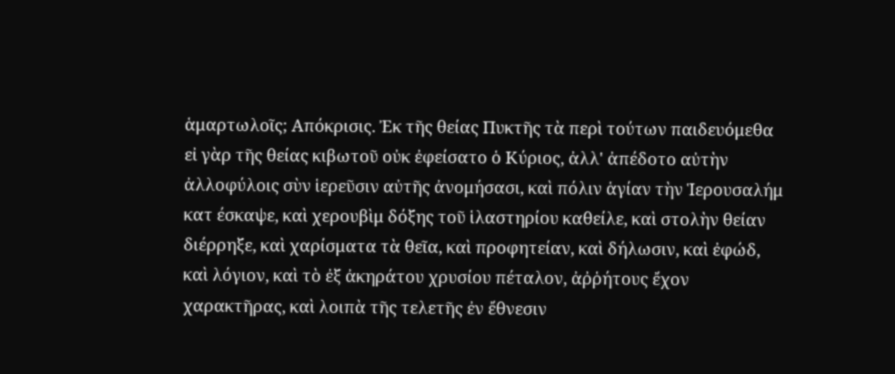ἁμαρτωλοῖς; Απόκρισις. Ἐκ τῆς θείας Πυκτῆς τὰ περὶ τούτων παιδευόμεθα εἰ γὰρ τῆς θείας κιβωτοῦ οὐκ ἐφείσατο ὁ Κύριος, ἀλλ' ἀπέδοτο αὐτὴν ἀλλοφύλοις σὺν ἱερεῦσιν αὐτῆς ἀνομήσασι, καὶ πόλιν ἁγίαν τὴν Ἱερουσαλήμ κατ έσκαψε, καὶ χερουβὶμ δόξης τοῦ ἱλαστηρίου καθείλε, καὶ στολὴν θείαν διέρρηξε, καὶ χαρίσματα τὰ θεῖα, καὶ προφητείαν, καὶ δήλωσιν, καὶ ἐφώδ, καὶ λόγιον, καὶ τὸ ἐξ ἀκηράτου χρυσίου πέταλον, ἀῤῥήτους ἔχον χαρακτῆρας, καὶ λοιπὰ τῆς τελετῆς ἐν ἔθνεσιν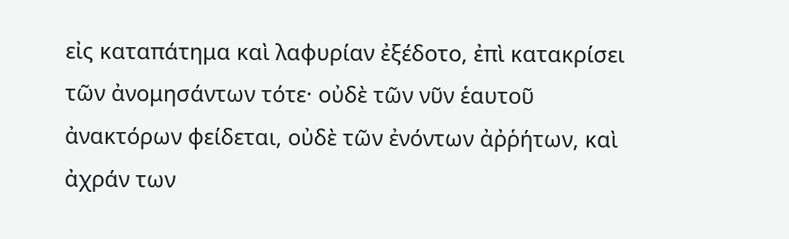εἰς καταπάτημα καὶ λαφυρίαν ἐξέδοτο, ἐπὶ κατακρίσει τῶν ἀνομησάντων τότε· οὐδὲ τῶν νῦν ἑαυτοῦ ἀνακτόρων φείδεται, οὐδὲ τῶν ἐνόντων ἀῤῥήτων, καὶ ἀχράν των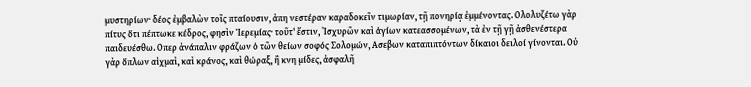μυστηρίων· δέος ἐμβαλὼν τοῖς πταίουσιν, ἀπη νεστέραν καραδοκεῖν τιμωρίαν, τῇ πονηρίᾳ ἐμμένοντας. Ολολυζέτω γὰρ πίτυς ὅτι πέπτωκε κέδρος, φησὶν Ἱερεμίας· τοῦτ' ἔστιν, Ἰσχυρῶν καὶ ἁγίων κατεασσομένων, τὰ ἐν τῇ γῇ ἀσθενέστερα παιδευέσθω. Οπερ ἀνάπαλιν φράζων ὁ τῶν θείων σοφός Σολομών, Ασεβων καταπιπτόντων δίκαιοι δειλοί γίνονται. Οὐ γὰρ ὅπλων αἰχμαὶ, καὶ κράνος, καὶ θώραξ, ἢ κνη μίδες, ἀσφαλῆ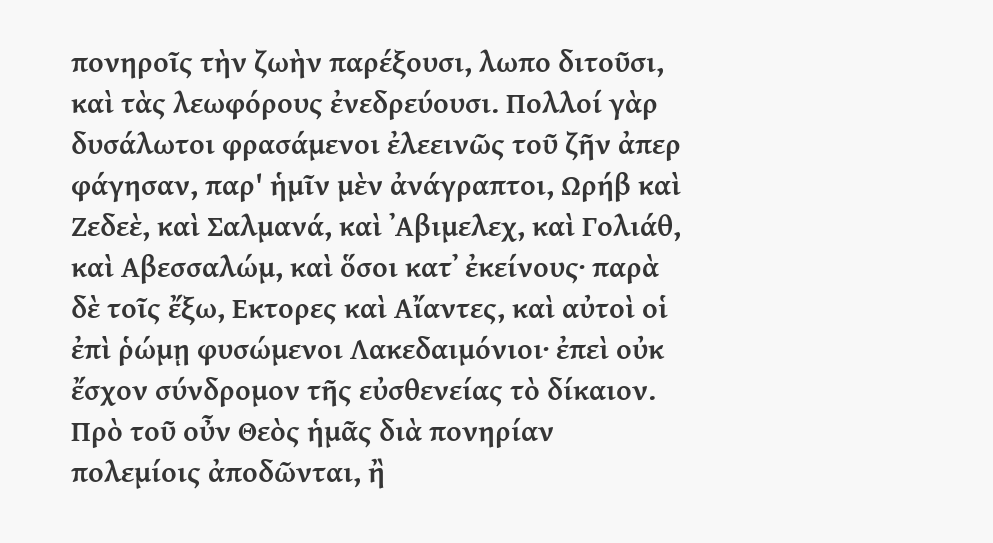πονηροῖς τὴν ζωὴν παρέξουσι, λωπο διτοῦσι, καὶ τὰς λεωφόρους ἐνεδρεύουσι. Πολλοί γὰρ δυσάλωτοι φρασάμενοι ἐλεεινῶς τοῦ ζῆν ἀπερ φάγησαν, παρ' ἡμῖν μὲν ἀνάγραπτοι, Ωρήβ καὶ Ζεδεὲ, καὶ Σαλμανά, καὶ ᾿Αβιμελεχ, καὶ Γολιάθ, καὶ Αβεσσαλώμ, καὶ ὅσοι κατ᾽ ἐκείνους· παρὰ δὲ τοῖς ἔξω, Εκτορες καὶ Αἴαντες, καὶ αὐτοὶ οἱ ἐπὶ ῥώμῃ φυσώμενοι Λακεδαιμόνιοι· ἐπεὶ οὐκ ἔσχον σύνδρομον τῆς εὐσθενείας τὸ δίκαιον. Πρὸ τοῦ οὖν Θεὸς ἡμᾶς διὰ πονηρίαν πολεμίοις ἀποδῶνται, ἢ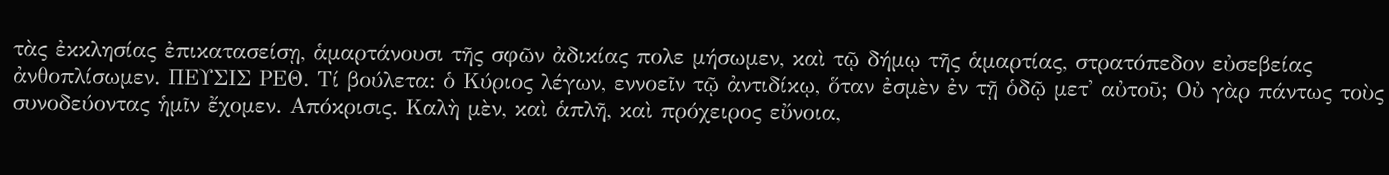τὰς ἐκκλησίας ἐπικατασείσῃ, ἁμαρτάνουσι τῆς σφῶν ἀδικίας πολε μήσωμεν, καὶ τῷ δήμῳ τῆς ἁμαρτίας, στρατόπεδον εὐσεβείας ἀνθοπλίσωμεν. ΠΕΥΣΙΣ ΡΕΘ. Τί βούλετα: ὁ Κύριος λέγων, εννοεῖν τῷ ἀντιδίκῳ, ὅταν ἐσμὲν ἐν τῇ ὁδῷ μετ' αὐτοῦ; Οὐ γὰρ πάντως τοὺς συνοδεύοντας ἡμῖν ἔχομεν. Απόκρισις. Καλὴ μὲν, καὶ ἁπλῆ, καὶ πρόχειρος εὔνοια,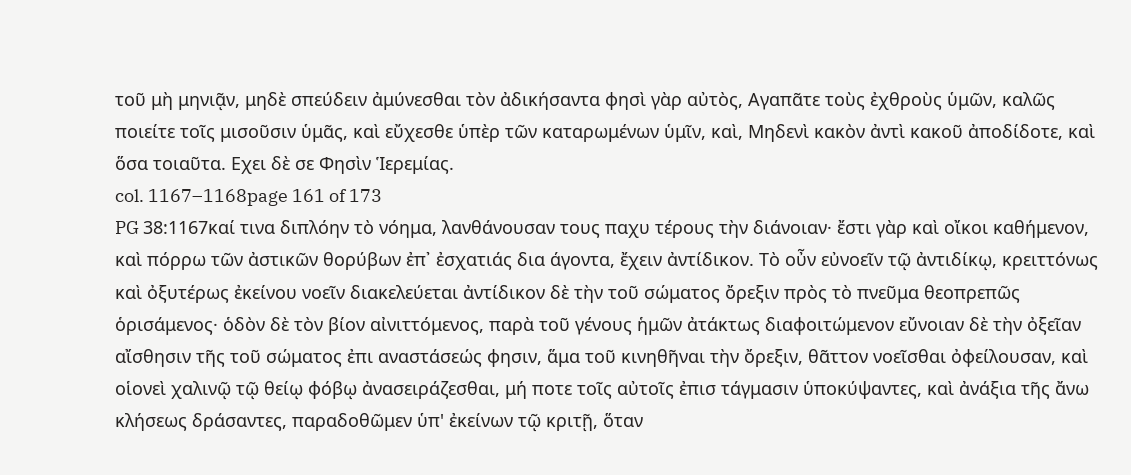τοῦ μὴ μηνιᾷν, μηδὲ σπεύδειν ἀμύνεσθαι τὸν ἀδικήσαντα φησὶ γὰρ αὐτὸς, Αγαπᾶτε τοὺς ἐχθροὺς ὑμῶν, καλῶς ποιείτε τοῖς μισοῦσιν ὑμᾶς, καὶ εὔχεσθε ὑπὲρ τῶν καταρωμένων ὑμῖν, καὶ, Μηδενὶ κακὸν ἀντὶ κακοῦ ἀποδίδοτε, καὶ ὅσα τοιαῦτα. Εχει δὲ σε Φησὶν Ἱερεμίας.
col. 1167–1168page 161 of 173
PG 38:1167καί τινα διπλόην τὸ νόημα, λανθάνουσαν τους παχυ τέρους τὴν διάνοιαν· ἔστι γὰρ καὶ οἴκοι καθήμενον, καὶ πόρρω τῶν ἀστικῶν θορύβων ἐπ᾿ ἐσχατιάς δια άγοντα, ἔχειν ἀντίδικον. Τὸ οὖν εὐνοεῖν τῷ ἀντιδίκῳ, κρειττόνως καὶ ὀξυτέρως ἐκείνου νοεῖν διακελεύεται ἀντίδικον δὲ τὴν τοῦ σώματος ὄρεξιν πρὸς τὸ πνεῦμα θεοπρεπῶς ὁρισάμενος· ὁδὸν δὲ τὸν βίον αἰνιττόμενος, παρὰ τοῦ γένους ἡμῶν ἀτάκτως διαφοιτώμενον εὔνοιαν δὲ τὴν ὀξεῖαν αἴσθησιν τῆς τοῦ σώματος ἐπι αναστάσεώς φησιν, ἅμα τοῦ κινηθῆναι τὴν ὄρεξιν, θᾶττον νοεῖσθαι ὀφείλουσαν, καὶ οἱονεὶ χαλινῷ τῷ θείῳ φόβῳ ἀνασειράζεσθαι, μή ποτε τοῖς αὐτοῖς ἐπισ τάγμασιν ὑποκύψαντες, καὶ ἀνάξια τῆς ἄνω κλήσεως δράσαντες, παραδοθῶμεν ὑπ' ἐκείνων τῷ κριτῇ, ὅταν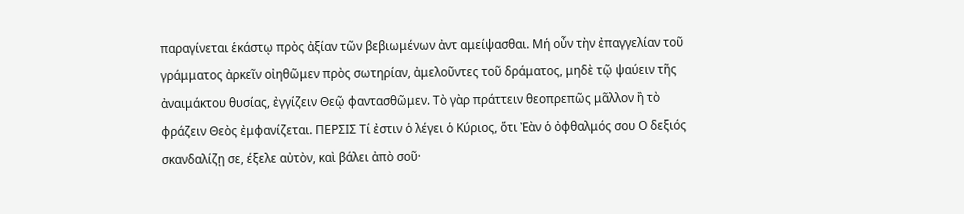παραγίνεται ἑκάστῳ πρὸς ἀξίαν τῶν βεβιωμένων ἀντ αμείψασθαι. Μή οὖν τὴν ἐπαγγελίαν τοῦ γράμματος ἀρκεῖν οἰηθῶμεν πρὸς σωτηρίαν, ἀμελοῦντες τοῦ δράματος, μηδὲ τῷ ψαύειν τῆς ἀναιμάκτου θυσίας, ἐγγίζειν Θεῷ φαντασθῶμεν. Τὸ γὰρ πράττειν θεοπρεπῶς μᾶλλον ἢ τὸ φράζειν Θεὸς ἐμφανίζεται. ΠΕΡΣΙΣ Τί ἐστιν ὁ λέγει ὁ Κύριος, ὅτι Ἐὰν ὁ ὀφθαλμός σου Ο δεξιός σκανδαλίζῃ σε, έξελε αὐτὸν, καὶ βάλει ἀπὸ σοῦ·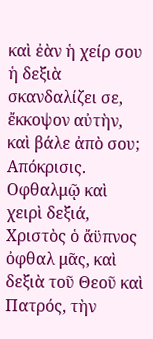καὶ ἐὰν ἡ χείρ σου ἡ δεξιὰ σκανδαλίζει σε, ἔκκοψον αὐτὴν, καὶ βάλε ἀπὸ σου; Απόκρισις. Οφθαλμῷ καὶ χειρὶ δεξιά, Χριστὸς ὁ ἄϋπνος ὀφθαλ μᾶς, καὶ δεξιὰ τοῦ Θεοῦ καὶ Πατρός, τὴν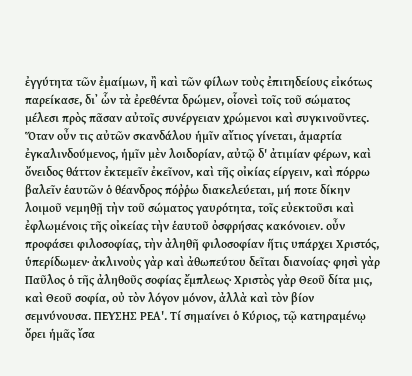ἐγγύτητα τῶν ἐμαίμων, ἢ καὶ τῶν φίλων τοὺς ἐπιτηδείους εἰκότως παρείκασε, δι᾿ ὧν τὰ ἐρεθέντα δρώμεν, οἷονεὶ τοῖς τοῦ σώματος μέλεσι πρὸς πᾶσαν αὐτοῖς συνέργειαν χρώμενοι καὶ συγκινοῦντες. Ὅταν οὖν τις αὐτῶν σκανδάλου ἡμῖν αἴτιος γίνεται, ἁμαρτία ἐγκαλινδούμενος, ἡμῖν μὲν λοιδορίαν, αὐτῷ δ' ἀτιμίαν φέρων, καὶ ὄνειδος θάττον ἐκτεμεῖν ἐκεῖνον, καὶ τῆς οἰκίας είργειν, καὶ πόρρω βαλεῖν ἑαυτῶν ὁ θέανδρος πόῤῥω διακελεύεται, μή ποτε δίκην λοιμοῦ νεμηθῇ τὴν τοῦ σώματος γαυρότητα, τοῖς εὐεκτοῦσι καὶ ἐφλωμένοις τῆς οἰκείας τὴν ἑαυτοῦ ὀσφρήσας κακόνοιεν. οὖν προφάσει φιλοσοφίας, τὴν ἀληθῆ φιλοσοφίαν ἥτις υπάρχει Χριστός, ὑπερίδωμεν· ἀκλινοὺς γὰρ καὶ ἀθωπεύτου δεῖται διανοίας· φησὶ γὰρ Παῦλος ὁ τῆς ἀληθοῦς σοφίας ἔμπλεως· Χριστὸς γὰρ Θεοῦ δίτα μις, καὶ Θεοῦ σοφία, οὐ τὸν λόγον μόνον, ἀλλὰ καὶ τὸν βίον σεμνύνουσα. ΠΕΥΣΗΣ ΡΕΑ'. Τί σημαίνει ὁ Κύριος, τῷ κατηραμένῳ ὄρει ἡμᾶς ἴσα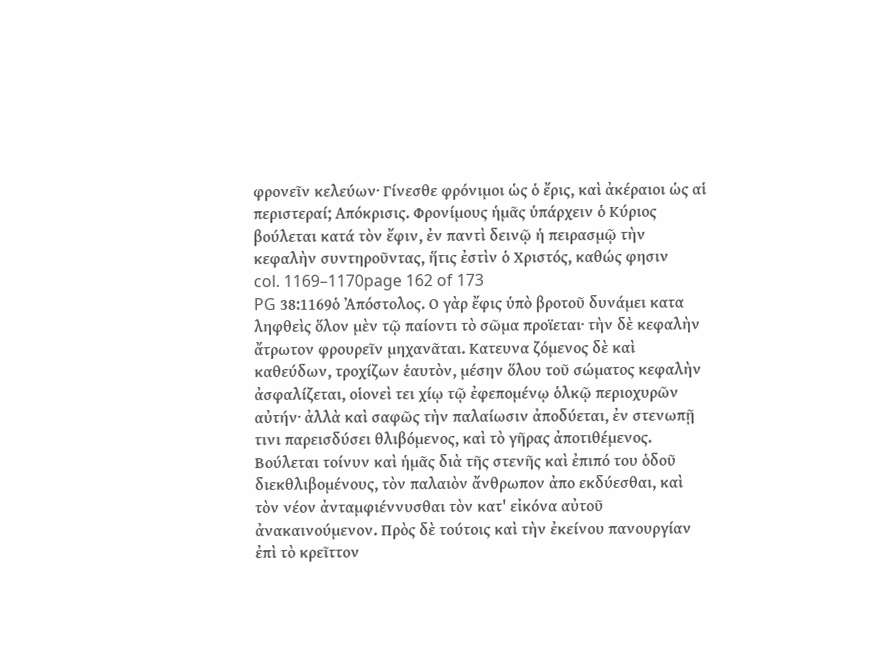φρονεῖν κελεύων· Γίνεσθε φρόνιμοι ὡς ὁ ἔρις, καὶ ἀκέραιοι ὡς αἱ περιστεραί; Απόκρισις. Φρονίμους ἡμᾶς ὑπάρχειν ὁ Κύριος βούλεται κατά τὸν ἔφιν, ἐν παντὶ δεινῷ ἡ πειρασμῷ τὴν κεφαλὴν συντηροῦντας, ἥτις ἐστὶν ὁ Χριστός, καθώς φησιν
col. 1169–1170page 162 of 173
PG 38:1169ὁ Ἀπόστολος. Ο γὰρ ἔφις ὑπὸ βροτοῦ δυνάμει κατα ληφθεὶς ὅλον μὲν τῷ παίοντι τὸ σῶμα προϊεται· τὴν δὲ κεφαλὴν ἄτρωτον φρουρεῖν μηχανᾶται. Κατευνα ζόμενος δὲ καὶ καθεύδων, τροχίζων ἑαυτὸν, μέσην ὅλου τοῦ σώματος κεφαλὴν ἀσφαλίζεται, οἱονεὶ τει χίῳ τῷ ἐφεπομένῳ ὁλκῷ περιοχυρῶν αὐτήν· ἀλλὰ καὶ σαφῶς τὴν παλαίωσιν ἀποδύεται, ἐν στενωπῇ τινι παρεισδύσει θλιβόμενος, καὶ τὸ γῆρας ἀποτιθέμενος. Βούλεται τοίνυν καὶ ἡμᾶς διὰ τῆς στενῆς καὶ ἐπιπό του ὁδοῦ διεκθλιβομένους, τὸν παλαιὸν ἄνθρωπον ἀπο εκδύεσθαι, καὶ τὸν νέον ἀνταμφιέννυσθαι τὸν κατ' εἰκόνα αὐτοῦ ἀνακαινούμενον. Πρὸς δὲ τούτοις καὶ τὴν ἐκείνου πανουργίαν ἐπὶ τὸ κρεῖττον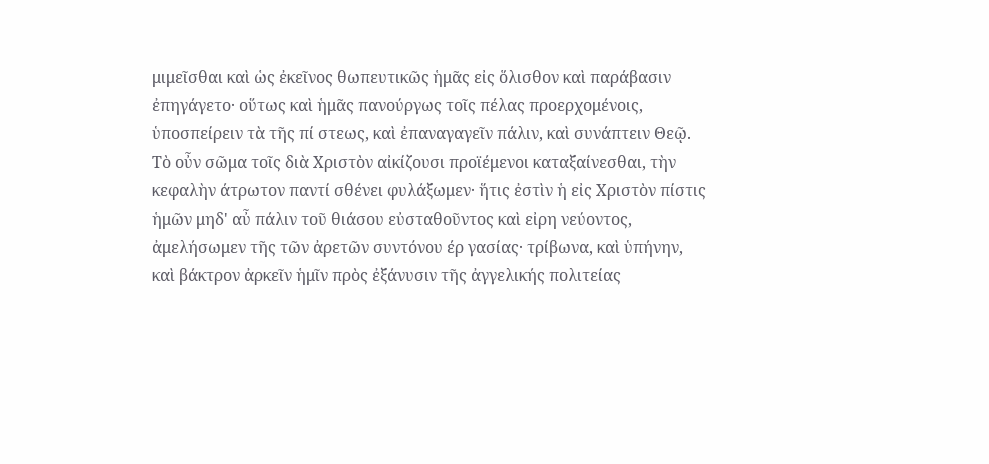μιμεῖσθαι καὶ ὡς ἐκεῖνος θωπευτικῶς ἡμᾶς εἰς ὅλισθον καὶ παράβασιν ἐπηγάγετο· οὕτως καὶ ἡμᾶς πανούργως τοῖς πέλας προερχομένοις, ὑποσπείρειν τὰ τῆς πί στεως, καὶ ἐπαναγαγεῖν πάλιν, καὶ συνάπτειν Θεῷ. Τὸ οὖν σῶμα τοῖς διὰ Χριστὸν αἰκίζουσι προϊέμενοι καταξαίνεσθαι, τὴν κεφαλὴν άτρωτον παντί σθένει φυλάξωμεν· ἥτις ἐστὶν ἡ εἰς Χριστὸν πίστις ἡμῶν μηδ' αὖ πάλιν τοῦ θιάσου εὐσταθοῦντος καὶ εἰρη νεύοντος, ἀμελήσωμεν τῆς τῶν ἀρετῶν συντόνου έρ γασίας· τρίβωνα, καὶ ὑπήνην, καὶ βάκτρον ἀρκεῖν ἡμῖν πρὸς ἐξάνυσιν τῆς ἀγγελικής πολιτείας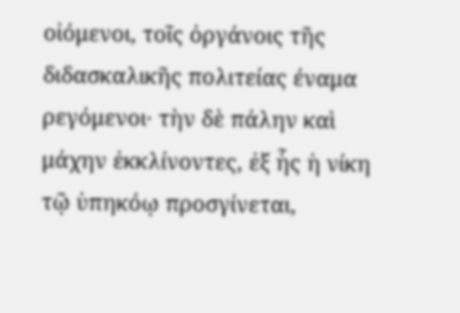οἰόμενοι, τοῖς ὀργάνοις τῆς διδασκαλικῆς πολιτείας έναμα ρεγόμενοι· τὴν δὲ πάλην καὶ μάχην ἐκκλίνοντες, ἐξ ἧς ἡ νίκη τῷ ὑπηκόῳ προσγίνεται,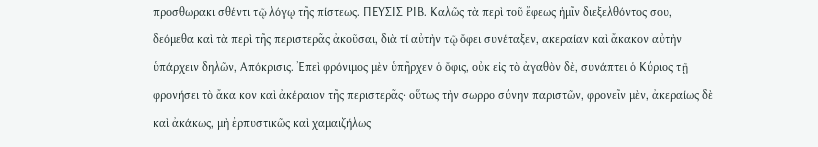προσθωρακι σθέντι τῷ λόγῳ τῆς πίστεως. ΠΕΥΣΙΣ ΡΙΒ. Καλῶς τὰ περὶ τοῦ ἔφεως ἡμῖν διεξελθόντος σου, δεόμεθα καὶ τὰ περὶ τῆς περιστερᾶς ἀκοῦσαι, διὰ τί αὐτὴν τῷ ὄφει συνέταξεν, ακεραίαν καὶ ἄκακον αὐτὴν ὑπάρχειν δηλῶν, Απόκρισις. Ἐπεὶ φρόνιμος μὲν ὑπῆρχεν ὁ ὄφις, οὐκ εἰς τὸ ἀγαθὸν δὲ, συνάπτει ὁ Κύριος τῇ φρονήσει τὸ ἄκα κον καὶ ἀκέραιον τῆς περιστερᾶς· οὕτως τὴν σωρρο σύνην παριστῶν, φρονεῖν μὲν, ἀκεραίως δὲ καὶ ἀκάκως, μὴ ἐρπυστικῶς καὶ χαμαιζήλως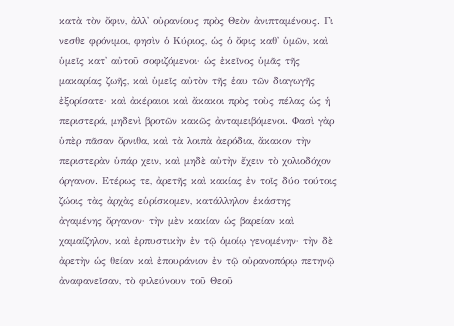κατὰ τὸν ὄφιν, ἀλλ' οὐρανίους πρὸς Θεὸν ἀνιπταμένους. Γι νεσθε φρόνιμοι, φησὶν ὁ Κύριος, ὡς ὁ ὄφις καθ' ὑμῶν, καὶ ὑμεῖς κατ' αὐτοῦ σοφιζόμενοι· ὡς ἐκεῖνος ὑμᾶς τῆς μακαρίας ζωῆς, καὶ ὑμεῖς αὐτὸν τῆς ἑαυ τῶν διαγωγῆς ἐξορίσατε· καὶ ἀκέραιοι καὶ ἄκακοι πρὸς τοὺς πέλας ὡς ἡ περιστερά, μηδενὶ βροτῶν κακῶς ἀνταμειβόμενοι. Φασὶ γὰρ ὑπὲρ πᾶσαν ὄρνιθα, καὶ τὰ λοιπὰ ἀερόδια, ἄκακον τὴν περιστερὰν ὑπάρ χειν, καὶ μηδὲ αὐτὴν ἔχειν τὸ χολιοδόχον όργανον. Ετέρως τε, ἀρετῆς καὶ κακίας ἐν τοῖς δύο τούτοις ζώοις τὰς ἀρχὰς εὑρίσκομεν, κατάλληλον ἑκάστης ἀγαμένης ὄργανον· τὴν μὲν κακίαν ὡς βαρείαν καὶ χαμαίζηλον, καὶ ἐρπυστικὴν ἐν τῷ ὁμοίῳ γενομένην· τὴν δὲ ἀρετὴν ὡς θείαν καὶ ἐπουράνιον ἐν τῷ οὐρανοπόρῳ πετηνῷ ἀναφανεῖσαν, τὸ φιλεύνουν τοῦ Θεοῦ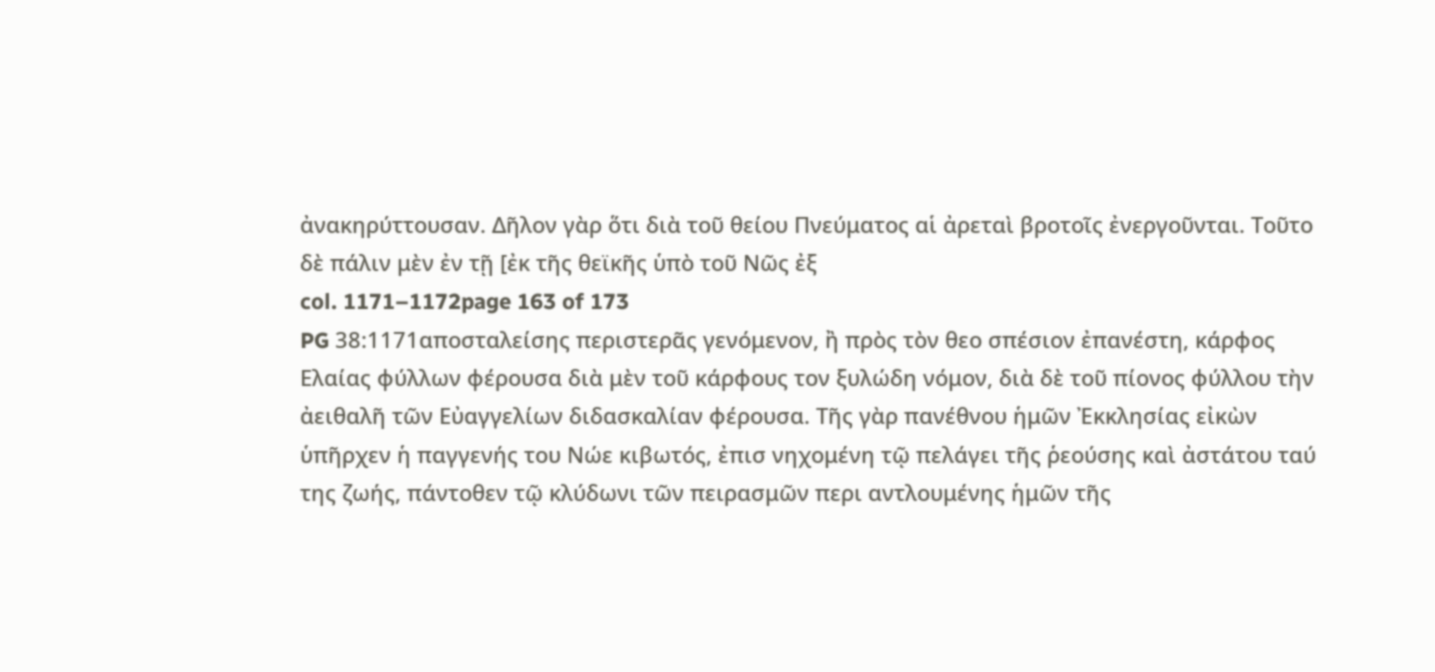ἀνακηρύττουσαν. Δῆλον γὰρ ὅτι διὰ τοῦ θείου Πνεύματος αἱ ἀρεταὶ βροτοῖς ἐνεργοῦνται. Τοῦτο δὲ πάλιν μὲν ἐν τῇ [ἐκ τῆς θεϊκῆς ὑπὸ τοῦ Νῶς ἐξ
col. 1171–1172page 163 of 173
PG 38:1171αποσταλείσης περιστερᾶς γενόμενον, ἢ πρὸς τὸν θεο σπέσιον ἐπανέστη, κάρφος Ελαίας φύλλων φέρουσα διὰ μὲν τοῦ κάρφους τον ξυλώδη νόμον, διὰ δὲ τοῦ πίονος φύλλου τὴν ἀειθαλῆ τῶν Εὐαγγελίων διδασκαλίαν φέρουσα. Τῆς γὰρ πανέθνου ἡμῶν Ἐκκλησίας εἰκὼν ὑπῆρχεν ἡ παγγενής του Νώε κιβωτός, ἐπισ νηχομένη τῷ πελάγει τῆς ῥεούσης καὶ ἀστάτου ταύ της ζωής, πάντοθεν τῷ κλύδωνι τῶν πειρασμῶν περι αντλουμένης ἡμῶν τῆς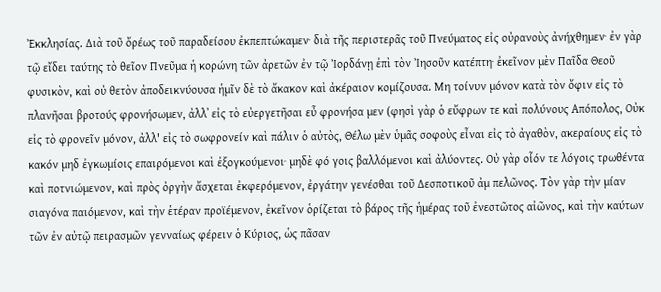Ἐκκλησίας. Διὰ τοῦ ὄρέως τοῦ παραδείσου ἐκπεπτώκαμεν· διὰ τῆς περιστερᾶς τοῦ Πνεύματος εἰς οὐρανοὺς ἀνήχθημεν· ἐν γὰρ τῷ εἴδει ταύτης τὸ θεῖον Πνεῦμα ἡ κορώνη τῶν ἀρετῶν ἐν τῷ Ἰορδάνῃ ἐπὶ τὸν Ἰησοῦν κατέπτη· ἐκεῖνον μὲν Παῖδα Θεοῦ φυσικὸν, καὶ οὐ θετὸν ἀποδεικνύουσα ἡμῖν δὲ τὸ ἄκακον καὶ ἀκέραιον κομίζουσα. Μη τοίνυν μόνον κατὰ τὸν ὄφιν εἰς τὸ πλανῆσαι βροτούς φρονήσωμεν, ἀλλ᾽ εἰς τὸ εὐεργετῆσαι εὖ φρονήσα μεν (φησὶ γὰρ ὁ εὔφρων τε καὶ πολύνους Απόπολος, Οὐκ εἰς τὸ φρονεῖν μόνον, ἀλλ' εἰς τὸ σωφρονείν καὶ πάλιν ὁ αὐτὸς, Θέλω μὲν ὑμᾶς σοφοὺς εἶναι εἰς τὸ ἀγαθὸν, ακεραίους εἰς τὸ κακόν μηδ ἐγκωμίοις επαιρόμενοι καὶ ἐξογκούμενοι· μηδὲ φό γοις βαλλόμενοι καὶ ἀλύοντες. Οὐ γὰρ οἷόν τε λόγοις τρωθέντα καὶ ποτνιώμενον, καὶ πρὸς ὀργὴν ἄσχεται ἐκφερόμενον, ἐργάτην γενέσθαι τοῦ Δεσποτικοῦ ἀμ πελῶνος. Τὸν γὰρ τὴν μίαν σιαγόνα παιόμενον, καὶ τὴν ἑτέραν προϊέμενον, ἐκεῖνον ὁρίζεται τὸ βάρος τῆς ἡμέρας τοῦ ἐνεστῶτος αἰῶνος, καὶ τὴν καύτων τῶν ἐν αὐτῷ πειρασμῶν γενναίως φέρειν ὁ Κύριος, ὡς πᾶσαν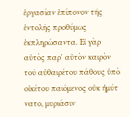ἐργασίαν ἐπίπονον τῆς ἐντολῆς προθύμως ἐκπληρώσαντα. Εἰ γὰρ αὐτὸς παρ' αὐτὸν καιρὸν τοῦ αὐθαιρέτου πάθους ὑπὸ οἰκέτου παιόμενος οὐκ ἠμύτ νατο, μυριάσιν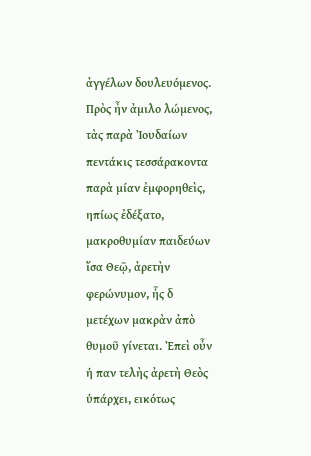ἀγγέλων δουλευόμενος. Πρὸς ἦν ἀμιλο λώμενος, τὰς παρὰ Ἰουδαίων πεντάκις τεσσάρακοντα παρὰ μίαν ἐμφορηθεὶς, ηπίως ἐδέξατο, μακροθυμίαν παιδεύων ἴσα Θεῷ, ἀρετὴν φερώνυμον, ἧς δ μετέχων μακρὰν ἀπὸ θυμοῦ γίνεται. Ἐπεὶ οὖν ἡ παν τελὴς ἀρετὴ Θεὸς ὑπάρχει, εικότως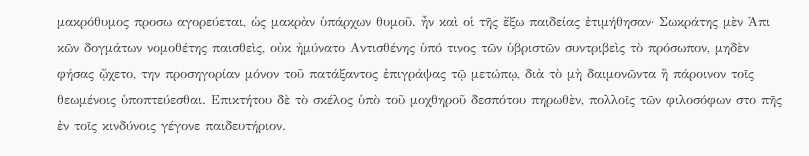μακρόθυμος προσω αγορεύεται, ὡς μακρὰν ὑπάρχων θυμοῦ. ἦν καὶ οἱ τῆς ἔξω παιδείας ἐτιμήθησαν· Σωκράτης μὲν Ἀπι κῶν δογμάτων νομοθέτης παισθεὶς, οὐκ ἠμύνατο Αντισθένης ὑπό τινος τῶν ὑβριστῶν συντριβεὶς τὸ πρόσωπον, μηδὲν φήσας ᾤχετο, την προσηγορίαν μόνον τοῦ πατάξαντος ἐπιγράψας τῷ μετώπῳ, διὰ τὸ μὴ δαιμονῶντα ἢ πάροινον τοῖς θεωμένοις ὑποπτεύεσθαι. Επικτήτου δὲ τὸ σκέλος ὑπὸ τοῦ μοχθηροῦ δεσπότου πηρωθὲν, πολλοῖς τῶν φιλοσόφων στο πῆς ἐν τοῖς κινδύνοις γέγονε παιδευτήριον.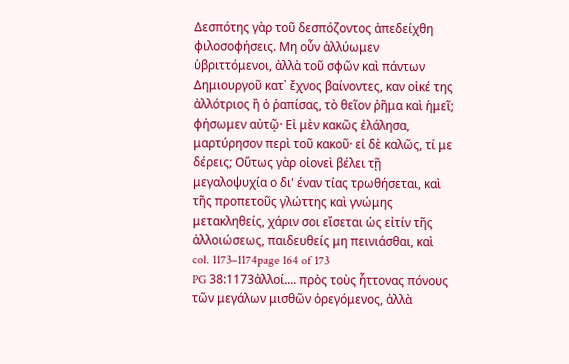Δεσπότης γὰρ τοῦ δεσπόζοντος ἀπεδείχθη φιλοσοφήσεις. Μη οὖν ἀλλύωμεν ὑβριττόμενοι, ἀλλὰ τοῦ σφῶν καὶ πάντων Δημιουργοῦ κατ᾽ ἔχνος βαίνοντες, καν οἰκέ της ἀλλότριος ἢ ὁ ῥαπίσας, τὸ θεῖον ῥῆμα καὶ ἡμεῖ; φήσωμεν αὐτῷ· Εἰ μὲν κακῶς ἐλάλησα, μαρτύρησον περὶ τοῦ κακοῦ· εἰ δὲ καλῶς, τί με δέρεις; Οὕτως γὰρ οἱονεὶ βέλει τῇ μεγαλοψυχία ο δι' έναν τίας τρωθήσεται, καὶ τῆς προπετοῦς γλώττης καὶ γνώμης μετακληθείς, χάριν σοι εἴσεται ὡς εἰτίν τῆς ἀλλοιώσεως, παιδευθείς μη πεινιάσθαι, καὶ
col. 1173–1174page 164 of 173
PG 38:1173ἀλλοί.... πρὸς τοὺς ἧττονας πόνους τῶν μεγάλων μισθῶν ὀρεγόμενος, ἀλλὰ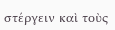στέργειν καὶ τοὺς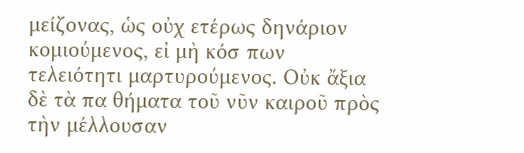μείζονας, ὡς οὐχ ετέρως δηνάριον κομιούμενος, εἰ μὴ κόσ πων τελειότητι μαρτυρούμενος. Οὐκ ἄξια δὲ τὰ πα θήματα τοῦ νῦν καιροῦ πρὸς τὴν μέλλουσαν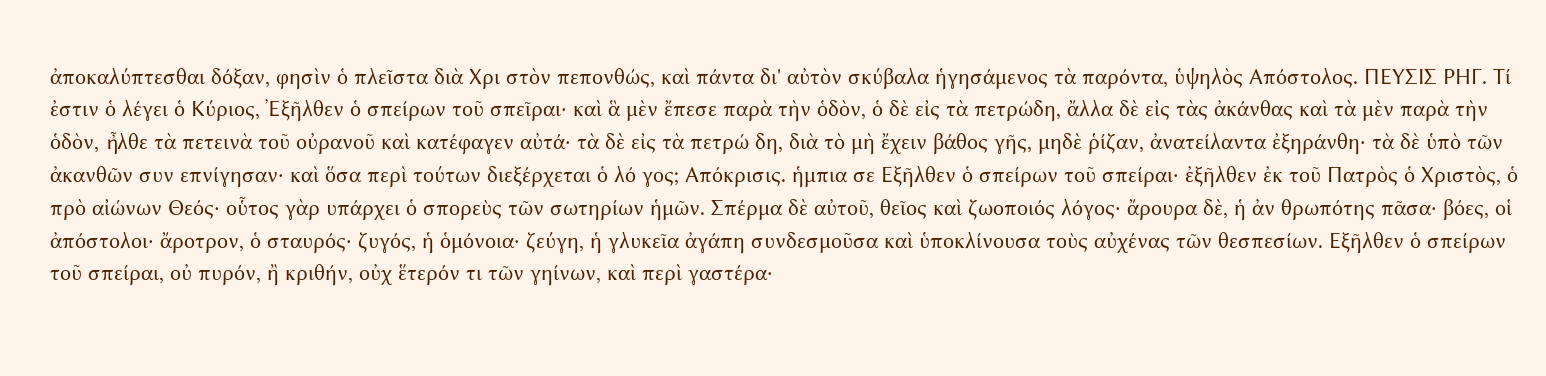ἀποκαλύπτεσθαι δόξαν, φησὶν ὁ πλεῖστα διὰ Χρι στὸν πεπονθώς, καὶ πάντα δι' αὐτὸν σκύβαλα ἡγησάμενος τὰ παρόντα, ὑψηλὸς Απόστολος. ΠΕΥΣΙΣ ΡΗΓ. Τί ἐστιν ὁ λέγει ὁ Κύριος, Ἐξῆλθεν ὁ σπείρων τοῦ σπεῖραι· καὶ ἃ μὲν ἔπεσε παρὰ τὴν ὁδὸν, ὁ δὲ εἰς τὰ πετρώδη, ἄλλα δὲ εἰς τὰς ἀκάνθας καὶ τὰ μὲν παρὰ τὴν ὁδὸν, ἦλθε τὰ πετεινὰ τοῦ οὐρανοῦ καὶ κατέφαγεν αὐτά· τὰ δὲ εἰς τὰ πετρώ δη, διὰ τὸ μὴ ἔχειν βάθος γῆς, μηδὲ ῥίζαν, ἀνατείλαντα ἐξηράνθη· τὰ δὲ ὑπὸ τῶν ἀκανθῶν συν επνίγησαν· καὶ ὅσα περὶ τούτων διεξέρχεται ὁ λό γος; Απόκρισις. ἡμπια σε Εξῆλθεν ὁ σπείρων τοῦ σπείραι· ἐξῆλθεν ἐκ τοῦ Πατρὸς ὁ Χριστὸς, ὁ πρὸ αἰώνων Θεός· οὗτος γὰρ υπάρχει ὁ σπορεὺς τῶν σωτηρίων ἡμῶν. Σπέρμα δὲ αὐτοῦ, θεῖος καὶ ζωοποιός λόγος· ἄρουρα δὲ, ἡ ἀν θρωπότης πᾶσα· βόες, οἱ ἀπόστολοι· ἄροτρον, ὁ σταυρός· ζυγός, ἡ ὁμόνοια· ζεύγη, ἡ γλυκεῖα ἀγάπη συνδεσμοῦσα καὶ ὑποκλίνουσα τοὺς αὐχένας τῶν θεσπεσίων. Εξῆλθεν ὁ σπείρων τοῦ σπείραι, οὐ πυρόν, ἢ κριθήν, οὐχ ἕτερόν τι τῶν γηίνων, καὶ περὶ γαστέρα·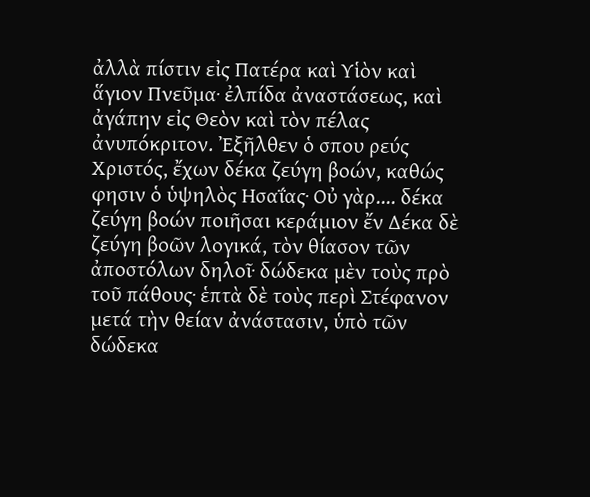ἀλλὰ πίστιν εἰς Πατέρα καὶ Υἱὸν καὶ ἅγιον Πνεῦμα· ἐλπίδα ἀναστάσεως, καὶ ἀγάπην εἰς Θεὸν καὶ τὸν πέλας ἀνυπόκριτον. Ἐξῆλθεν ὁ σπου ρεύς Χριστός, ἔχων δέκα ζεύγη βοών, καθώς φησιν ὁ ὑψηλὸς Ησαΐας· Οὐ γὰρ.... δέκα ζεύγη βοών ποιῆσαι κεράμιον ἔν Δέκα δὲ ζεύγη βοῶν λογικά, τὸν θίασον τῶν ἀποστόλων δηλοῖ· δώδεκα μὲν τοὺς πρὸ τοῦ πάθους· ἑπτὰ δὲ τοὺς περὶ Στέφανον μετά τὴν θείαν ἀνάστασιν, ὑπὸ τῶν δώδεκα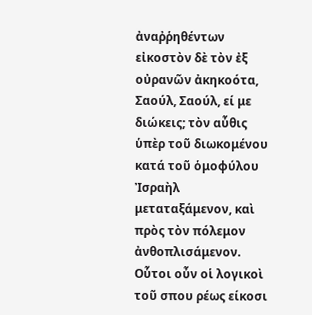ἀναῤῥηθέντων εἰκοστὸν δὲ τὸν ἐξ οὐρανῶν ἀκηκοότα, Σαούλ, Σαούλ, εί με διώκεις; τὸν αὖθις ὑπὲρ τοῦ διωκομένου κατά τοῦ ὁμοφύλου Ἰσραὴλ μεταταξάμενον, καὶ πρὸς τὸν πόλεμον ἀνθοπλισάμενον. Οὗτοι οὖν οἱ λογικοὶ τοῦ σπου ρέως είκοσι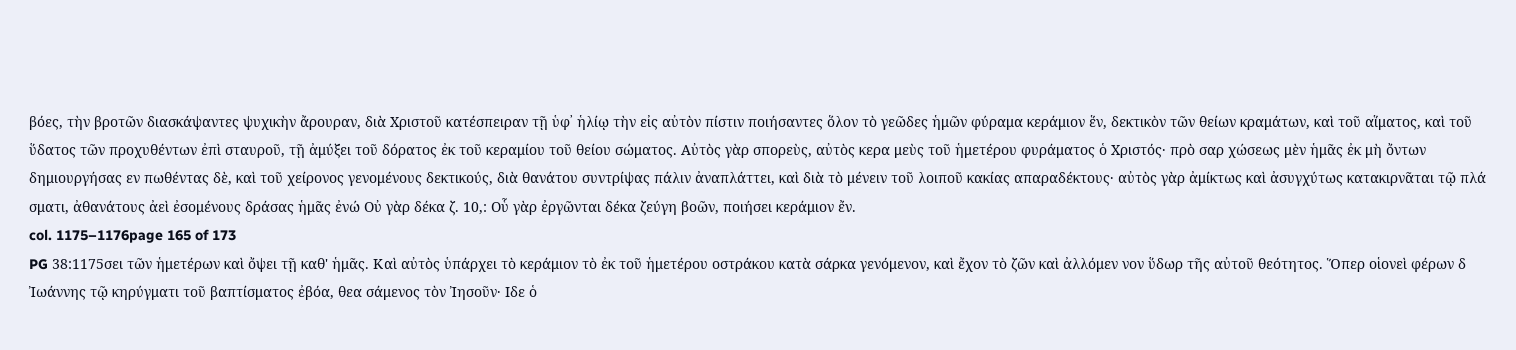βόες, τὴν βροτῶν διασκάψαντες ψυχικὴν ἄρουραν, διὰ Χριστοῦ κατέσπειραν τῇ ὑφ᾽ ἡλίῳ τὴν εἰς αὐτὸν πίστιν ποιήσαντες ὅλον τὸ γεῶδες ἡμῶν φύραμα κεράμιον ἕν, δεκτικὸν τῶν θείων κραμάτων, καὶ τοῦ αἵματος, καὶ τοῦ ὕδατος τῶν προχυθέντων ἐπὶ σταυροῦ, τῇ ἀμύξει τοῦ δόρατος ἐκ τοῦ κεραμίου τοῦ θείου σώματος. Αὐτὸς γὰρ σπορεὺς, αὐτὸς κερα μεὺς τοῦ ἡμετέρου φυράματος ὁ Χριστός· πρὸ σαρ χώσεως μὲν ἡμᾶς ἐκ μὴ ὄντων δημιουργήσας εν πωθέντας δὲ, καὶ τοῦ χείρονος γενομένους δεκτικούς, διὰ θανάτου συντρίψας πάλιν ἀναπλάττει, καὶ διὰ τὸ μένειν τοῦ λοιποῦ κακίας απαραδέκτους· αὐτὸς γὰρ ἀμίκτως καὶ ἀσυγχύτως κατακιρνᾶται τῷ πλά σματι, ἀθανάτους ἀεὶ ἐσομένους δράσας ἡμᾶς ἐνώ Οὐ γὰρ δέκα ζ. 10,: Οὗ γὰρ ἐργῶνται δέκα ζεύγη βοῶν, ποιήσει κεράμιον ἔν.
col. 1175–1176page 165 of 173
PG 38:1175σει τῶν ἡμετέρων καὶ ὄψει τῇ καθ' ἡμᾶς. Καὶ αὐτὸς ὑπάρχει τὸ κεράμιον τὸ ἐκ τοῦ ἡμετέρου οστράκου κατὰ σάρκα γενόμενον, καὶ ἔχον τὸ ζῶν καὶ ἀλλόμεν νον ὕδωρ τῆς αὐτοῦ θεότητος. Ὅπερ οἱονεὶ φέρων δ Ἰωάννης τῷ κηρύγματι τοῦ βαπτίσματος ἐβόα, θεα σάμενος τὸν Ἰησοῦν· Ιδε ὁ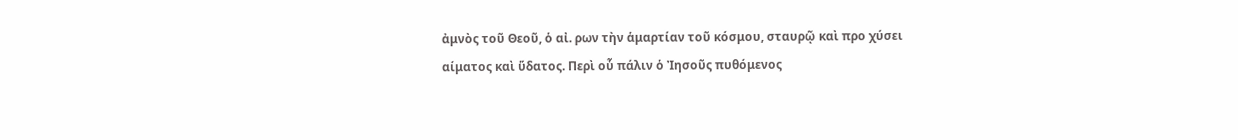ἀμνὸς τοῦ Θεοῦ, ὁ αἰ. ρων τὴν ἁμαρτίαν τοῦ κόσμου, σταυρῷ καὶ προ χύσει αίματος καὶ ὕδατος. Περὶ οὗ πάλιν ὁ Ἰησοῦς πυθόμενος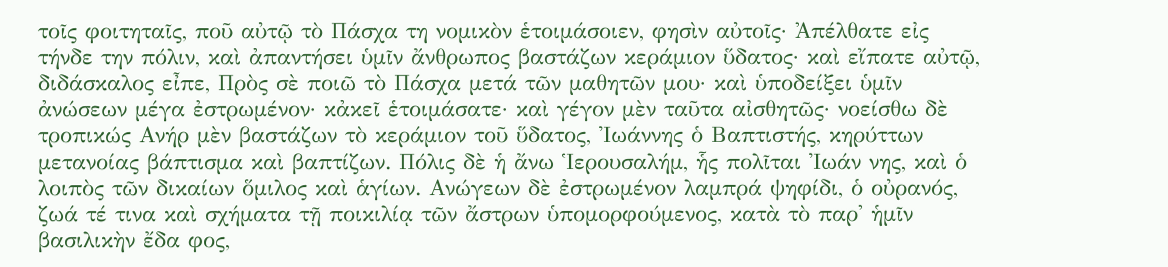τοῖς φοιτηταῖς, ποῦ αὐτῷ τὸ Πάσχα τη νομικὸν ἑτοιμάσοιεν, φησὶν αὐτοῖς· Ἀπέλθατε εἰς τήνδε την πόλιν, καὶ ἀπαντήσει ὑμῖν ἄνθρωπος βαστάζων κεράμιον ὕδατος· καὶ εἴπατε αὐτῷ, διδάσκαλος εἶπε, Πρὸς σὲ ποιῶ τὸ Πάσχα μετά τῶν μαθητῶν μου· καὶ ὑποδείξει ὑμῖν ἀνώσεων μέγα ἐστρωμένον· κἀκεῖ ἑτοιμάσατε· καὶ γέγον μὲν ταῦτα αἰσθητῶς· νοείσθω δὲ τροπικώς Ανήρ μὲν βαστάζων τὸ κεράμιον τοῦ ὕδατος, Ἰωάννης ὁ Βαπτιστής, κηρύττων μετανοίας βάπτισμα καὶ βαπτίζων. Πόλις δὲ ἡ ἄνω Ἱερουσαλήμ, ἧς πολῖται Ἰωάν νης, καὶ ὁ λοιπὸς τῶν δικαίων ὅμιλος καὶ ἁγίων. Ανώγεων δὲ ἐστρωμένον λαμπρά ψηφίδι, ὁ οὐρανός, ζωά τέ τινα καὶ σχήματα τῇ ποικιλίᾳ τῶν ἄστρων ὑπομορφούμενος, κατὰ τὸ παρ' ἡμῖν βασιλικὴν ἔδα φος,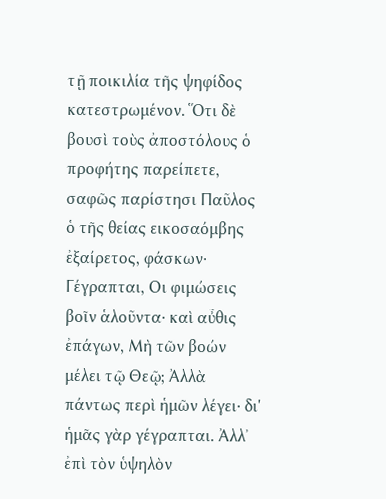τῇ ποικιλία τῆς ψηφίδος κατεστρωμένον. Ὅτι δὲ βουσὶ τοὺς ἀποστόλους ὁ προφήτης παρείπετε, σαφῶς παρίστησι Παῦλος ὁ τῆς θείας εικοσαόμβης ἐξαίρετος, φάσκων· Γέγραπται, Οι φιμώσεις βοῖν ἁλοῦντα· καὶ αὖθις ἐπάγων, Μὴ τῶν βοών μέλει τῷ Θεῷ; Ἀλλὰ πάντως περὶ ἡμῶν λέγει· δι' ἡμᾶς γὰρ γέγραπται. Ἀλλ᾽ ἐπὶ τὸν ὑψηλὸν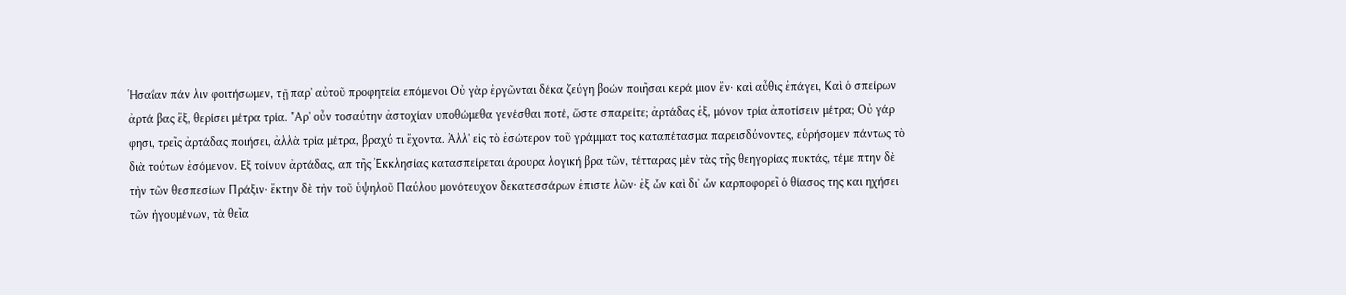Ἡσαΐαν πάν λιν φοιτήσωμεν, τῇ παρ' αὐτοῦ προφητεία επόμενοι Οὐ γὰρ ἐργῶνται δέκα ζεύγη βοών ποιῆσαι κερά μιον ἔν· καὶ αὖθις ἐπάγει, Καὶ ὁ σπείρων ἀρτά βας ἓξ, θερίσει μέτρα τρία. "Αρ' οὖν τοσαύτην ἀστοχίαν υποθώμεθα γενέσθαι ποτέ, ὥστε σπαρείτε; ἀρτάδας ἐξ, μόνον τρία ἀποτίσειν μέτρα; Οὐ γάρ φησι, τρεῖς ἀρτάδας ποιήσει, ἀλλὰ τρία μέτρα, βραχύ τι ἔχοντα. Ἀλλ' εἰς τὸ ἐσώτερον τοῦ γράμματ τος καταπέτασμα παρεισδύνοντες, εὑρήσομεν πάντως τὸ διὰ τούτων ἐσόμενον. Εξ τοίνυν ἀρτάδας, απ τῆς Ἐκκλησίας κατασπείρεται άρουρα λογική βρα τῶν, τέτταρας μὲν τὰς τῆς θεηγορίας πυκτάς, τέμε πτην δὲ τὴν τῶν θεσπεσίων Πράξιν· ἔκτην δὲ τὴν τοῦ ὑψηλοῦ Παύλου μονότευχον δεκατεσσάρων ἐπιστε λῶν· ἐξ ὧν καὶ δι᾽ ὧν καρποφορεῖ ὁ θίασος της και ηχήσει τῶν ἡγουμένων, τὰ θεῖα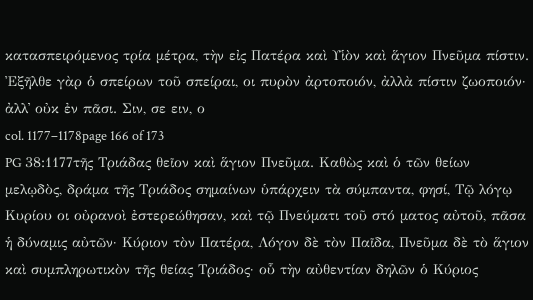κατασπειρόμενος τρία μέτρα, τὴν εἰς Πατέρα καὶ Υἱὸν καὶ ἅγιον Πνεῦμα πίστιν. Ἐξῆλθε γὰρ ὁ σπείρων τοῦ σπείραι, οι πυρὸν ἀρτοποιόν, ἀλλὰ πίστιν ζωοποιόν· ἀλλ᾽ οὐκ ἐν πᾶσι. Σιν, σε ειν, ο
col. 1177–1178page 166 of 173
PG 38:1177τῆς Τριάδας θεῖον καὶ ἅγιον Πνεῦμα. Καθὼς καὶ ὁ τῶν θείων μελῳδὸς, δράμα τῆς Τριάδος σημαίνων ὑπάρχειν τὰ σύμπαντα, φησί, Τῷ λόγῳ Κυρίου οι οὐρανοὶ ἐστερεώθησαν, καὶ τῷ Πνεύματι τοῦ στό ματος αὐτοῦ, πᾶσα ἡ δύναμις αὐτῶν· Κύριον τὸν Πατέρα, Λόγον δὲ τὸν Παῖδα, Πνεῦμα δὲ τὸ ἅγιον καὶ συμπληρωτικὸν τῆς θείας Τριάδος· οὗ τὴν αὐθεντίαν δηλῶν ὁ Κύριος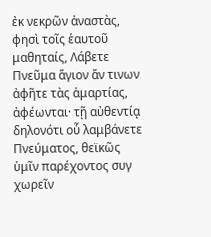ἐκ νεκρῶν ἀναστὰς, φησὶ τοῖς ἑαυτοῦ μαθηταίς, Λάβετε Πνεῦμα ἅγιον ἄν τινων ἀφῆτε τὰς ἁμαρτίας, ἀφέωνται· τῇ αὐθεντίᾳ δηλονότι οὗ λαμβάνετε Πνεύματος, θεϊκῶς ὑμῖν παρέχοντος συγ χωρεῖν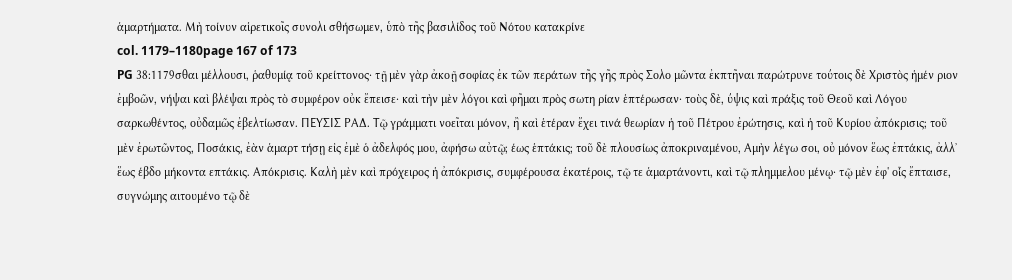ἁμαρτήματα. Μὴ τοίνυν αἱρετικοῖς συνολι σθήσωμεν, ὑπὸ τῆς βασιλίδος τοῦ Νότου κατακρίνε
col. 1179–1180page 167 of 173
PG 38:1179σθαι μέλλουσι, ῥαθυμίᾳ τοῦ κρείττονος· τῇ μὲν γὰρ ἀκοῇ σοφίας ἐκ τῶν περάτων τῆς γῆς πρὸς Σολο μῶντα ἐκπτῆναι παρώτρυνε τούτοις δὲ Χριστὸς ἡμέν ριον ἐμβοῶν, νήψαι καὶ βλέψαι πρὸς τὸ συμφέρον οὐκ ἔπεισε· καὶ τὴν μὲν λόγοι καὶ φῆμαι πρὸς σωτη ρίαν ἑπτέρωσαν· τοὺς δὲ, ύψις καὶ πράξις τοῦ Θεοῦ καὶ Λόγου σαρκωθέντος, οὐδαμῶς ἐβελτίωσαν. ΠΕΥΣΙΣ ΡΑΔ. Τῷ γράμματι νοεῖται μόνον, ἢ καὶ ἑτέραν ἔχει τινά θεωρίαν ἡ τοῦ Πέτρου ἐρώτησις, καὶ ἡ τοῦ Κυρίου ἀπόκρισις; τοῦ μὲν ἐρωτῶντος, Ποσάκις, ἐὰν ἁμαρτ τήσῃ εἰς ἐμὲ ὁ ἀδελφός μου, ἀφήσω αὐτῷ; έως ἑπτάκις; τοῦ δὲ πλουσίως ἀποκριναμένου, Αμὴν λέγω σοι, οὐ μόνον ἕως ἐπτάκις, ἀλλ᾽ ἕως έβδο μήκοντα επτάκις. Απόκρισις. Καλὴ μὲν καὶ πρόχειρος ἡ ἀπόκρισις, συμφέρουσα ἑκατέροις, τῷ τε ἁμαρτάνοντι, καὶ τῷ πλημμελου μένῳ· τῷ μὲν ἐφ' οἷς ἔπταισε, συγνώμης αιτουμένο τῷ δὲ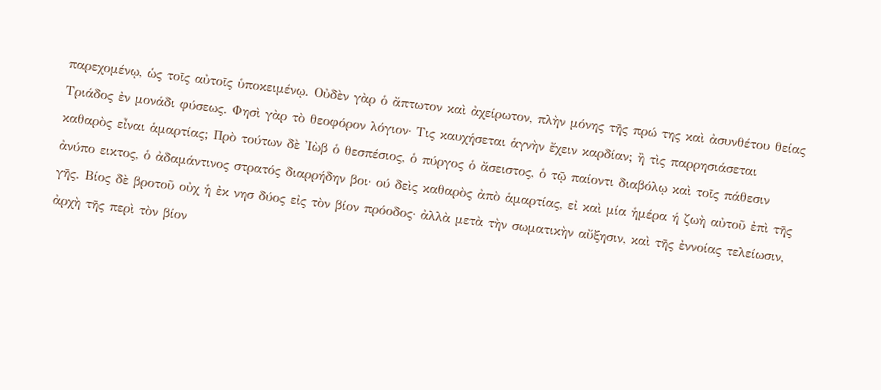παρεχομένῳ, ὡς τοῖς αὐτοῖς ὑποκειμένῳ. Οὐδὲν γὰρ ὁ ἄπτωτον καὶ ἀχείρωτον, πλὴν μόνης τῆς πρώ της καὶ ἀσυνθέτου θείας Τριάδος ἐν μονάδι φύσεως. Φησὶ γὰρ τὸ θεοφόρον λόγιον· Τις καυχήσεται ἁγνὴν ἔχειν καρδίαν; ἢ τὶς παρρησιάσεται καθαρὸς εἶναι ἁμαρτίας; Πρὸ τούτων δὲ Ἰὼβ ὁ θεσπέσιος, ὁ πύργος ὁ ἄσειστος, ὁ τῷ παίοντι διαβόλῳ καὶ τοῖς πάθεσιν ἀνύπο εικτος, ὁ ἀδαμάντινος στρατός διαρρήδην βοι· ού δεὶς καθαρὸς ἀπὸ ἁμαρτίας, εἰ καὶ μία ἡμέρα ή ζωὴ αὐτοῦ ἐπὶ τῆς γῆς. Βίος δὲ βροτοῦ οὐχ ἡ ἐκ νησ δύος εἰς τὸν βίον πρόοδος· ἀλλὰ μετὰ τὴν σωματικὴν αὔξησιν, καὶ τῆς ἐννοίας τελείωσιν, ἀρχὴ τῆς περὶ τὸν βίον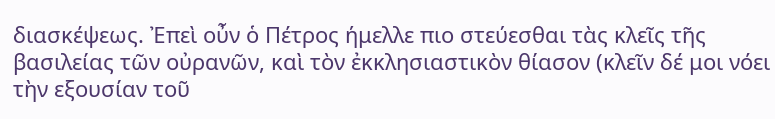διασκέψεως. Ἐπεὶ οὖν ὁ Πέτρος ήμελλε πιο στεύεσθαι τὰς κλεῖς τῆς βασιλείας τῶν οὐρανῶν, καὶ τὸν ἐκκλησιαστικὸν θίασον (κλεῖν δέ μοι νόει τὴν εξουσίαν τοῦ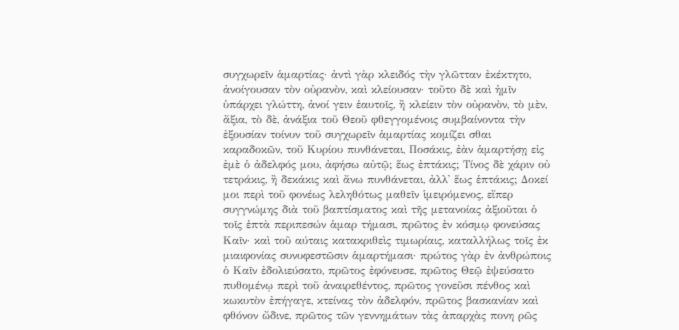συγχωρεῖν ἁμαρτίας· ἀντὶ γὰρ κλειδός τὴν γλῶτταν ἐκέκτητο, ἀνοίγουσαν τὸν οὐρανὸν, καὶ κλείουσαν· τοῦτο δὲ καὶ ἡμῖν ὑπάρχει γλώττη, ἀνοί γειν ἑαυτοῖς, ἢ κλείειν τὸν οὐρανὸν, τὸ μὲν, ἄξια, τὸ δὲ, ἀνάξια τοῦ Θεοῦ φθεγγομένοις συμβαίνοντα τὴν ἐξουσίαν τοίνυν τοῦ συγχωρεῖν ἁμαρτίας κομίζει σθαι καραδοκῶν, τοῦ Κυρίου πυνθάνεται, Ποσάκις, ἐὰν ἁμαρτήσῃ εἰς ἐμὲ ὁ ἀδελφός μου, ἀφήσω αὐτῷ; ἕως ἐπτάκις; Τίνος δὲ χάριν οὐ τετράκις, ἢ δεκάκις καὶ ἄνω πυνθάνεται, ἀλλ᾽ ἕως ἑπτάκις; Δοκεί μοι περὶ τοῦ φονέως λεληθότως μαθεῖν ἱμειρόμενος, εἴπερ συγγνώμης διὰ τοῦ βαπτίσματος καὶ τῆς μετανοίας ἀξιοῦται ὁ τοῖς ἑπτὰ περιπεσών ἁμαρ τήμασι, πρῶτος ἐν κόσμῳ φονεύσας Καῖν· καὶ τοῦ αύταις κατακριθεὶς τιμωρίαις, καταλλήλως τοῖς ἐκ μιαιφονίας συνυφεστῶσιν ἁμαρτήμασι· πρώτος γὰρ ἐν ἀνθρώποις ὁ Καῖν ἐδολιεύσατο, πρῶτος ἐφόνευσε, πρῶτος Θεῷ ἐψεύσατο πυθομένῳ περὶ τοῦ ἀναιρεθέντος, πρῶτος γονεῦσι πένθος καὶ κωκυτὸν ἐπήγαγε, κτείνας τὸν ἀδελφόν, πρῶτος βασκανίαν καὶ φθόνον ὤδινε, πρῶτος τῶν γεννημάτων τὰς ἀπαρχὰς πονη ρῶς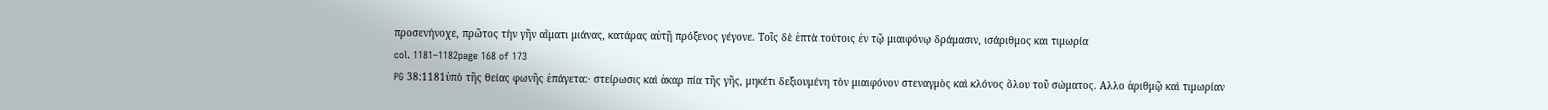προσενήνοχε, πρῶτος τὴν γῆν αἵματι μιάνας, κατάρας αὐτῇ πρόξενος γέγονε. Τοῖς δὲ ἑπτὰ τούτοις ἐν τῷ μιαιφόνῳ δράμασιν, ισάριθμος και τιμωρία
col. 1181–1182page 168 of 173
PG 38:1181ὑπὸ τῆς θείας φωνῆς ἐπάγετα:· στείρωσις καὶ ἀκαρ πία τῆς γῆς, μηκέτι δεξιουμένη τὸν μιαιφόνον στεναγμὸς καὶ κλόνος ὅλου τοῦ σώματος. Αλλο ἀριθμῷ καὶ τιμωρίαν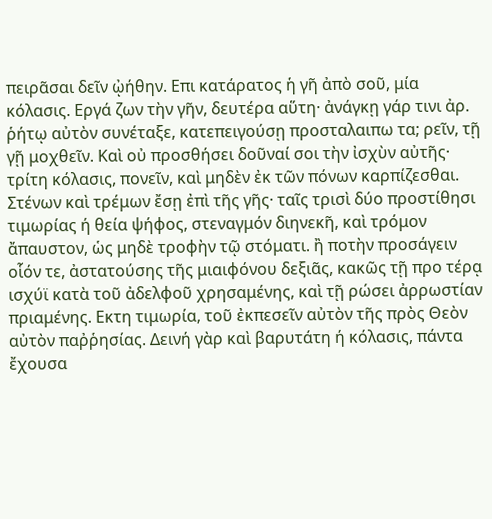πειρᾶσαι δεῖν ᾠήθην. Επι κατάρατος ἡ γῆ ἀπὸ σοῦ, μία κόλασις. Εργά ζων τὴν γῆν, δευτέρα αὕτη· ἀνάγκῃ γάρ τινι ἀρ. ῥήτῳ αὐτὸν συνέταξε, κατεπειγούσῃ προσταλαιπω τα; ρεῖν, τῇ γῇ μοχθεῖν. Καὶ οὐ προσθήσει δοῦναί σοι τὴν ἰσχὺν αὐτῆς· τρίτη κόλασις, πονεῖν, καὶ μηδὲν ἐκ τῶν πόνων καρπίζεσθαι. Στένων καὶ τρέμων ἔσῃ ἐπὶ τῆς γῆς· ταῖς τρισὶ δύο προστίθησι τιμωρίας ή θεία ψήφος, στεναγμόν διηνεκῆ, καὶ τρόμον ἄπαυστον, ὡς μηδὲ τροφὴν τῷ στόματι. ἢ ποτὴν προσάγειν οἷόν τε, ἀστατούσης τῆς μιαιφόνου δεξιᾶς, κακῶς τῇ προ τέρᾳ ισχύϊ κατὰ τοῦ ἀδελφοῦ χρησαμένης, καὶ τῇ ρώσει ἀρρωστίαν πριαμένης. Εκτη τιμωρία, τοῦ ἐκπεσεῖν αὐτὸν τῆς πρὸς Θεὸν αὐτὸν παῤῥησίας. Δεινή γὰρ καὶ βαρυτάτη ή κόλασις, πάντα ἔχουσα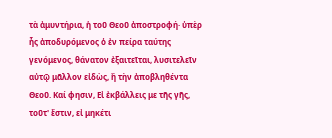τὰ ἀμυντήρια, ἡ τοῦ Θεοῦ ἀποστροφή· ὑπὲρ ἧς ἀποδυρόμενος ὁ ἐν πείρα ταύτης γενόμενος, θάνατον ἐξαιτεῖται, λυσιτελεῖν αὐτῷ μᾶλλον εἰδὼς, ἢ τὴν ἀποβληθέντα Θεοῦ. Καί φησιν, Εἰ ἐκβάλλεις με τῆς γῆς, τοῦτ' ἔστιν, εἰ μηκέτι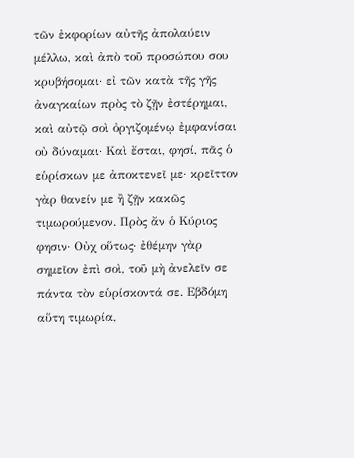τῶν ἐκφορίων αὐτῆς ἀπολαύειν μέλλω, καὶ ἀπὸ τοῦ προσώπου σου κρυβήσομαι· εἰ τῶν κατὰ τῆς γῆς ἀναγκαίων πρὸς τὸ ζῇν ἐστέρημαι, καὶ αὐτῷ σοὶ ὀργιζομένῳ ἐμφανίσαι οὐ δύναμαι· Καὶ ἔσται, φησί, πᾶς ὁ εὑρίσκων με ἀποκτενεῖ με· κρεῖττον γὰρ θανείν με ἢ ζῇν κακῶς τιμωρούμενον. Πρὸς ἄν ὁ Κύριος φησιν· Οὐχ οὕτως· ἐθέμην γὰρ σημεῖον ἐπὶ σοὶ, τοῦ μὴ ἀνελεῖν σε πάντα τὸν εὑρίσκοντά σε. Εβδόμη αὕτη τιμωρία,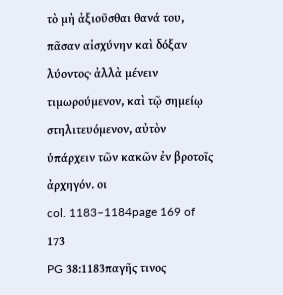τὸ μὴ ἀξιοῦσθαι θανά του, πᾶσαν αἰσχύνην καὶ δόξαν λύοντος· ἀλλὰ μένειν τιμωρούμενον, καὶ τῷ σημείῳ στηλιτευόμενον, αὐτὸν ὑπάρχειν τῶν κακῶν ἐν βροτοῖς ἀρχηγόν. οι
col. 1183–1184page 169 of 173
PG 38:1183παγῆς τινος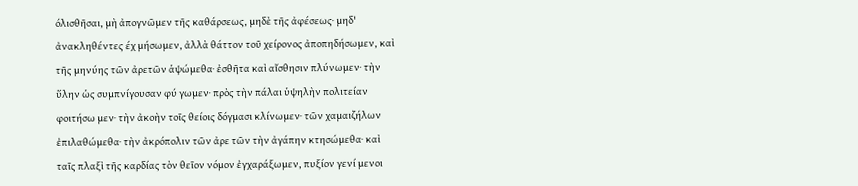όλισθῆσαι, μὴ ἀπογνῶμεν τῆς καθάρσεως, μηδὲ τῆς ἀφέσεως· μηδ' ἀνακληθέντες έχ μήσωμεν, ἀλλὰ θάττον τοῦ χείρονος ἀποπηδήσωμεν, καὶ τῆς μηνύης τῶν ἀρετῶν ἁψώμεθα· ἐσθῆτα καὶ αἴσθησιν πλύνωμεν· τὴν ὕλην ὡς συμπνίγουσαν φύ γωμεν· πρὸς τὴν πάλαι ὑψηλὴν πολιτείαν φοιτήσω μεν· τὴν ἀκοὴν τοῖς θείοις δόγμασι κλίνωμεν· τῶν χαμαιζήλων ἐπιλαθώμεθα· τὴν ἀκρόπολιν τῶν ἀρε τῶν τὴν ἀγάπην κτησώμεθα· καὶ ταῖς πλαξὶ τῆς καρδίας τὸν θεῖον νόμον ἐγχαράξωμεν, πυξίον γενί μενοι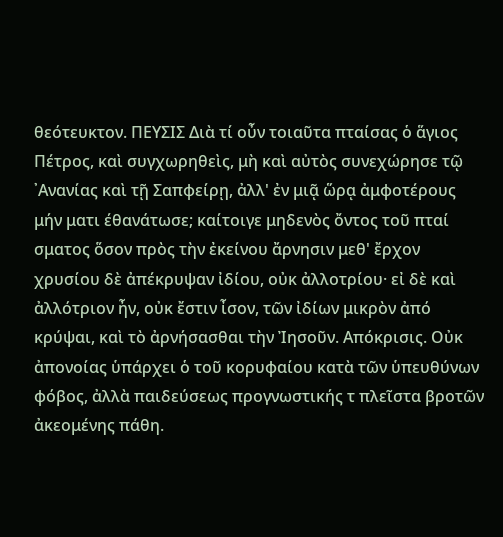θεότευκτον. ΠΕΥΣΙΣ Διὰ τί οὖν τοιαῦτα πταίσας ὁ ἅγιος Πέτρος, καὶ συγχωρηθεὶς, μὴ καὶ αὐτὸς συνεχώρησε τῷ ᾿Ανανίας καὶ τῇ Σαπφείρῃ, ἀλλ' ἐν μιᾷ ὥρᾳ ἀμφοτέρους μήν ματι έθανάτωσε; καίτοιγε μηδενὸς ὄντος τοῦ πταί σματος ὅσον πρὸς τὴν ἐκείνου ἄρνησιν μεθ' ἔρχον χρυσίου δὲ ἀπέκρυψαν ἰδίου, οὐκ ἀλλοτρίου· εἰ δὲ καὶ ἀλλότριον ἦν, οὐκ ἔστιν ἶσον, τῶν ἰδίων μικρὸν ἀπό κρύψαι, καὶ τὸ ἀρνήσασθαι τὴν Ἰησοῦν. Απόκρισις. Οὐκ ἀπονοίας ὑπάρχει ὁ τοῦ κορυφαίου κατὰ τῶν ὑπευθύνων φόβος, ἀλλὰ παιδεύσεως προγνωστικής τ πλεῖστα βροτῶν ἀκεομένης πάθη.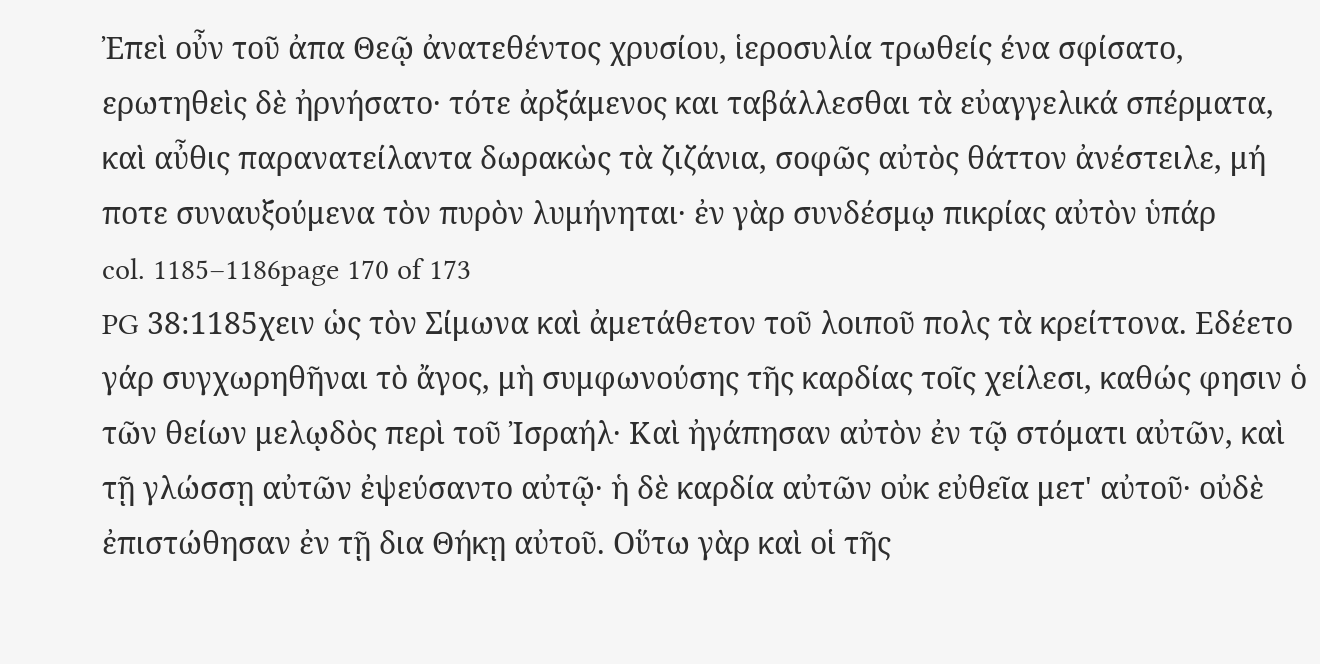Ἐπεὶ οὖν τοῦ ἀπα Θεῷ ἀνατεθέντος χρυσίου, ἱεροσυλία τρωθείς ένα σφίσατο, ερωτηθεὶς δὲ ἠρνήσατο· τότε ἀρξάμενος και ταβάλλεσθαι τὰ εὐαγγελικά σπέρματα, καὶ αὖθις παρανατείλαντα δωρακὼς τὰ ζιζάνια, σοφῶς αὐτὸς θάττον ἀνέστειλε, μή ποτε συναυξούμενα τὸν πυρὸν λυμήνηται· ἐν γὰρ συνδέσμῳ πικρίας αὐτὸν ὑπάρ
col. 1185–1186page 170 of 173
PG 38:1185χειν ὡς τὸν Σίμωνα καὶ ἀμετάθετον τοῦ λοιποῦ πολς τὰ κρείττονα. Εδέετο γάρ συγχωρηθῆναι τὸ ἄγος, μὴ συμφωνούσης τῆς καρδίας τοῖς χείλεσι, καθώς φησιν ὁ τῶν θείων μελῳδὸς περὶ τοῦ Ἰσραήλ· Καὶ ἠγάπησαν αὐτὸν ἐν τῷ στόματι αὐτῶν, καὶ τῇ γλώσσῃ αὐτῶν ἐψεύσαντο αὐτῷ· ἡ δὲ καρδία αὐτῶν οὐκ εὐθεῖα μετ' αὐτοῦ· οὐδὲ ἐπιστώθησαν ἐν τῇ δια Θήκῃ αὐτοῦ. Οὕτω γὰρ καὶ οἱ τῆς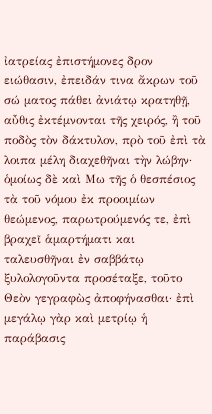ἰατρείας ἐπιστήμονες δρον ειώθασιν, ἐπειδάν τινα ἄκρων τοῦ σώ ματος πάθει ἀνιάτῳ κρατηθῇ, αὖθις ἐκτέμνονται τῆς χειρός, ἢ τοῦ ποδὸς τὸν δάκτυλον, πρὸ τοῦ ἐπὶ τὰ λοιπα μέλη διαχεθῆναι τὴν λώβην· ὁμοίως δὲ καὶ Μω τῆς ὁ θεσπέσιος τὰ τοῦ νόμου ἐκ προοιμίων θεώμενος, παρωτρούμενός τε, ἐπὶ βραχεῖ ἁμαρτήματι και ταλευσθῆναι ἐν σαββάτῳ ξυλολογοῦντα προσέταξε, τοῦτο Θεὸν γεγραφὼς ἀποφήνασθαι· ἐπὶ μεγάλῳ γὰρ καὶ μετρίῳ ἡ παράβασις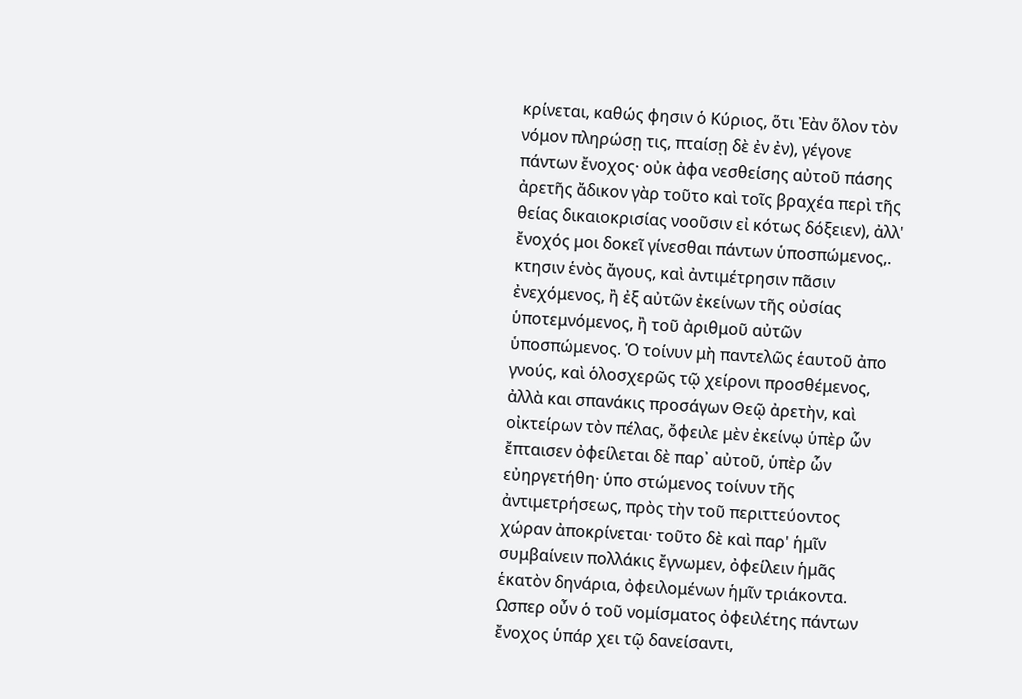κρίνεται, καθώς φησιν ὁ Κύριος, ὅτι Ἐὰν ὅλον τὸν νόμον πληρώσῃ τις, πταίσῃ δὲ ἐν ἐν), γέγονε πάντων ἔνοχος· οὐκ ἀφα νεσθείσης αὐτοῦ πάσης ἀρετῆς ἄδικον γὰρ τοῦτο καὶ τοῖς βραχέα περὶ τῆς θείας δικαιοκρισίας νοοῦσιν εἰ κότως δόξειεν), ἀλλ' ἔνοχός μοι δοκεῖ γίνεσθαι πάντων ὑποσπώμενος,. κτησιν ἑνὸς ἄγους, καὶ ἀντιμέτρησιν πᾶσιν ἐνεχόμενος, ἢ ἐξ αὐτῶν ἐκείνων τῆς οὐσίας ὑποτεμνόμενος, ἢ τοῦ ἀριθμοῦ αὐτῶν ὑποσπώμενος. Ὁ τοίνυν μὴ παντελῶς ἑαυτοῦ ἀπο γνούς, καὶ ὁλοσχερῶς τῷ χείρονι προσθέμενος, ἀλλὰ και σπανάκις προσάγων Θεῷ ἀρετὴν, καὶ οἰκτείρων τὸν πέλας, ὄφειλε μὲν ἐκείνῳ ὑπὲρ ὧν ἔπταισεν ὀφείλεται δὲ παρ᾽ αὐτοῦ, ὑπὲρ ὧν εὐηργετήθη· ὑπο στώμενος τοίνυν τῆς ἀντιμετρήσεως, πρὸς τὴν τοῦ περιττεύοντος χώραν ἀποκρίνεται· τοῦτο δὲ καὶ παρ' ἡμῖν συμβαίνειν πολλάκις ἔγνωμεν, ὀφείλειν ἡμᾶς ἑκατὸν δηνάρια, ὀφειλομένων ἡμῖν τριάκοντα. Ωσπερ οὖν ὁ τοῦ νομίσματος ὀφειλέτης πάντων ἔνοχος ὑπάρ χει τῷ δανείσαντι,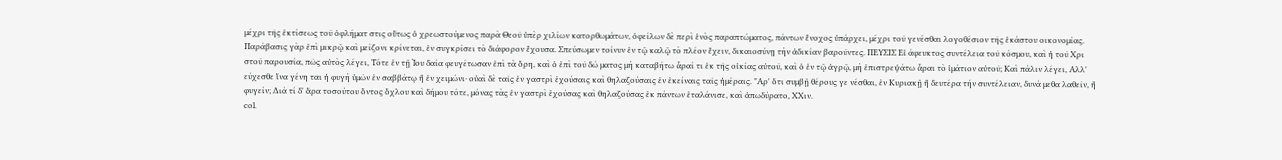μέχρι τῆς ἐκτίσεως τοῦ ὀφλήματ στις οὕτως ὁ χρεωστούμενος παρὰ Θεοῦ ὑπὲρ χιλίων κατορθωμάτων, ὀφείλων δὲ περὶ ἑνὸς παραπτώματος, πάντων ἔνοχος ὑπάρχει, μέχρι τοῦ γενέσθαι λογοθέσιον τῆς ἑκάστου οικονομίας. Παράβασις γὰρ ἐπὶ μικρῷ καὶ μείζονι κρίνεται, ἐν συγκρίσει τὸ διάφορον ἔχουσα. Σπεύσωμεν τοίνυν ἐν τῷ καλῷ τὸ πλέον ἔχειν, δικαιοσύνῃ τὴν ἀδικίαν βαροῦντες. ΠΕΥΣΙΣ Εἰ άφευκτος συντέλεια τοῦ κόσμου, καὶ ἡ τοῦ Χρι στοῦ παρουσία, πῶς αὐτὸς λέγει, Τότε ἐν τῇ Ἰου δαία φευγέτωσαν ἐπὶ τὰ ὄρη, καὶ ὁ ἐπὶ τοῦ δώ ματος μὴ καταβήτω ἆραί τι ἐκ τῆς οἰκίας αὐτοῦ, καὶ ὁ ἐν τῷ ἀγρῷ, μὴ ἐπιστρεψάτω ἆραι τὸ ἱμάτιον αὐτοῦ; Καὶ πάλιν λέγει, Αλλ' εύχεσθε ἵνα γένη ται ἡ φυγὴ ὑμῶν ἐν σαββάτῳ ἢ ἐν χειμώνι· οὐαὶ δὲ ταῖς ἐν γαστρὶ ἐχούσαις καὶ θηλαζούσαις ἐν ἐκείναις ταῖς ἡμέραις. "Αρ' ὅτι συμβῇ θέρους γε νέσθαι, ἐν Κυριακῇ ἢ δευτέρα τήν συντέλειαν, δυνά μεθα λαθεῖν, ἢ φυγείν; Διά τί δ' ἄρα τοσούτου ὄντος ὄχλου καὶ δήμου τότε, μόνας τὰς ἐν γαστρὶ ἐχούσας καὶ θηλαζούσας ἐκ πάντων ἐταλάνισε, καὶ ἀπωδύρατο, ΧΧιν.
col.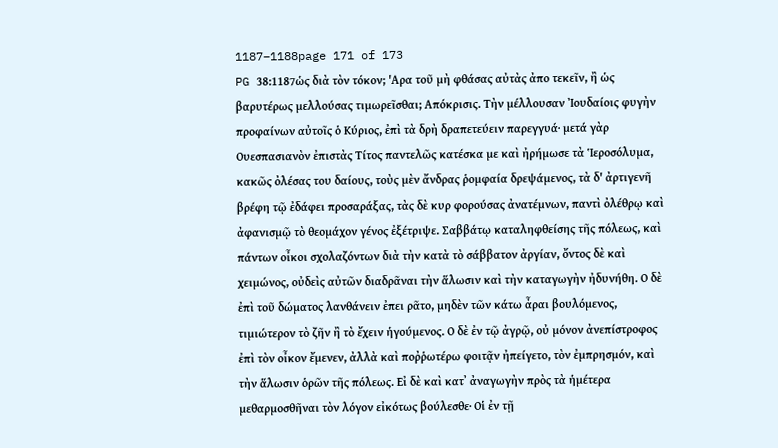1187–1188page 171 of 173
PG 38:1187ὡς διὰ τὸν τόκον; 'Αρα τοῦ μὴ φθάσας αὐτὰς ἀπο τεκεῖν, ἢ ὡς βαρυτέρως μελλούσας τιμωρεῖσθαι; Απόκρισις. Τὴν μέλλουσαν Ἰουδαίοις φυγὴν προφαίνων αὐτοῖς ὁ Κύριος, ἐπὶ τὰ δρὴ δραπετεύειν παρεγγυά· μετά γὰρ Ουεσπασιανὸν ἐπιστὰς Τίτος παντελῶς κατέσκα με καὶ ἠρήμωσε τὰ Ἱεροσόλυμα, κακῶς ὀλέσας του δαίους, τοὺς μὲν ἄνδρας ῥομφαία δρεψάμενος, τὰ δ' ἀρτιγενῆ βρέφη τῷ ἐδάφει προσαράξας, τὰς δὲ κυρ φορούσας ἀνατέμνων, παντὶ ὀλέθρῳ καὶ ἀφανισμῷ τὸ θεομάχον γένος ἐξέτριψε. Σαββάτῳ καταληφθείσης τῆς πόλεως, καὶ πάντων οἶκοι σχολαζόντων διὰ τὴν κατὰ τὸ σάββατον ἀργίαν, ὄντος δὲ καὶ χειμώνος, οὐδεὶς αὐτῶν διαδρᾶναι τὴν ἅλωσιν καὶ τὴν καταγωγὴν ἠδυνήθη. Ο δὲ ἐπὶ τοῦ δώματος λανθάνειν ἐπει ρᾶτο, μηδὲν τῶν κάτω ἆραι βουλόμενος, τιμιώτερον τὸ ζῆν ἢ τὸ ἔχειν ἡγούμενος. Ο δὲ ἐν τῷ ἀγρῷ, οὐ μόνον ἀνεπίστροφος ἐπὶ τὸν οἶκον ἔμενεν, ἀλλὰ καὶ ποῤῥωτέρω φοιτᾷν ἠπείγετο, τὸν ἐμπρησμόν, καὶ τὴν ἅλωσιν ὁρῶν τῆς πόλεως. Εἰ δὲ καὶ κατ᾿ ἀναγωγὴν πρὸς τὰ ἡμέτερα μεθαρμοσθῆναι τὸν λόγον εἰκότως βούλεσθε· Οἱ ἐν τῇ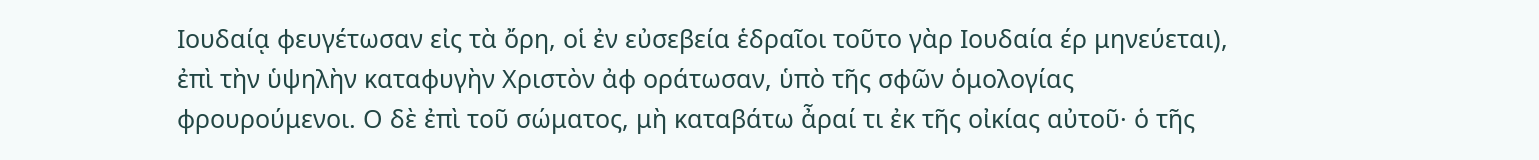Ιουδαίᾳ φευγέτωσαν εἰς τὰ ὄρη, οἱ ἐν εὐσεβεία ἑδραῖοι τοῦτο γὰρ Ιουδαία έρ μηνεύεται), ἐπὶ τὴν ὑψηλὴν καταφυγὴν Χριστὸν ἀφ οράτωσαν, ὑπὸ τῆς σφῶν ὁμολογίας φρουρούμενοι. Ο δὲ ἐπὶ τοῦ σώματος, μὴ καταβάτω ἆραί τι ἐκ τῆς οἰκίας αὐτοῦ· ὁ τῆς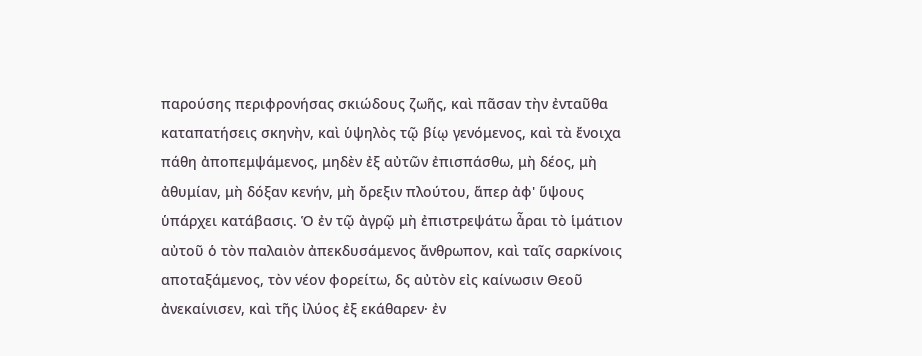παρούσης περιφρονήσας σκιώδους ζωῆς, καὶ πᾶσαν τὴν ἐνταῦθα καταπατήσεις σκηνὴν, καὶ ὑψηλὸς τῷ βίῳ γενόμενος, καὶ τὰ ἔνοιχα πάθη ἀποπεμψάμενος, μηδὲν ἐξ αὐτῶν ἐπισπάσθω, μὴ δέος, μὴ ἀθυμίαν, μὴ δόξαν κενήν, μὴ ὄρεξιν πλούτου, ἅπερ ἀφ' ὕψους ὑπάρχει κατάβασις. Ὁ ἐν τῷ ἀγρῷ μὴ ἐπιστρεψάτω ἆραι τὸ ἱμάτιον αὐτοῦ ὁ τὸν παλαιὸν ἀπεκδυσάμενος ἄνθρωπον, καὶ ταῖς σαρκίνοις αποταξάμενος, τὸν νέον φορείτω, δς αὐτὸν εἰς καίνωσιν Θεοῦ ἀνεκαίνισεν, καὶ τῆς ἰλύος ἐξ εκάθαρεν· ἐν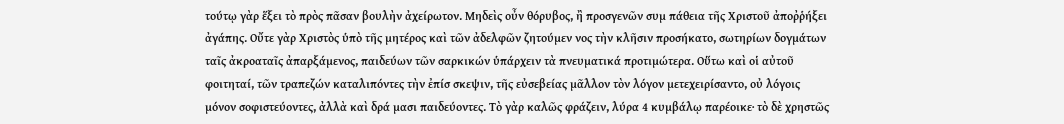τούτῳ γὰρ ἕξει τὸ πρὸς πᾶσαν βουλὴν ἀχείρωτον. Μηδεὶς οὖν θόρυβος, ἢ προσγενῶν συμ πάθεια τῆς Χριστοῦ ἀποῤῥήξει ἀγάπης. Οὔτε γὰρ Χριστὸς ὑπὸ τῆς μητέρος καὶ τῶν ἀδελφῶν ζητούμεν νος τὴν κλῆσιν προσήκατο, σωτηρίων δογμάτων ταῖς ἀκροαταῖς ἀπαρξάμενος, παιδεύων τῶν σαρκικών ὑπάρχειν τὰ πνευματικά προτιμώτερα. Οὕτω καὶ οἱ αὐτοῦ φοιτηταί, τῶν τραπεζών καταλιπόντες τὴν ἐπίσ σκεψιν, τῆς εὐσεβείας μᾶλλον τὸν λόγον μετεχειρίσαντο, οὐ λόγοις μόνον σοφιστεύοντες, ἀλλὰ καὶ δρά μασι παιδεύοντες. Τὸ γὰρ καλῶς φράζειν, λύρα 4 κυμβάλῳ παρέοικε· τὸ δὲ χρηστῶς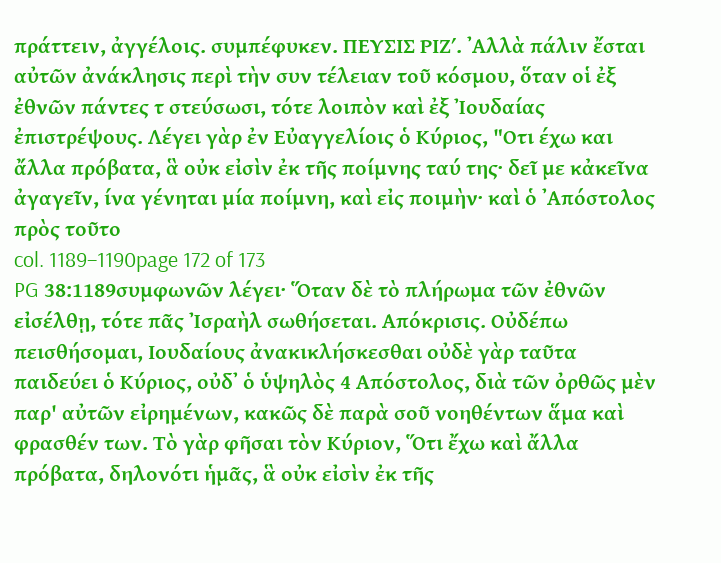πράττειν, ἀγγέλοις. συμπέφυκεν. ΠΕΥΣΙΣ ΡΙΖʹ. ᾿Αλλὰ πάλιν ἔσται αὐτῶν ἀνάκλησις περὶ τὴν συν τέλειαν τοῦ κόσμου, ὅταν οἱ ἐξ ἐθνῶν πάντες τ στεύσωσι, τότε λοιπὸν καὶ ἐξ Ἰουδαίας ἐπιστρέψους. Λέγει γὰρ ἐν Εὐαγγελίοις ὁ Κύριος, "Οτι έχω και ἄλλα πρόβατα, ἃ οὐκ εἰσὶν ἐκ τῆς ποίμνης ταύ της· δεῖ με κἀκεῖνα ἀγαγεῖν, ίνα γένηται μία ποίμνη, καὶ εἰς ποιμὴν· καὶ ὁ ᾿Απόστολος πρὸς τοῦτο
col. 1189–1190page 172 of 173
PG 38:1189συμφωνῶν λέγει· Ὅταν δὲ τὸ πλήρωμα τῶν ἐθνῶν εἰσέλθῃ, τότε πᾶς Ἰσραὴλ σωθήσεται. Απόκρισις. Οὐδέπω πεισθήσομαι, Ιουδαίους ἀνακικλήσκεσθαι οὐδὲ γὰρ ταῦτα παιδεύει ὁ Κύριος, οὐδ᾽ ὁ ὑψηλὸς 4 Απόστολος, διὰ τῶν ὀρθῶς μὲν παρ' αὐτῶν εἰρημένων, κακῶς δὲ παρὰ σοῦ νοηθέντων ἅμα καὶ φρασθέν των. Τὸ γὰρ φῆσαι τὸν Κύριον, Ὅτι ἔχω καὶ ἄλλα πρόβατα, δηλονότι ἡμᾶς, ἃ οὐκ εἰσὶν ἐκ τῆς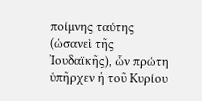ποίμνης ταύτης (ὡσανεὶ τῆς Ἰουδαϊκῆς), ὧν πρώτη ὑπῆρχεν ἡ τοῦ Κυρίου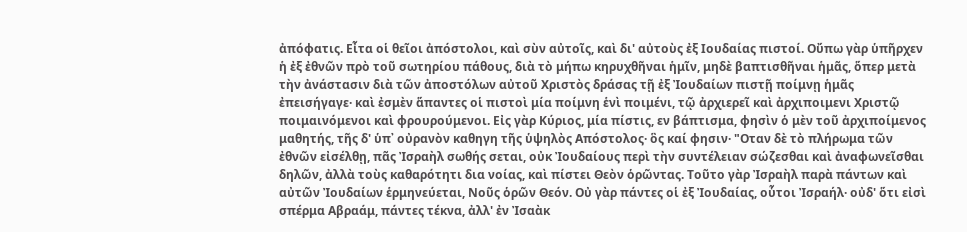ἀπόφατις. Εἶτα οἱ θεῖοι ἀπόστολοι, καὶ σὺν αὐτοῖς, καὶ δι' αὐτοὺς ἐξ Ιουδαίας πιστοί. Οὔπω γὰρ ὑπῆρχεν ἡ ἐξ ἐθνῶν πρὸ τοῦ σωτηρίου πάθους, διὰ τὸ μήπω κηρυχθῆναι ἡμῖν, μηδὲ βαπτισθῆναι ἡμᾶς, ὅπερ μετὰ τὴν ἀνάστασιν διὰ τῶν ἀποστόλων αὐτοῦ Χριστὸς δράσας τῇ ἐξ Ἰουδαίων πιστῇ ποίμνῃ ἡμᾶς ἐπεισήγαγε· καὶ ἐσμὲν ἅπαντες οἱ πιστοὶ μία ποίμνη ἑνὶ ποιμένι, τῷ ἀρχιερεῖ καὶ ἀρχιποιμενι Χριστῷ ποιμαινόμενοι καὶ φρουρούμενοι. Εἰς γὰρ Κύριος, μία πίστις, εν βάπτισμα, φησὶν ὁ μὲν τοῦ ἀρχιποίμενος μαθητής, τῆς δ' ὑπ᾽ οὐρανὸν καθηγη τῆς ὑψηλὸς Απόστολος· ὃς καί φησιν· "Οταν δὲ τὸ πλήρωμα τῶν ἐθνῶν εἰσέλθῃ, πᾶς Ἰσραὴλ σωθής σεται, οὐκ Ἰουδαίους περὶ τὴν συντέλειαν σώζεσθαι καὶ ἀναφωνεῖσθαι δηλῶν, ἀλλὰ τοὺς καθαρότητι δια νοίας, καὶ πίστει Θεὸν ὁρῶντας. Τοῦτο γὰρ Ἰσραὴλ παρὰ πάντων καὶ αὐτῶν Ἰουδαίων ἑρμηνεύεται, Νοῦς ὁρῶν Θεόν. Οὐ γὰρ πάντες οἱ ἐξ Ἰουδαίας, οὗτοι Ἰσραήλ· οὐδ' ὅτι εἰσὶ σπέρμα Αβραάμ, πάντες τέκνα, ἀλλ' ἐν Ἰσαὰκ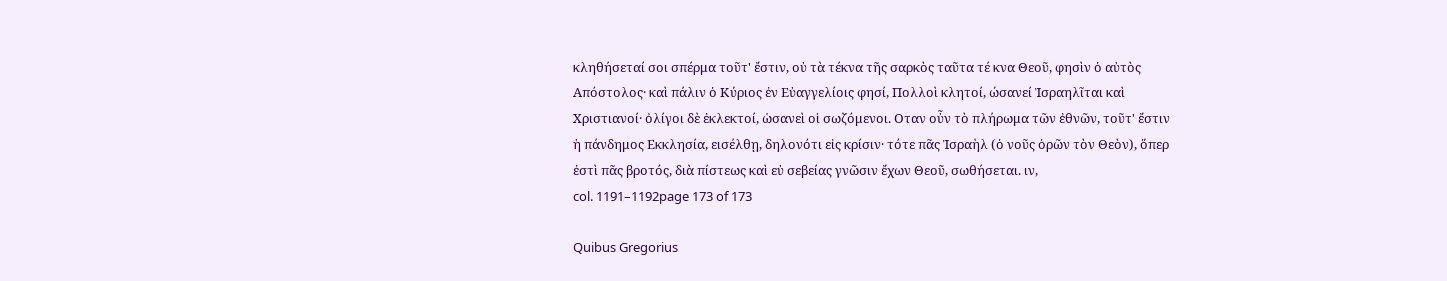κληθήσεταί σοι σπέρμα τοῦτ' ἔστιν, οὐ τὰ τέκνα τῆς σαρκὸς ταῦτα τέ κνα Θεοῦ, φησὶν ὁ αὐτὸς Απόστολος· καὶ πάλιν ὁ Κύριος ἐν Εὐαγγελίοις φησί, Πολλοὶ κλητοί, ώσανεί Ἰσραηλῖται καὶ Χριστιανοί· ὀλίγοι δὲ ἐκλεκτοί, ὡσανεὶ οἱ σωζόμενοι. Οταν οὖν τὸ πλήρωμα τῶν ἐθνῶν, τοῦτ' ἔστιν ἡ πάνδημος Εκκλησία, εισέλθῃ, δηλονότι εἰς κρίσιν· τότε πᾶς Ἰσραὴλ (ὁ νοῦς ὁρῶν τὸν Θεὸν), ὅπερ ἐστὶ πᾶς βροτός, διὰ πίστεως καὶ εὐ σεβείας γνῶσιν ἔχων Θεοῦ, σωθήσεται. ιν,
col. 1191–1192page 173 of 173

Quibus Gregorius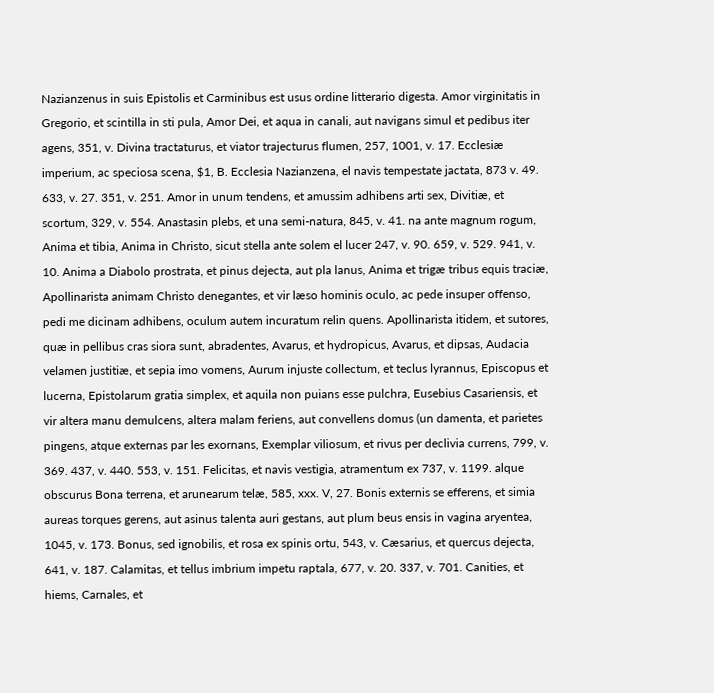Nazianzenus in suis Epistolis et Carminibus est usus ordine litterario digesta. Amor virginitatis in Gregorio, et scintilla in sti pula, Amor Dei, et aqua in canali, aut navigans simul et pedibus iter agens, 351, v. Divina tractaturus, et viator trajecturus flumen, 257, 1001, v. 17. Ecclesiæ imperium, ac speciosa scena, $1, B. Ecclesia Nazianzena, el navis tempestate jactata, 873 v. 49. 633, v. 27. 351, v. 251. Amor in unum tendens, et amussim adhibens arti sex, Divitiæ, et scortum, 329, v. 554. Anastasin plebs, et una semi-natura, 845, v. 41. na ante magnum rogum, Anima et tibia, Anima in Christo, sicut stella ante solem el lucer 247, v. 90. 659, v. 529. 941, v. 10. Anima a Diabolo prostrata, et pinus dejecta, aut pla lanus, Anima et trigæ tribus equis traciæ, Apollinarista animam Christo denegantes, et vir læso hominis oculo, ac pede insuper offenso, pedi me dicinam adhibens, oculum autem incuratum relin quens. Apollinarista itidem, et sutores, quæ in pellibus cras siora sunt, abradentes, Avarus, et hydropicus, Avarus, et dipsas, Audacia velamen justitiæ, et sepia imo vomens, Aurum injuste collectum, et teclus lyrannus, Episcopus et lucerna, Epistolarum gratia simplex, et aquila non puians esse pulchra, Eusebius Casariensis, et vir altera manu demulcens, altera malam feriens, aut convellens domus (un damenta, et parietes pingens, atque externas par les exornans, Exemplar viliosum, et rivus per declivia currens, 799, v. 369. 437, v. 440. 553, v. 151. Felicitas, et navis vestigia, atramentum ex 737, v. 1199. alque obscurus Bona terrena, et arunearum telæ, 585, xxx. V, 27. Bonis externis se efferens, et simia aureas torques gerens, aut asinus talenta auri gestans, aut plum beus ensis in vagina aryentea, 1045, v. 173. Bonus, sed ignobilis, et rosa ex spinis ortu, 543, v. Cæsarius, et quercus dejecta, 641, v. 187. Calamitas, et tellus imbrium impetu raptala, 677, v. 20. 337, v. 701. Canities, et hiems, Carnales, et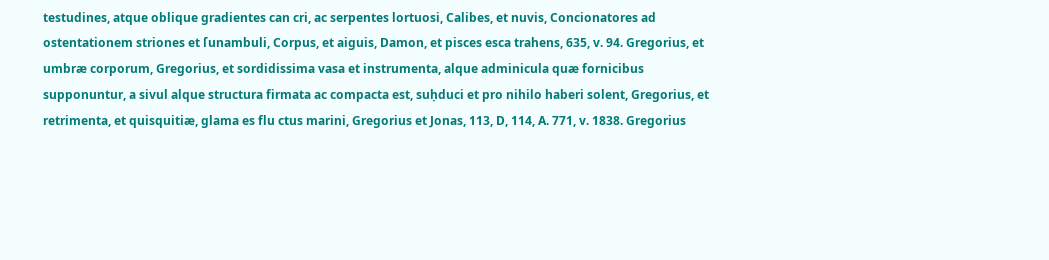testudines, atque oblique gradientes can cri, ac serpentes lortuosi, Calibes, et nuvis, Concionatores ad ostentationem striones et ſunambuli, Corpus, et aiguis, Damon, et pisces esca trahens, 635, v. 94. Gregorius, et umbræ corporum, Gregorius, et sordidissima vasa et instrumenta, alque adminicula quæ fornicibus supponuntur, a sivul alque structura firmata ac compacta est, suḥduci et pro nihilo haberi solent, Gregorius, et retrimenta, et quisquitiæ, glama es flu ctus marini, Gregorius et Jonas, 113, D, 114, A. 771, v. 1838. Gregorius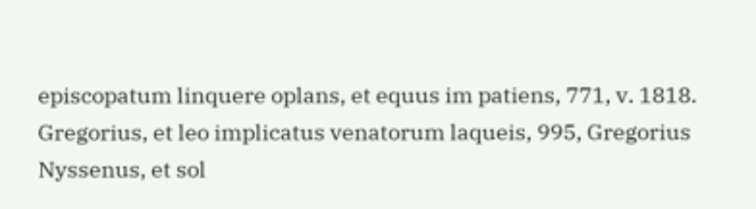episcopatum linquere oplans, et equus im patiens, 771, v. 1818. Gregorius, et leo implicatus venatorum laqueis, 995, Gregorius Nyssenus, et sol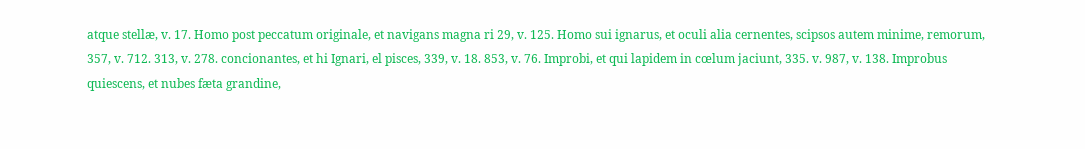atque stellæ, v. 17. Homo post peccatum originale, et navigans magna ri 29, v. 125. Homo sui ignarus, et oculi alia cernentes, scipsos autem minime, remorum, 357, v. 712. 313, v. 278. concionantes, et hi Ignari, el pisces, 339, v. 18. 853, v. 76. Improbi, et qui lapidem in cœlum jaciunt, 335. v. 987, v. 138. Improbus quiescens, et nubes fæta grandine,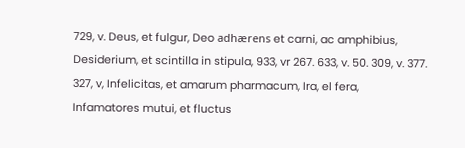729, v. Deus, et fulgur, Deo adhærens et carni, ac amphibius, Desiderium, et scintilla in stipula, 933, vr 267. 633, v. 50. 309, v. 377. 327, v, Infelicitas, et amarum pharmacum, Ira, el fera, Infamatores mutui, et fluctus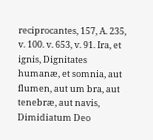reciprocantes, 157, A. 235, v. 100. v. 653, v. 91. Ira, et ignis, Dignitates humanæ, et somnia, aut flumen, aut um bra, aut tenebræ, aut navis, Dimidiatum Deo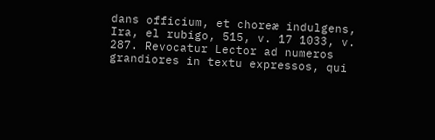dans officium, et choreæ indulgens, Ira, el rubigo, 515, v. 17 1033, v. 287. Revocatur Lector ad numeros grandiores in textu expressos, qui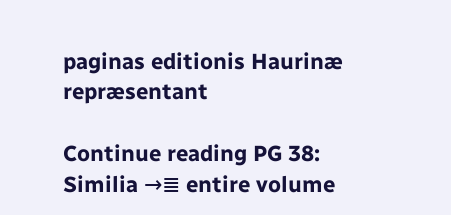paginas editionis Haurinæ repræsentant

Continue reading PG 38: Similia →≣ entire volume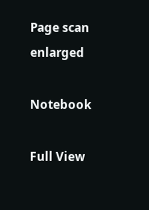Page scan enlarged

Notebook

Full View